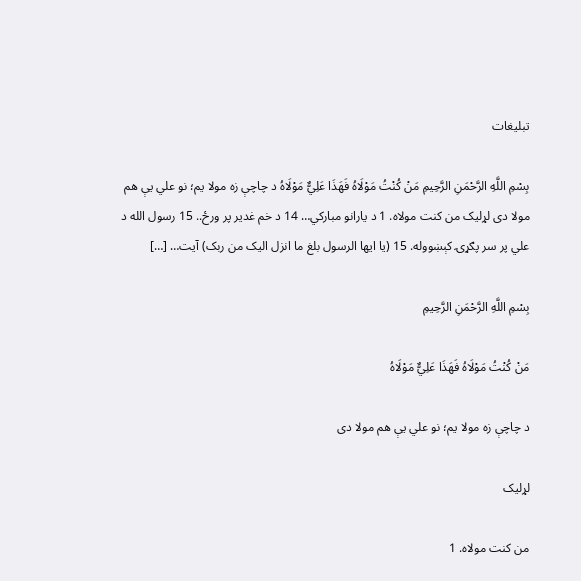تبلیغات

بِسْمِ اللَّهِ الرَّحْمَنِ الرَّحِيمِ مَنْ كُنْتُ مَوْلَاهُ فَهَذَا عَلِيٌّ مَوْلَاهُ د چاچې زه مولا يم؛ نو علي يې هم مولا دى لړلیک من کنت مولاه. 1 د يارانو مبارکي… 14 د خم غدير پر ورځ.. 15 رسول الله د علي پر سر پګړۍ کېښووله. 15 (يا ايها الرسول بلغ ما انزل اليک من ربک) آيت… […]

بِسْمِ اللَّهِ الرَّحْمَنِ الرَّحِيمِ

مَنْ كُنْتُ مَوْلَاهُ فَهَذَا عَلِيٌّ مَوْلَاهُ

د چاچې زه مولا يم؛ نو علي يې هم مولا دى

لړلیک

من کنت مولاه. 1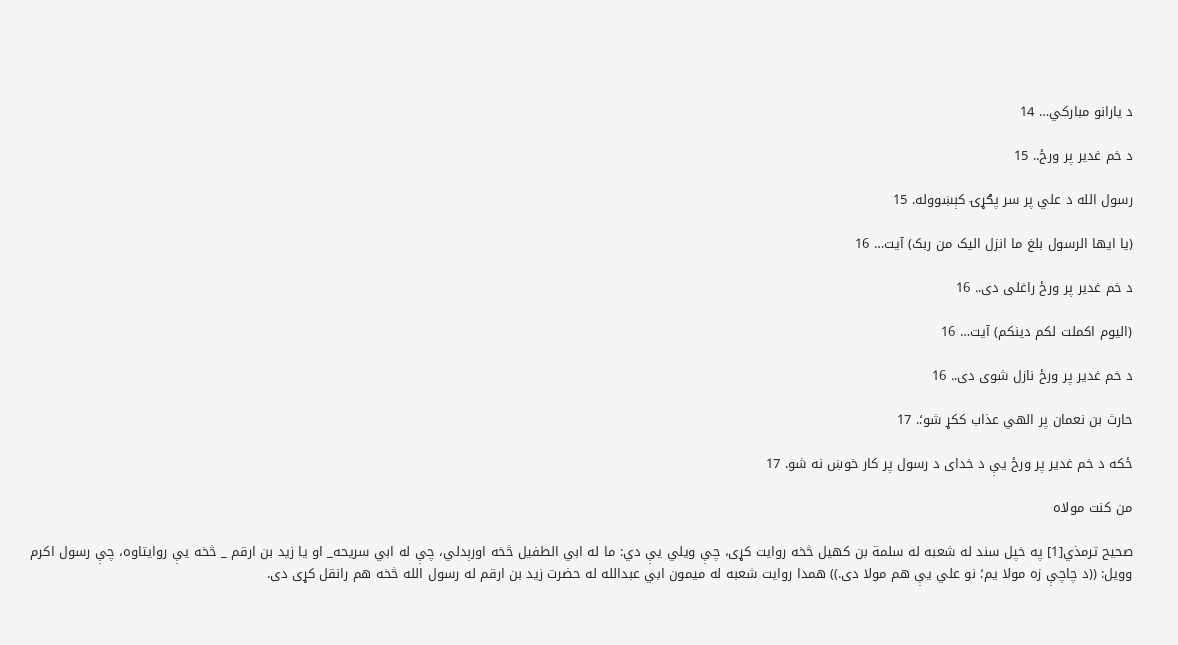د يارانو مبارکي… 14

د خم غدير پر ورځ.. 15

رسول الله د علي پر سر پګړۍ کېښووله. 15

(يا ايها الرسول بلغ ما انزل اليک من ربک) آيت… 16

د خم غدير پر ورځ راغلى دى.. 16

(اليوم اکملت لکم دينکم) آيت… 16

د خم غدير پر ورځ نازل شوى دى.. 16

حارث بن نعمان پر الهي عذاب ککړ شو؛. 17

ځکه د خم غدير پر ورځ يې د خداى د رسول پر کار خوښ نه شو. 17

من کنت مولاه

صحيح ترمذي[1] په خپل سند له شعبه له سلمة بن کهيل څخه روايت کړى، چې ويلي يې دي: ما له ابي الطفيل څخه اورېدلي، چې له ابي سريحه_ او يا زيد بن ارقم _ څخه يې روايتاوه، چې رسول اکرم وويل: ((د چاچې زه مولا يم؛ نو علي يې هم مولا دى.)) همدا روايت شعبه له ميمون ابي عبدالله له حضرت زيد بن ارقم له رسول الله څخه هم رانقل کړی دى.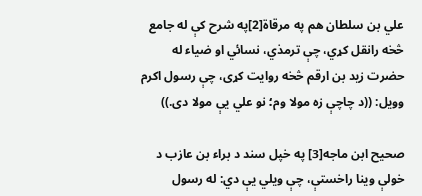علي بن سلطان هم په مرقاة[2]په شرح کې له جامع څخه رانقل کړي، چې ترمذي، نسائي او ضياء له حضرت زيد بن ارقم څخه روايت کړى، چې رسول اکرم وويل: ((د چاچې زه مولا وم؛ نو علي يې مولا دى.))

صحيح ابن ماجه[3] په خپل سند د براء بن عازب د خولې وينا راخستې، چې ويلي يې دي: له رسول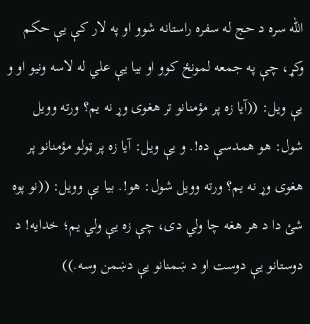الله سره د حج له سفره راستانه شوو او په لار کې يې حکم وکړ، چې په جمعه لمونځ کوو او بيا يې علي له لاسه ونيو او و يې ويل: ((آيا زه پر مؤمنانو تر هغوى وړ نه يم؟ ورته وويل شول: هو همدسې ده!. و يې ويل: آيا زه پر ټولو مؤمنانو پر هغوى وړ نه يم؟ ورته وويل شول: هو!. بيا يې وويل: ((نو پوه شئ دا د هر هغه چا ولي دى، چې زه يې ولي يم؛ خدايه! د دوستانو يې دوست او د ښمنانو يې دښمن وسه.))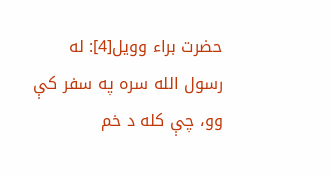حضرت براء وويل[4]: له رسول الله سره په سفر کې وو، چې کله د خم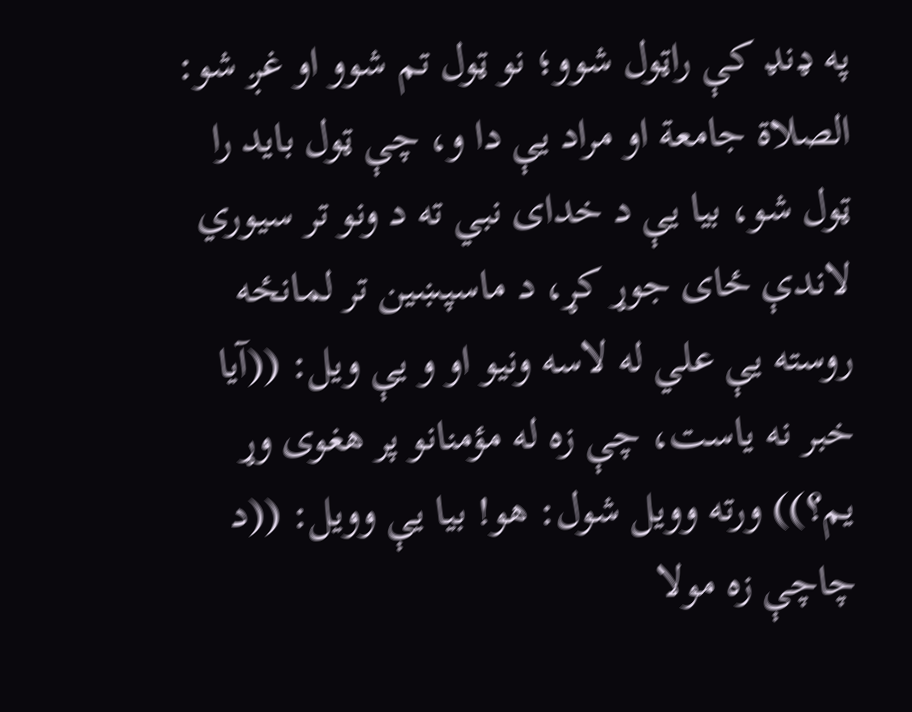په ډنډ کې راټول شوو؛ نو ټول تم شوو او غږ شو: الصلاة جامعة او مراد يې دا و، چې ټول بايد را ټول شو، بيا يې د خداى نبي ته د ونو تر سيوري لاندې ځاى جوړ کړ، د ماسپښين تر لمانځه روسته يې علي له لاسه ونيو او و يې ويل: ((آيا خبر نه ياست، چې زه له مؤمنانو پر هغوى وړ يم؟)) ورته وويل شول: هو! بيا يې وويل: ((د چاچې زه مولا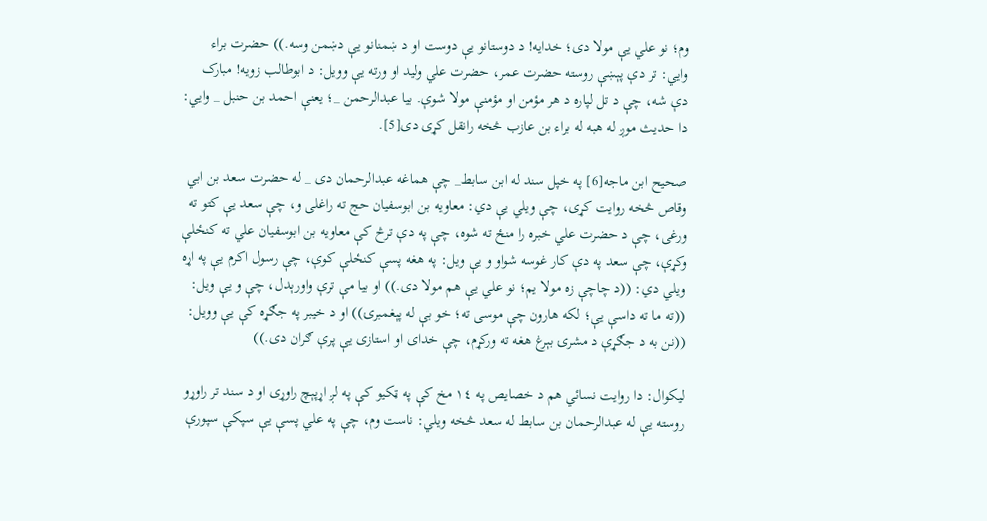وم؛ نو علي يې مولا دى؛ خدايه! د دوستانو يې دوست او د ښمنانو يې دښمن وسه.)) حضرت براء وايي: تر دې پېښې روسته حضرت عمر، حضرت علي وليد او ورته يې وويل: د ابوطالب زويه! مبارک دې شه، چې د تل لپاره د هر مؤمن او مؤمنې مولا شوې. بيا عبدالرحمن _؛ يعنې احمد بن حنبل _ وايي: دا حديث موږ له هبه له براء بن عازب څخه رانقل کړی دى[5].

صحيح ابن ماجه[6] په خپل سند له ابن سابط_ چې هماغه عبدالرحمان دى _ له حضرت سعد بن ابي وقاص څخه روايت کړى، چې ويلي يې دي: معاويه بن ابوسفيان حج ته راغلى و، چې سعد يې کتو ته ورغى، چې د حضرت علي خبره را منځ ته شوه، چې په دې ترڅ کې معاويه بن ابوسفيان علي ته کنځلې وکړې، چې سعد په دې کار غوسه شواو و يې ويل: په هغه پسې کنځلې کوې، چې رسول اکرم يې په اړه ويلي دي: ((د چاچې زه مولا يم؛ نو علي يې هم مولا دى.)) او بيا مې ترې واورېدل، چې و يې ويل: ((ته ما ته داسې يې؛ لکه هارون چې موسى ته؛ خو بې له پېغمبرۍ)) او د خيبر په جګړه کې يې وويل: ((نن به د جګړې د مشرۍ بېرغ هغه ته ورکړم، چې خداى او استازى يې پرې ګران دى.))

ليکوال: دا روايت نسائي هم د خصايص په ١٤ مخ کې په ټکيو کې په لږ اړپېچ راوړى او د سند تر راوړو روسته يې له عبدالرحمان بن سابط له سعد څخه ويلي: ناست وم، چې په علي پسې يې سپکې سپورې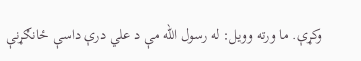وکړې. ما ورته وويل: له رسول الله مې د علي درې داسې ځانګړنې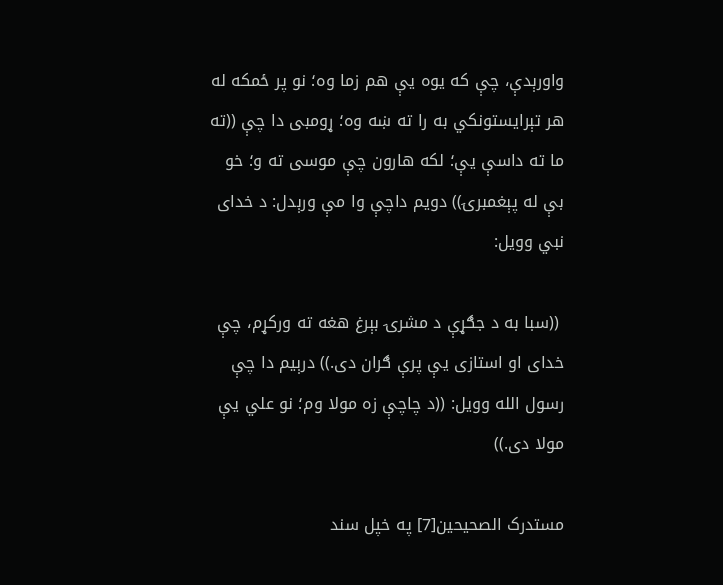واورېدې، چې که يوه يې هم زما وه؛ نو پر ځمکه له هر تېرايستونکي به را ته ښه وه؛ ړومبى دا چې ((ته ما ته داسې يې؛ لکه هارون چې موسى ته و؛ خو بې له پېغمبرۍ)) دويم داچې وا مې ورېدل: د خداى نبي وويل:

 ((سبا به د جګړې د مشرۍ بېرغ هغه ته ورکړم، چې خداى او استازى يې پرې ګران دى.)) درېیم دا چې رسول الله وويل: ((د چاچې زه مولا وم؛ نو علي يې مولا دى.))

مستدرک الصحيحين[7] په خپل سند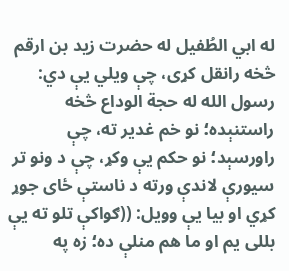له ابي الطُفيل له حضرت زيد بن ارقم څخه رانقل کړی، چې ويلي يې دي: رسول الله له حجة الوداع څخه راستنېده؛ نو خم غدير ته، چې راورسېد؛ نو حکم يې وکړ، چې د ونو تر سيورې لاندې ورته د ناستې ځاى جوړ کړي او بيا يې وويل: ((ګواکې تلو ته يې بللى يم او ما هم منلې ده؛ زه په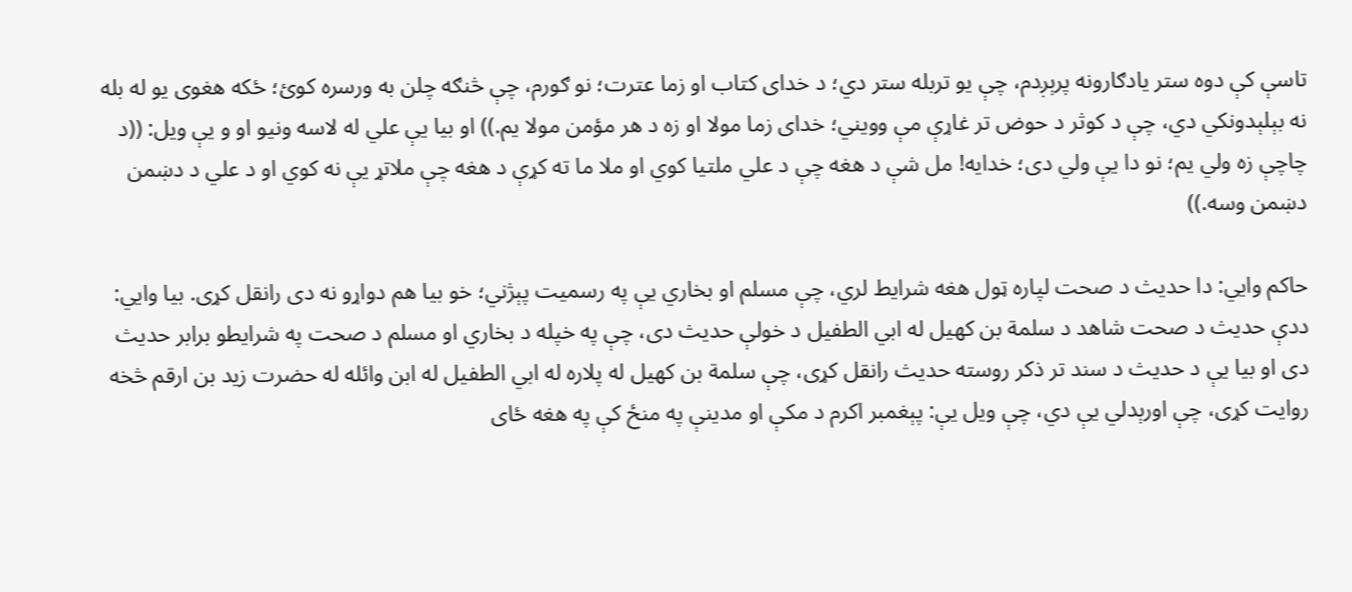تاسې کې دوه ستر يادګارونه پرېږدم، چې يو تربله ستر دي؛ د خداى کتاب او زما عترت؛ نو ګورم، چې څنګه چلن به ورسره کوئ؛ ځکه هغوى يو له بله نه بېلېدونکي دي، چې د کوثر د حوض تر غاړې مې وويني؛ خداى زما مولا او زه د هر مؤمن مولا يم.)) او بيا يې علي له لاسه ونيو او و يې ويل: ((د چاچې زه ولي يم؛ نو دا يې ولي دى؛ خدايه! مل شې د هغه چې د علي ملتيا کوي او ملا ما ته کړې د هغه چې ملاتړ يې نه کوي او د علي د دښمن دښمن وسه.))

حاکم وايي: دا حديث د صحت لپاره ټول هغه شرايط لري، چې مسلم او بخاري يې په رسميت پېژني؛ خو بيا هم دواړو نه دى رانقل کړی. بيا وايي: ددې حديث د صحت شاهد د سلمة بن کهيل له ابي الطفيل د خولې حديث دى، چې په خپله د بخاري او مسلم د صحت په شرايطو برابر حديث دى او بيا يې د حديث د سند تر ذکر روسته حديث رانقل کړی، چې سلمة بن کهيل له پلاره له ابي الطفيل له ابن وائله له حضرت زيد بن ارقم څخه روايت کړى، چې اورېدلي يې دي، چې ويل يې: پېغمبر اکرم د مکې او مدينې په منځ کې په هغه ځاى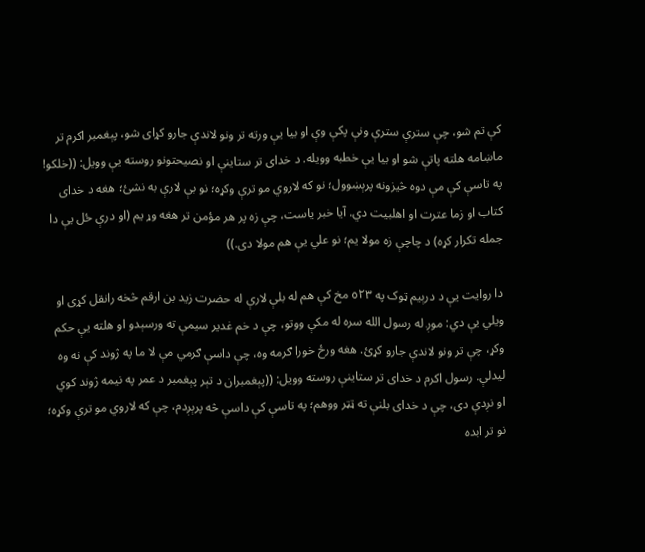کې تم شو، چې سترې سترې ونې پکې وې او بيا يې ورته تر ونو لاندې جارو کړاى شو، پېغمبر اکرم تر ماښامه هلته پاتې شو او بيا يې خطبه وويله. د خداى تر ستاينې او نصيحتونو روسته يې وويل: ((خلکو! په تاسې کې مې دوه څيزونه پرېښوول؛ نو که لاروي مو ترې وکړه؛ نو بې لارې به نشئ؛ هغه د خداى کتاب او زما عترت او اهلبيت دي. آيا خبر ياست، چې زه پر هر مؤمن تر هغه وړ يم (او درې ځل يې دا جمله تکرار کړه) د چاچې زه مولا يم؛ نو علي يې هم مولا دى.))

دا روايت يې د درېیم ټوک په ٥٢٣ مخ کې هم له بلې لارې له حضرت زيد بن ارقم څخه رانقل کړی او ويلي يې دي: موږ له رسول الله سره له مکې ووتو، چې د خم غدير سيمې ته ورسېدو او هلته يې حکم وکړ، چې تر ونو لاندې جارو کړئ. هغه ورځ خورا ګرمه وه، چې داسې ګرمي مې لا ما په ژوند کې نه وه ليدلې. رسول اکرم د خداى تر ستاينې روسته وويل: ((پېغمبران د تېر پېغمبر د عمر په نيمه ژوند کوي او نږدې دى، چې د خداى بلنې ته ټټر ووهم؛ په تاسې کې داسې څه پرېږدم، چې که لاروي مو ترې وکړه؛ نو تر ابده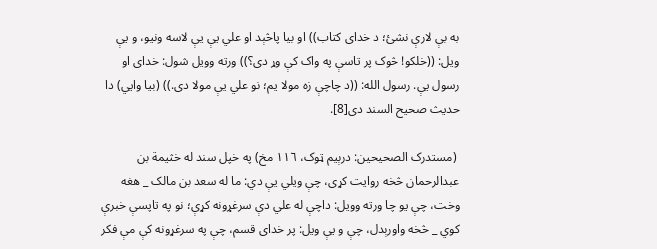به بې لارې نشئ؛ د خداى کتاب)) او بيا پاڅېد او علي يې يې لاسه ونيو، و يې ويل: ((خلکو! څوک پر تاسې په واک کې وړ دى؟)) ورته وويل شول: خداى او رسول يې. رسول الله: ((د چاچې زه مولا يم؛ نو علي يې مولا دى.)) (بيا وايي) دا حديث صحيح السند دى[8].

 (مستدرک الصحيحين: درېیم ټوک، ١١٦ مخ) په خپل سند له خثيمة بن عبدالرحمان څخه روايت کړى، چې ويلي يې دي: ما له سعد بن مالک _ هغه وخت، چې يو چا ورته وويل: داچې له علي دې سرغړونه کړې؛ نو په تاپسې خبرې کوي _ څخه واورېدل، چې و يې ويل: پر خداى قسم، چې په سرغړونه کې مې فکر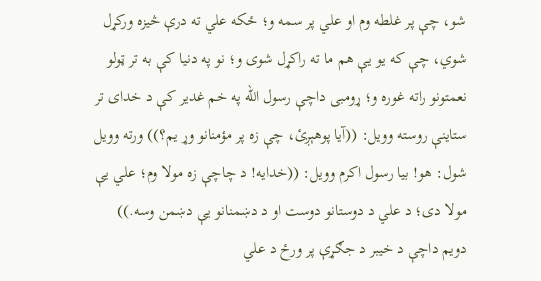شو، چې پر غلطه وم او علي پر سمه و؛ ځکه علي ته درې څيزه ورکړل شوي، چې که يو يې هم ما ته راکړل شوى و؛ نو په دنيا کې به تر ټولو نعمتونو راته غوره و؛ ړومبى داچې رسول الله په خم غدير کې د خداى تر ستاينې روسته وويل: ((آيا پوهېږئ، چې زه پر مؤمنانو وړ يم؟)) ورته وويل شول: هو! بيا رسول اکرم وويل: ((خدايه! د چاچې زه مولا وم؛ علي يې مولا دى؛ د علي د دوستانو دوست او د دښمنانو يې دښمن وسه.)) دويم داچې د خيبر د جګړې پر ورځ د علي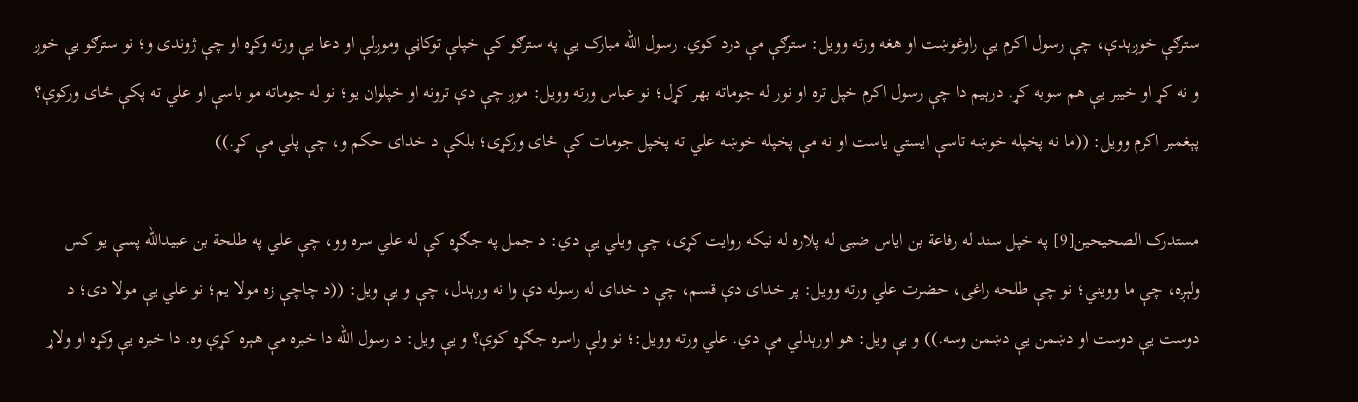سترګې خوږېدې، چې رسول اکرم يې راوغوښت او هغه ورته وويل: سترګې مې درد کوي. رسول الله مبارک يې په سترګو کې خپلې توکاڼې وموږلې او دعا يې ورته وکړه او چې ژوندى و؛ نو سترګو يې خوږ و نه کړ او خيبر يې هم سوبه کړ. درېیم دا چې رسول اکرم خپل تره او نور له جوماته بهر کړل؛ نو عباس ورته وويل: موږ چې دې ترونه او خپلوان يو؛ نو له جوماته مو باسې او علي ته پکې ځاى ورکوې؟ پېغمبر اکرم وويل: ((ما نه پخپله خوښه تاسې ايستي ياست او نه مې پخپله خوښه علي ته پخپل جومات کې ځاى ورکړى؛ بلکې د خداى حکم و، چې پلي مې کړ.))

مستدرک الصحيحين[9] په خپل سند له رفاعة بن اياس ضبى له پلاره له نيکه روايت کړى، چې ويلي يې دي: د جمل په جګړه کې له علي سره وو، چې علي په طلحة بن عبيدالله پسې يو کس ولېږه، چې ما وويني؛ نو چې طلحه راغى، حضرت علي ورته وويل: پر خداى دې قسم، چې د خداى له رسوله دې وا نه ورېدل، چې و يې ويل: ((د چاچې زه مولا يم؛ نو علي يې مولا دى؛ د دوست يې دوست او دښمن يې دښمن وسه.)) و يې ويل: هو اورېدلي مې دي. علي ورته وويل:؛ نو ولې راسره جګړه کوې؟ و يې ويل: د رسول الله دا خبره مې هېره کړې وه. دا خبره يې وکړه او ولاړ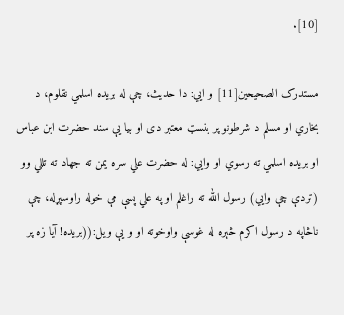[10].

مستدرک الصحيحين[11] و ايي: دا حديث، چې له بريده اسلمي نقلوم، د بخاري او مسلم د شرطونو پر بنسټ معتبر دى او بيا يې سند حضرت ابن عباس او بريده اسلمي ته رسوي او وايي: له حضرت علي سره يمن ته جهاد ته تللي وو (تردې چې وايي) رسول الله ته راغلم او په علي پسې مې خوله راوسپړله، چې ناڅاپه د رسول اکرم څېره له غوسې واوخوته او و يې ويل:((بريده! آيا زه پر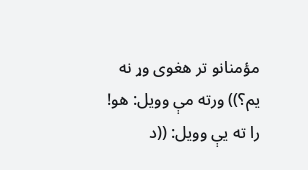مؤمنانو تر هغوى وړ نه يم؟)) ورته مې وويل: هو! را ته يې وويل: ((د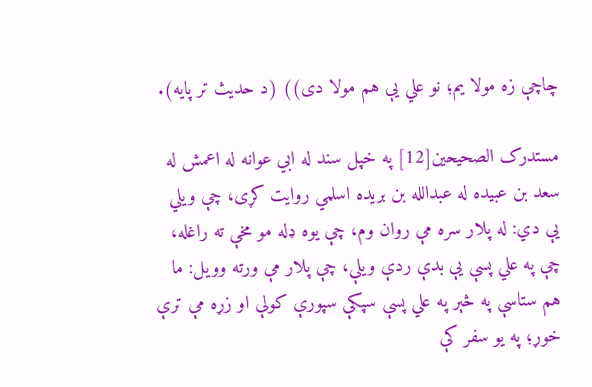چاچې زه مولا يم؛ نو علي يې هم مولا دى)) (د حديث تر پايه).

مستدرک الصحيحين[12] په خپل سند له ابي عوانه له اعمش له سعد بن عبيده له عبدالله بن بريده اسلمي روايت کړى، چې ويلي يې دي: له پلار سره مې روان وم، چې يوه ډله مو مخې ته راغله، چې په علي پسې يې بدې ردې ويلې، چې پلار مې ورته وويل: ما هم ستاسې په څېر په علي پسې سپکې سپورې کولې او زړه مې ترې خوړ؛ په يو سفر کې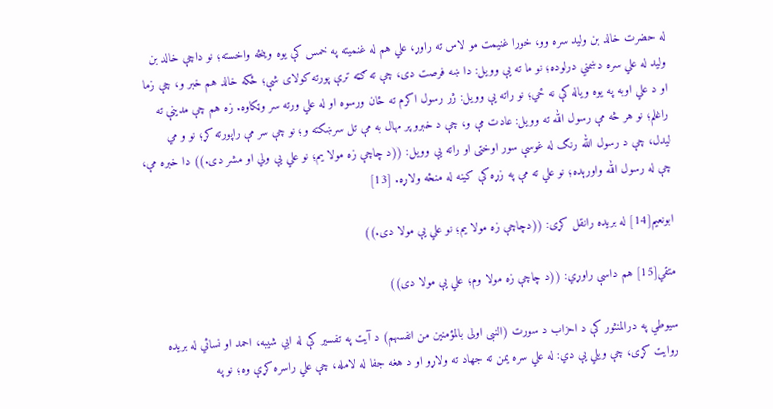له حضرت خالد بن وليد سره وو، خورا غنيمت مو لاس ته راوړ، علي هم له غنميته په خمس کې يوه وينځه واخسته؛ نو داچې خالد بن وليد له علي سره دښمني درلوده؛ نو ما ته يې وويل: دا ښه فرصت دى، چې ته ګټه ترې پورته کولاى شې؛ ځکه خالد هم خبر و، چې زما او د علي اوبه په يوه وياله کې نه ځي؛ نو راته يې وويل: ژر رسول اکرم ته ځان ورسوه او له علي ورته سر وټکاوه. زه هم چې مدينې ته راغلم؛ نو هر څه مې رسول الله ته وويل: عادت مې و، چې د خبرو پر مهال به مې تل سرښکته و؛ نو چې سر مې راپورته کړ؛ نو و مي ليدل، چې د رسول الله رنګ له غوسې سور اوختى او راته يې وويل: ((د چاچې زه مولا يم؛ نو علي يې ولي او مشر دى.)) دا خبره مې، چې له رسول الله واورېده؛ نو علي ته مې په زړه کې کينه له منځه ولاړه. [13]

ابونعيم[14] له بريده رانقل کړی: ((دچاچې زه مولا يم؛ نو علي يې مولا دى.))

متقي[15] هم داسې راوړي: ((د چاچې زه مولا وم؛ علي يې مولا دى))

سيوطي په درالمنثور کې د احزاب د سورت (النبى اولى بالمؤمنين من انفسهم) د آيت په تفسير کې له ابي شيبه، احمد او نسائي له بريده روايت کړى، چې ويلي يې دي: له علي سره يمن ته جهاد ته ولاړو او د هغه جفا له لامله، چې علي راسره کړې وه؛ نو په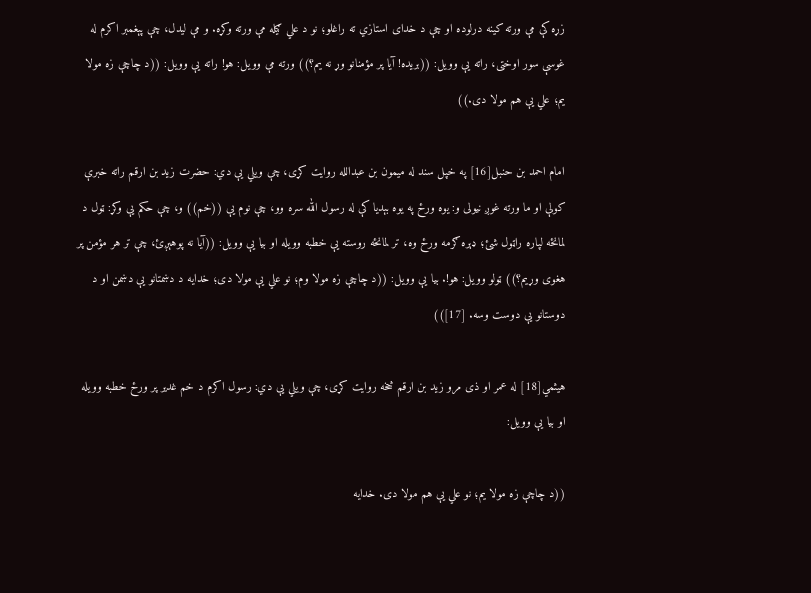زړه کې مې ورته کينه درلوده او چې د خداى استازي ته راغلو؛ نو د علي ګيله مې ورته وکړه. و مې ليدل، چې پېغمبر اکرم له غوسې سور اوختى، راته يې وويل: ((بريده! آيا پر مؤمنانو وړ نه يم؟)) ورته مې وويل: هو! راته يې وويل: ((د چاچې زه مولا يم؛ علي يې هم مولا دى.))

امام احمد بن حنبل[16] په خپل سند له ميمون بن عبدالله روايت کړى، چې ويلي يې دي: حضرت زيد بن ارقم راته خبرې کولې او ما ورته غوږ نيولى و: يوه ورځ په يوه بېدیا کې له رسول الله سره وو، چې نوم يې ((خم)) و، چې حکم يې وکړ: ټول د لمانځه لپاره راټول شئ؛ ډېره ګرمه ورځ وه، تر لمانځه روسته يې خطبه وويله او بيا يې وويل: ((آيا نه پوهېږئ، چې تر هر مؤمن پر هغوى وړيم؟)) ټولو وويل: هو!. بيا يې وويل: ((د چاچې زه مولا وم؛ نو علي يې مولا دى؛ خدايه د دښمتانو يې دښمن او د دوستانو يې دوست وسه. [17]))

هيثمي[18] له عمر او ذى مرو زيد بن ارقم څخه روايت کړى، چې ويلي يې دي: رسول اکرم د خم غدير پر ورځ خطبه وويله او بيا يې وويل:

((د چاچې زه مولا يم؛ نو علي يې هم مولا دى. خدايه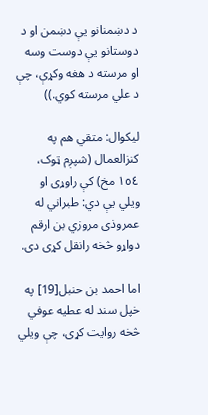د دښمنانو يې دښمن او د دوستانو يې دوست وسه او مرسته د هغه وکړې، چې د علي مرسته کوي.))

ليکوال: متقي هم په کنزالعمال (شپږم ټوک، ١٥٤ مخ) کې راوړى او ويلي يې دي: طبراني له عمروذى مروزي بن ارقم دواړو څخه رانقل کړی دى.

اما احمد بن حنبل[19] په خپل سند له عطيه عوفي څخه روايت کړى، چې ويلي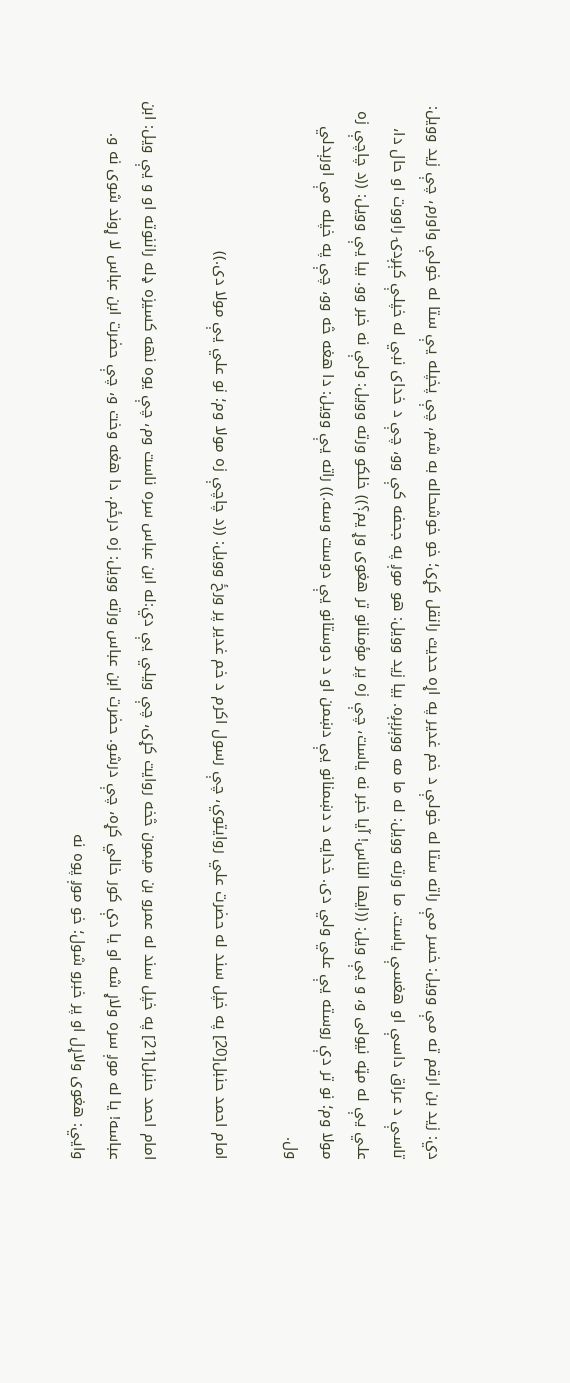دي: زيد بن ارقم ته مې وويل: خسر مې راته ستا له خولې د خم غدير په اړه حديث رانقل کړی؛ خو خوشحاله به شم، چې پخپله يې ستا له خولې واورم، چې زيد وويل: تاسې د عراق داسې او هغسې ياست. ما ورته وويل: له ما مه ووېرېږه. بيا زيد وويل: هو موږ په جحفه کې وو، چې د خداى نبي له خپلې کېږدۍ راووت او حال دا، علي يې له مټه نيولى و، و يې ويل: ((ايها الناس! آيا خبر نه ياست، چې زه پر مؤمنانو تر هغوى وړ يم؟)) خلکو ورته وويل: ولې نه خبر وو. بيا يې وويل: ((د چاچې زه مولا وم؛ نو تر دې روسته يې علي ولي دى. خدايه د دښمنانو يې دښمن او د دوستانو يې دوست وسه.)) راته يې وويل: دا هغه څه وو، چې په خپله مې اورېدلي ول.

امام احمد حنبل[20] په خپل سند له حضرت علي روايتوي، چې رسول اکرم د خم غدير پر ورځ وويل: ((د چاچې زه مولا وم؛ نو علي يې مولا دى.))

امام احمد حنبل[21] په خپل سند له عمرو بن ميمون څخه روايت کړى، چې ويلي يې دي:له ابن عباس سره ناست وم، چې يوه نهه کسيزه ډله راننوته او و يې ويل: ابن عباسه! يا له موږ سره ولاړ شه او يا دې کور خالي کړه، چې درشو. حضرت ابن عباس ورته وويل: زه درځم. دا هغه وخت و، چې حضرت ابن عباس لا ړوند شوى نه و. وايي: هغوى ولاړل او پر خبرو شول؛ خو موږ پوه نه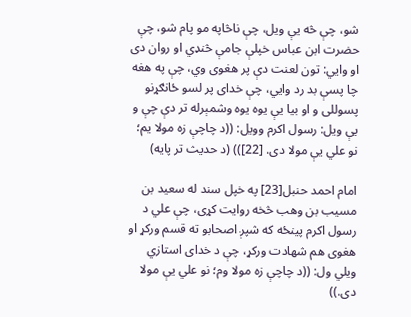شو، چې څه يې ويل، چې ناڅاپه مو پام شو، چې حضرت ابن عباس خپلې جامې څنډي او روان دى او وايي: تون لعنت دې پر هغوى وي، چې په هغه چا پسې بد رد وايي، چې خداى پر لسو ځانګړنو پسوللى و او بيا يې يوه يوه وشمېرله تر دې چې و يې ويل: رسول اکرم وويل: ((د چاچې زه مولا يم؛ نو علي يې مولا دى. [22])) (د حديث تر پايه)

امام احمد حنبل[23] په خپل سند له سعيد بن مسيب بن وهب څخه روايت کړى، چې علي د رسول اکرم پينځه که شپږ اصحابو ته قسم ورکړ او هغوى هم شهادت ورکړ، چې د خداى استازي ويلي ول: ((د چاچې زه مولا وم؛ نو علي يې مولا دى.))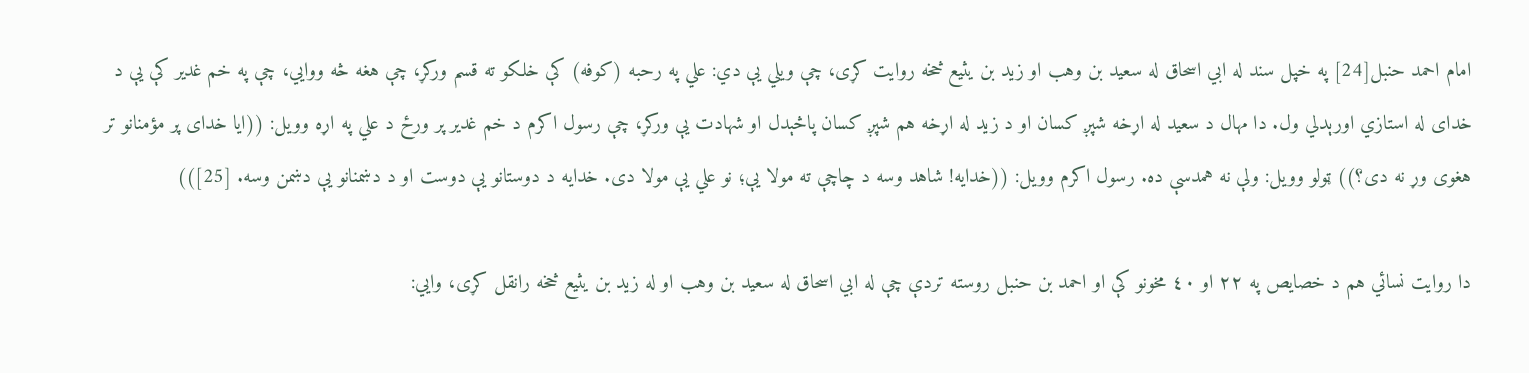امام احمد حنبل[24] په خپل سند له ابي اسحاق له سعيد بن وهب او زيد بن يثيع څخه روايت کړى، چې ويلي يې دي: علي په رحبه (کوفه) کې خلکو ته قسم ورکړ، چې هغه څه ووايي، چې په خم غدير کې يې د خداى له استازي اورېدلي ول. دا مهال د سعيد له اړخه شپږ کسان او د زيد له اړخه هم شپږ کسان پاڅېدل او شهادت يې ورکړ، چې رسول اکرم د خم غدير پر ورځ د علي په اړه وويل: ((ايا خداى پر مؤمنانو تر هغوى وړ نه دى؟)) ټولو وويل: ولې نه همدسې ده. رسول اکرم وويل: ((خدايه! شاهد وسه د چاچې ته مولا يې؛ نو علي يې مولا دى. خدايه د دوستانو يې دوست او د دښمنانو يې دښمن وسه. [25]))

دا روايت نسائي هم د خصايص په ٢٢ او ٤٠ مخونو کې او احمد بن حنبل روسته تردې چې له ابي اسحاق له سعيد بن وهب او له زيد بن يثيع څخه رانقل کړی، وايي: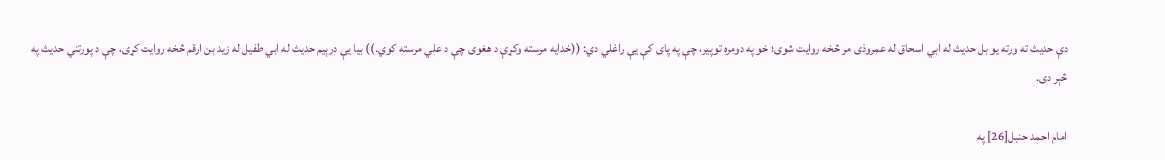دې حديث ته ورته يو بل حديث له ابي اسحاق له عمروذى مر څخه روايت شوى؛ خو په دومره توپير، چې په پاى کې يې راغلي دي: ((خدايه مرسته وکړې د هغوى چې د علي مرسته کوي.)) بيا يې درېیم حديث له ابي طفيل له زيد بن ارقم څخه روايت کړى، چې د پورتني حديث په څېر دى.

امام احمد حنبل[26] په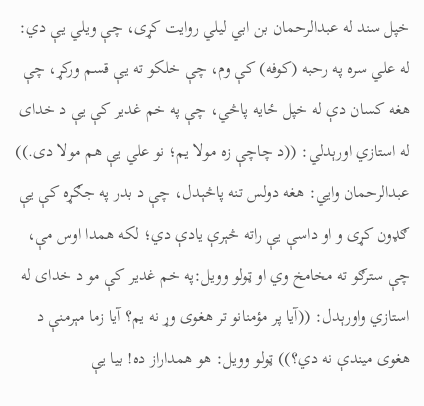خپل سند له عبدالرحمان بن ابي ليلي روايت کړى، چې ويلي يې دي: له علي سره په رحبه (کوفه) کې وم، چې خلکو ته يې قسم ورکړ، چې هغه کسان دې له خپل ځايه پاڅي، چې په خم غدير کې يې د خداى له استازي اورېدلي: ((د چاچې زه مولا يم؛ نو علي يې هم مولا دى.)) عبدالرحمان وايي: هغه دولس تنه پاڅېدل، چې د بدر په جګړه کې يې ګډون کړى و او داسې يې راته څېرې يادې دي؛ لکه همدا اوس مې، چې سترګو ته مخامخ وي او ټولو وويل:په خم غدير کې مو د خداى له استازي واورېدل: ((آيا پر مؤمنانو تر هغوى وړ نه يم؟ آيا زما مېرمنې د هغوى ميندې نه دي؟)) ټولو وويل: هو همداراز ده! بيا يې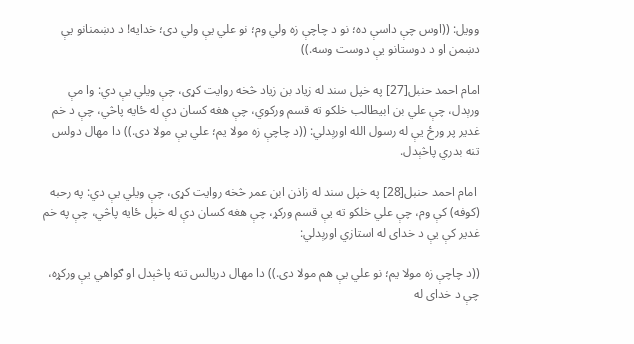وويل: ((اوس چې داسې ده؛ نو د چاچې زه ولي وم؛ نو علي يې ولي دى؛ خدايه! د دښمنانو يې دښمن او د دوستانو يې دوست وسه.))

امام احمد حنبل[27] په خپل سند له زياد بن زياد څخه روايت کړى، چې ويلي يې دي: وا مې ورېدل، چې علي بن ابيطالب خلکو ته قسم ورکوي، چې هغه کسان دې له ځايه پاڅي، چې د خم غدير پر ورځ يې له رسول الله اورېدلي: ((د چاچې زه مولا يم؛ علي يې مولا دى.)) دا مهال دولس تنه بدري پاڅېدل.

 امام احمد حنبل[28] په خپل سند له زاذن ابن عمر څخه روايت کړى، چې ويلي يې دي: په رحبه (کوفه) کې وم، چې علي خلکو ته يې قسم ورکړ، چې هغه کسان دې له خپل ځايه پاڅي، چې په خم غدير کې يې د خداى له استازي اورېدلي:

((د چاچې زه مولا يم؛ نو علي يې هم مولا دى.)) دا مهال دريالس تنه پاڅېدل او ګواهي يې ورکړه، چې د خداى له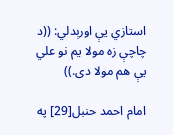استازي يې اورېدلي: ((د چاچې زه مولا يم نو علي يې هم مولا دى.))

امام احمد حنبل[29] په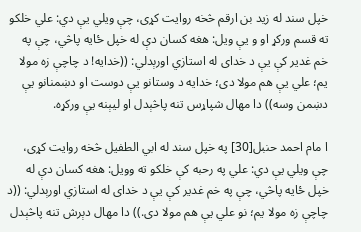خپل سند له زيد بن ارقم څخه روايت کړى، چې ويلي يې دي: علي خلکو ته قسم ورکړ او و يې ويل: هغه کسان دې له خپل ځايه پاڅي، چې په خم غدير کې يې د خداى له استازي اورېدلي: ((خدايه! د چاچې زه مولا يم؛ علي يې هم مولا دى؛ خدايه د وستانو يې دوست او دښمنانو يې دښمن وسه)) دا مهال شپاړس تنه پاڅېدل او ليېنه يې ورکړه.

ا مام احمد حنبل[30] په خپل سند له ابي الطفيل څخه روايت کړى، چې ويلي يې دي: علي په رحبه کې خلکو ته وويل: هغه کسان دې له خپل ځايه پاڅي، چې په خم غدير کې يې د خداى له استازي اورېدلي: ((د چاچې زه مولا يم؛ نو علي يې هم مولا دى.)) دا مهال دېرش تنه پاڅېدل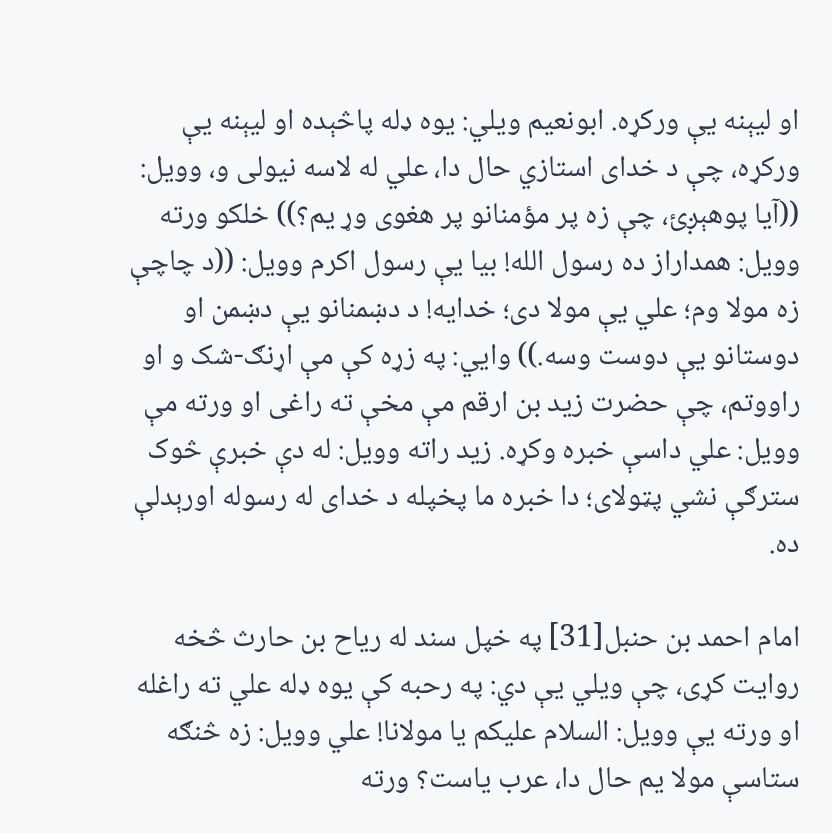او ليېنه يې ورکړه. ابونعيم ويلي: يوه ډله پاڅېده او ليېنه يې ورکړه، چې د خداى استازي حال دا، علي له لاسه نيولى و، وويل: ((آيا پوهېږئ، چې زه پر مؤمنانو پر هغوى وړ يم؟)) خلکو ورته وويل: همداراز ده رسول الله! بيا يې رسول اکرم وويل: ((د چاچې زه مولا وم؛ علي يې مولا دى؛ خدايه! د دښمنانو يې دښمن او دوستانو يې دوست وسه.)) وايي: په زړه کې مې اړنګ-شک و او راووتم، چې حضرت زيد بن ارقم مې مخې ته راغى او ورته مې وويل: علي داسې خبره وکړه. زيد راته وويل: له دې خبرې څوک سترګې نشي پټولاى؛ دا خبره ما پخپله د خداى له رسوله اورېدلې ده.

امام احمد بن حنبل[31] په خپل سند له رياح بن حارث څخه روايت کړى، چې ويلي يې دي: په رحبه کې يوه ډله علي ته راغله او ورته يې وويل: السلام عليکم يا مولانا! علي وويل: زه څنګه ستاسې مولا يم حال دا، عرب ياست؟ ورته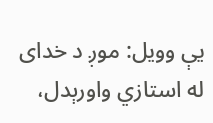يې وويل: موږ د خداى له استازي واورېدل،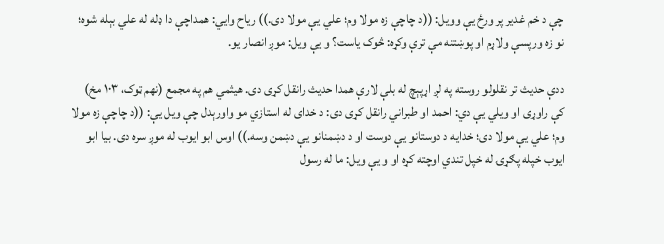چې د خم غدير پر ورځ يې وويل: ((د چاچې زه مولا وم؛ علي يې مولا دى.)) رياح وايي: همداچې دا ډله له علي بېله شوه؛ نو زه ورپسې ولاړم او پوښتنه مې ترې وکړه: څوک ياست؟ و يې ويل: موږ انصار يو.

ددې حديث تر نقلولو روسته په لږ اړپېچ له بلې لارې همدا حديث رانقل کړی دى. هيثمي هم په مجمع (نهم ټوک، ١٠٣ مخ) کې راوړى او ويلي يې دي: احمد او طبراني رانقل کړی دى: د خداى له استازي مو واورېدل چې ويل يې: ((د چاچې زه مولا وم؛ علي يې مولا دى؛ خدايه د دوستانو يې دوست او د دښمنانو يې دښمن وسه.)) اوس ابو ايوب له موږ سره دى. بيا ابو ايوب خپله پګړۍ له خپل تندي اوچته کړه او و يې ويل: ما له رسول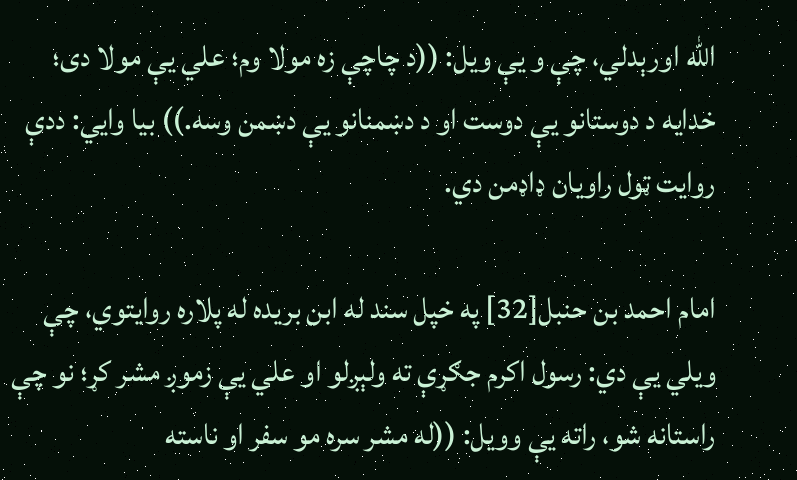الله اورېدلي، چې و يې ويل: ((د چاچې زه مولا وم؛ علي يې مولا دى؛ خدايه د دوستانو يې دوست او د دښمنانو يې دښمن وسه.)) بيا وايي: ددې روايت ټول راويان ډاډمن دي.

امام احمد بن حنبل[32] په خپل سند له ابن بريده له پلاره روايتوي، چې ويلي يې دي: رسول اکرم جګړې ته ولېږلو او علي يې زموږ مشر کړ؛ نو چې راستانه شو، راته يې وويل: ((له مشر سره مو سفر او ناسته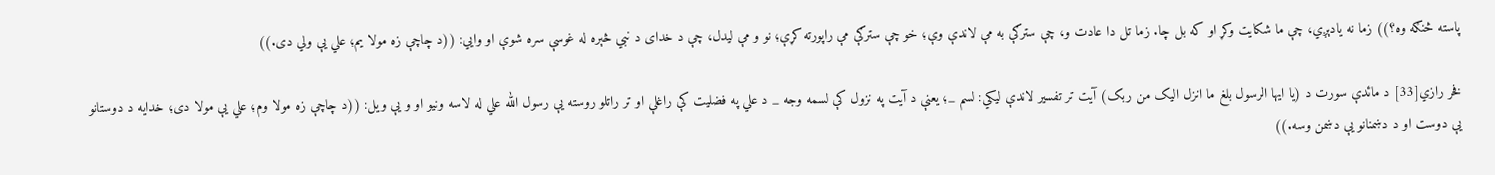پاسته څنګه وه؟)) زما نه يادېږي، چې ما شکايت وکړ او که بل چا. زما تل دا عادت و، چې سترګې به مې لاندې وې؛ خو چې سترګې مې راپورته کړې؛ نو و مې ليدل، چې د خداى د نبي څېره له غوسې سره شوې او وايي: ((د چاچې زه مولا يم؛ علي يې ولي دى.))

فخر رازي[33] د مائدې سورت د (يا ايها الرسول بلغ ما انزل اليک من ربک) آيت تر تفسير لاندې ليکي: لسم _؛ يعنې د آيت په نزول کې لسمه وجه _ د علي په فضليت کې راغلې او تر راتلو روسته يې رسول الله علي له لاسه ونيو او و يې ويل: ((د چاچې زه مولا وم؛ علي يې مولا دى؛ خدايه د دوستانو يې دوست او د دښمنانو يې دښمن وسه.))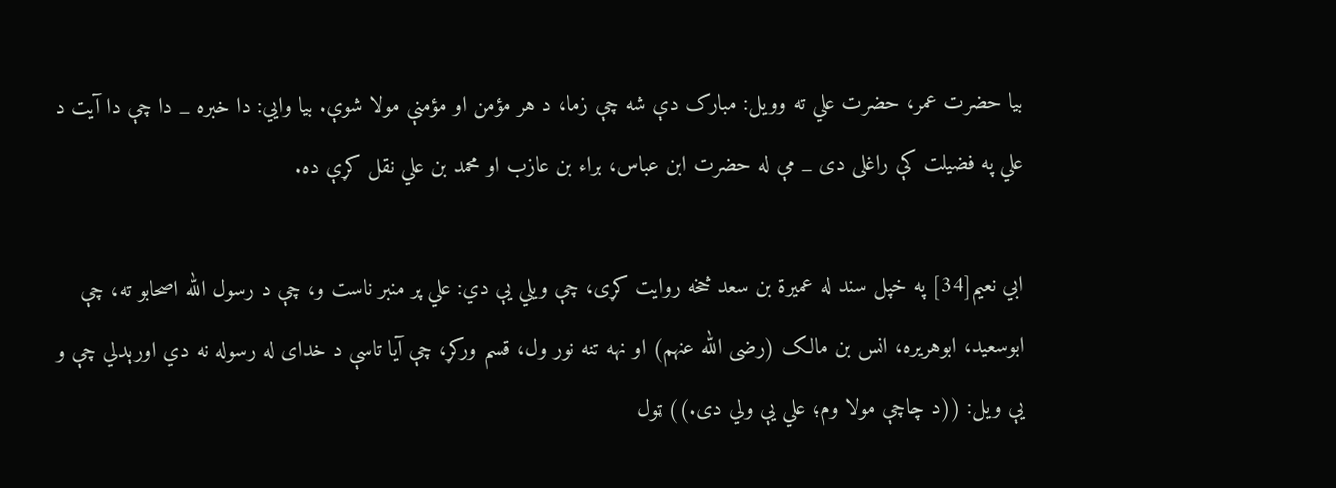بيا حضرت عمر، حضرت علي ته وويل: مبارک دې شه چې زما، د هر مؤمن او مؤمنې مولا شوې. بيا وايي: دا خبره _ دا چې دا آيت د علي په فضيلت کې راغلى دى _ مې له حضرت ابن عباس، براء بن عازب او محمد بن علي نقل کړې ده.

ابي نعيم[34] په خپل سند له عميرة بن سعد څخه روايت کړى، چې ويلي يې دي: علي پر منبر ناست و، چې د رسول الله اصحابو ته، چې ابوسعيد، ابوهريره، انس بن مالک (رضى الله عنهم) او نهه تنه نور ول، قسم ورکړ، چې آيا تاسې د خداى له رسوله نه دي اورېدلي چې و يې ويل: ((د چاچې مولا وم؛ علي يې ولي دى.)) ټول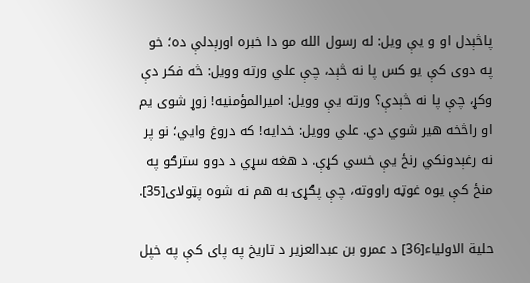پاڅېدل او و يې ويل: له رسول الله مو دا خبره اورېدلې ده؛ خو په دوى کې يو کس پا نه څېد، چې علي ورته وويل: څه فکر دې وکړ، چې پا نه څېدې؟ ورته يې وويل: اميرالمؤمنيه! زوړ شوى يم او راڅخه هير شوي دي. علي وويل: خدايه! که دروغ وايي؛ نو پر نه رغېدونکي رنځ يې خسي کړې. د هغه سړي د دوو سترګو په منځ کې يوه غوټه راووته، چې پګړۍ به هم نه شوه پټولاى[35].

حلية الاولياء[36] د عمرو بن عبدالعزير د تاريخ په پاى کې په خپل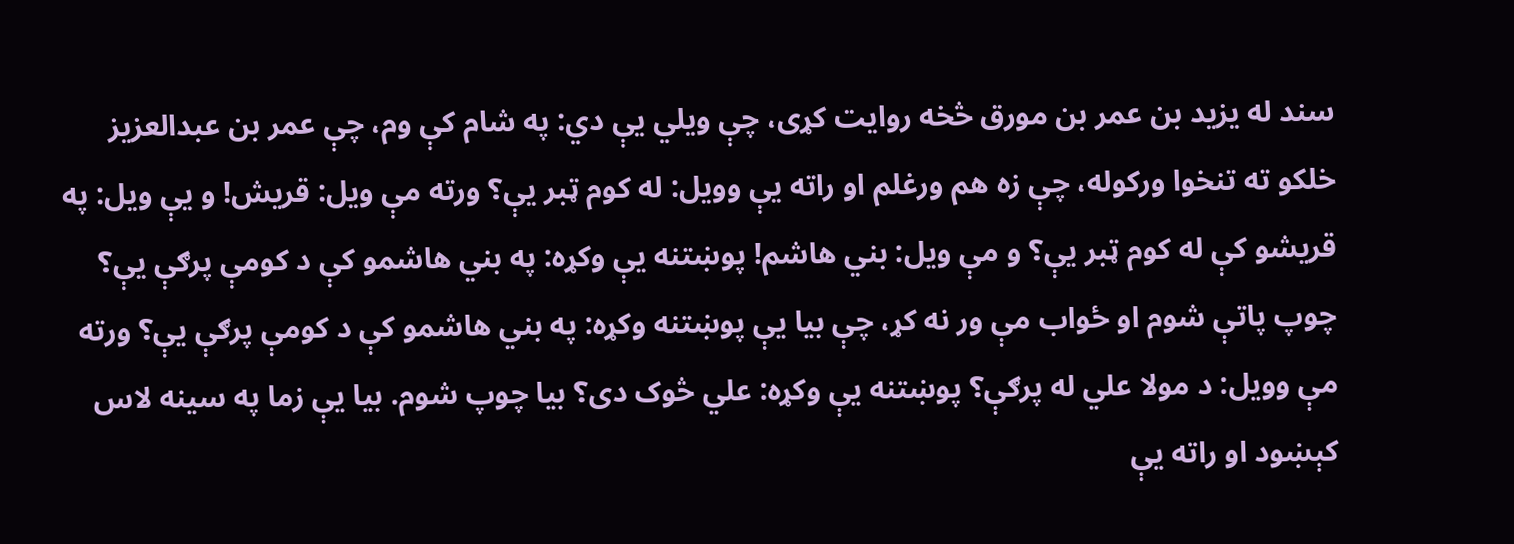سند له يزيد بن عمر بن مورق څخه روايت کړى، چې ويلي يې دي: په شام کې وم، چې عمر بن عبدالعزيز خلکو ته تنخوا ورکوله، چې زه هم ورغلم او راته يې وويل: له کوم ټبر يې؟ ورته مې ويل: قريش! و يې ويل: په قريشو کې له کوم ټبر يې؟ و مې ويل: بني هاشم! پوښتنه يې وکړه: په بني هاشمو کې د کومې پرګې يې؟ چوپ پاتې شوم او ځواب مې ور نه کړ، چې بيا يې پوښتنه وکړه: په بني هاشمو کې د کومې پرګې يې؟ ورته مې وويل: د مولا علي له پرګې؟ پوښتنه يې وکړه: علي څوک دى؟ بيا چوپ شوم. بيا يې زما په سينه لاس کېښود او راته يې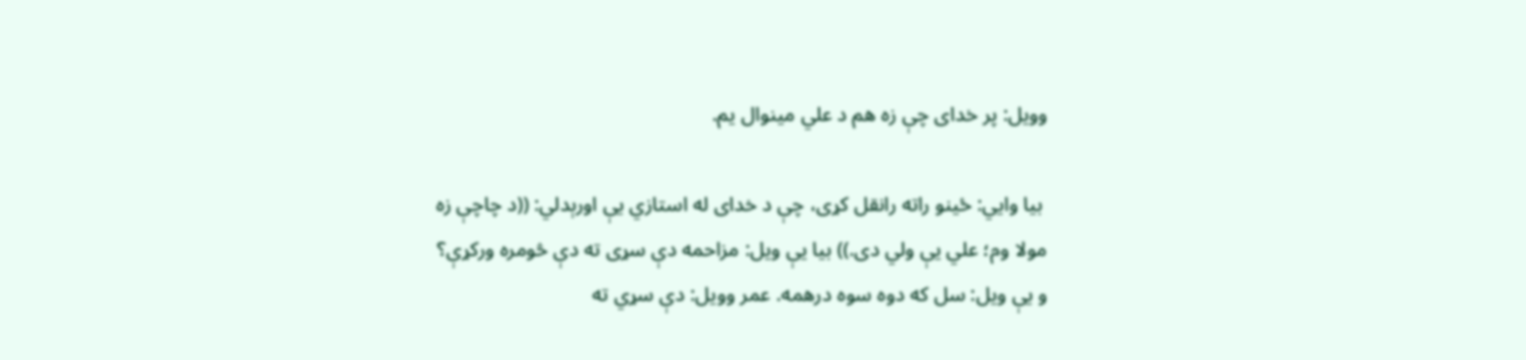وويل: پر خداى چې زه هم د علي مينوال يم.

 بيا وايي: ځينو راته رانقل کړی، چې د خداى له استازي يې اورېدلي: ((د چاچې زه مولا وم؛ علي يې ولي دى.)) بيا يې ويل: مزاحمه دې سړى ته دې څومره ورکړې؟ و يې ويل: سل که دوه سوه درهمه. عمر وويل: دې سړي ته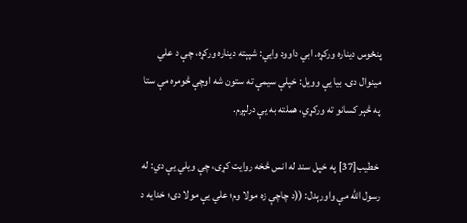پنځوس ديناره ورکړه. ابي داوود وايي: شپېته ديناره ورکړه، چې د علي مينوال دى. بيا يې وويل: خپلې سيمې ته ستون شه اوچې څومره مې ستا په څېر کسانو ته ورکړي، هملته به يې درلېږم.

 خطيب[37] په خپل سند له انس څخه روايت کړى، چې ويلي يې دي: له رسول الله مې واورېدل: ((د چاچې زه مولا وم؛ علي يې مولا دى؛ خدايه د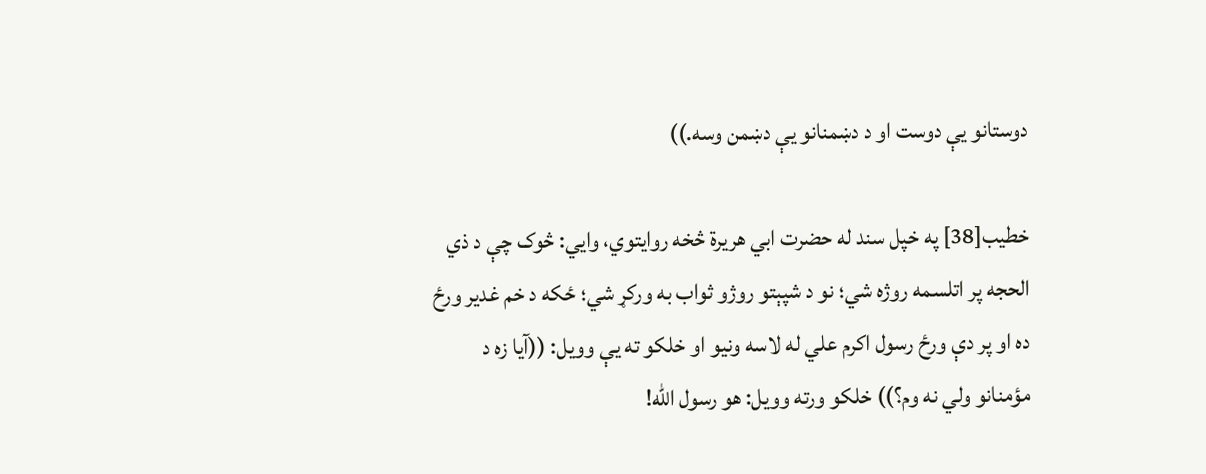دوستانو يې دوست او د دښمنانو يې دښمن وسه.))

خطيب[38] په خپل سند له حضرت ابي هريرة څخه روايتوي، وايي: څوک چې د ذي الحجه پر اتلسمه روژه شي؛ نو د شپېتو روژو ثواب به ورکړ شي؛ ځکه د خم غدير ورځ ده او پر دې ورځ رسول اکرم علي له لاسه ونيو او خلکو ته يې وويل: ((آيا زه د مؤمنانو ولي نه وم؟)) خلکو ورته وويل: هو رسول الله!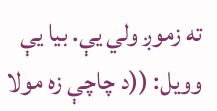ته زموږ ولي يې. بيا يې وويل: ((د چاچې زه مولا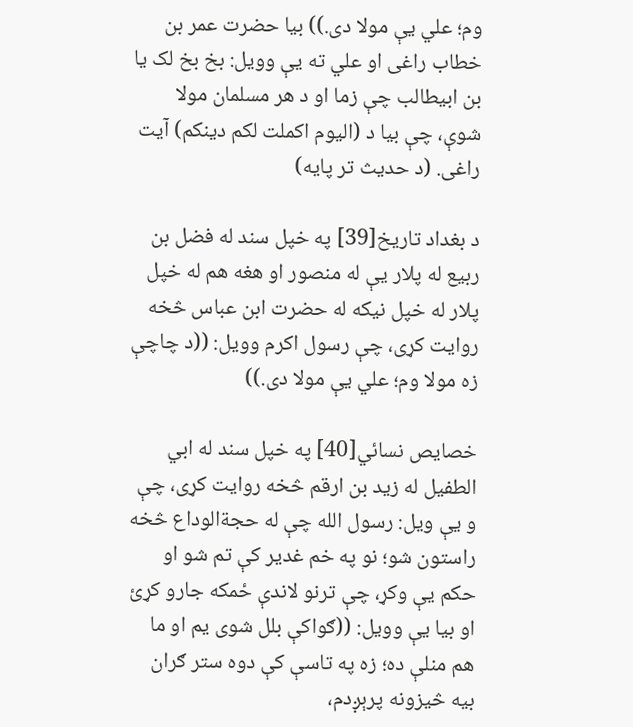وم؛ علي يې مولا دى.)) بيا حضرت عمر بن خطاب راغى او علي ته يې وويل: بخ بخ لک يا بن ابيطالب چې زما او د هر مسلمان مولا شوې، چې بيا د (اليوم اکملت لکم دينکم) آيت راغى. (د حديث تر پايه)

د بغداد تاريخ[39] په خپل سند له فضل بن ربيع له پلار يې له منصور او هغه هم له خپل پلار له خپل نيکه له حضرت ابن عباس څخه روايت کړى، چې رسول اکرم وويل: ((د چاچې زه مولا وم؛ علي يې مولا دى.))

خصايص نسائي[40] په خپل سند له ابي الطفيل له زيد بن ارقم څخه روايت کړى، چې و يې ويل: رسول الله چې له حجةالوداع څخه راستون شو؛ نو په خم غدير کې تم شو او حکم يې وکړ، چې ترنو لاندې ځمکه جارو کړئ او بيا يې وويل: ((ګواکې بلل شوى يم او ما هم منلې ده؛ زه په تاسې کې دوه ستر ګران بيه څيزونه پرېږدم،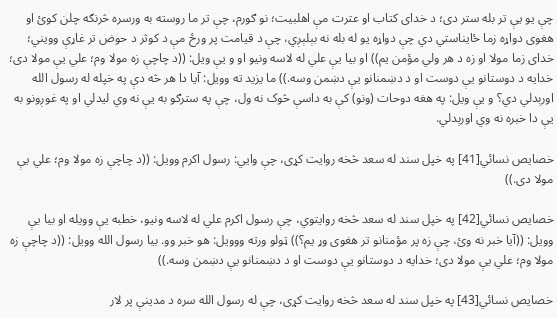چې يو يې تر بله ستر دى؛ د خداى کتاب او عترت مې اهلبيت؛ نو ګورم، چې تر ما روسته به ورسره څرنګه چلن کوئ او هغوى دواړه زما ځايناستي دي چې دواړه يو له بله نه بېلېږي، چې د قيامت پر ورځ مې د کوثر د حوض تر غاړې وويني؛ خداى زما مولا او زه د هر ولي مؤمن يم)) او بيا يې علي له لاسه ونيو او و يې ويل: ((د چاچې زه مولا وم؛ علي يې مولا دى؛ خدايه د دوستانو يې دوست او د دښمنانو يې دښمن وسه.)) ما يزيد ته وويل: آيا دا هر څه دې په خپله له رسول الله اورېدلي دي؟ و يې ويل: په هغه دوحات (ونو) کې به داسې څوک نه ول، چې په سترګو به يې نه وي ليدلي او په غوږونو به يې دا خبره نه وي اورېدلي.

خصايص نسائي[41] په خپل سند له سعد څخه روايت کړى، چې وايي: رسول اکرم وويل: ((د چاچې زه مولا وم؛ علي يې مولا دى.))

خصايص نسائي[42] په خپل سند له سعد څخه روايتوي، چې رسول اکرم علي له لاسه ونيو، خطبه يې وويله او بيا يې وويل: ((آيا خبر نه وئ، چې زه پر مؤمنانو تر هغوى وړ يم؟)) ټولو ورته ووويل: هو خبر وو. بيا رسول الله وويل: ((د چاچې زه مولا وم؛ علي يې مولا دى؛ خدايه د دوستانو يې دوست او د دښمنانو يې دښمن وسه.))

خصايص نسائي[43] په خپل سند له سعد څخه روايت کړى، چې له رسول الله سره د مدينې پر لار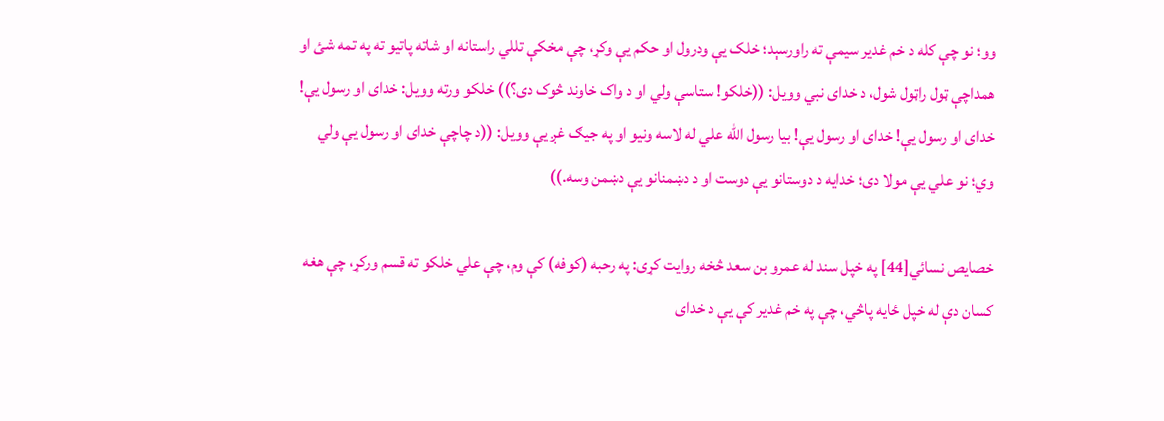وو؛ نو چې کله د خم غدير سيمې ته راورسېد؛ خلک يې ودرول او حکم يې وکړ، چې مخکې تللي راستانه او شاته پاتيو ته په تمه شئ او همداچې ټول راټول شول، د خداى نبي وويل: ((خلکو! ستاسې ولي او د واک خاوند څوک دى؟)) خلکو ورته وويل: خداى او رسول يې! خداى او رسول يې! خداى او رسول يې! بيا رسول الله علي له لاسه ونيو او په جيګ غږ يې وويل: ((د چاچې خداى او رسول يې ولي وي؛ نو علي يې مولا دى؛ خدايه د دوستانو يې دوست او د دښمنانو يې دښمن وسه.))

خصايص نسائي[44] په خپل سند له عمرو بن سعد څخه روايت کړى: په رحبه (کوفه) کې وم، چې علي خلکو ته قسم ورکړ، چې هغه کسان دې له خپل ځايه پاڅي، چې په خم غدير کې يې د خداى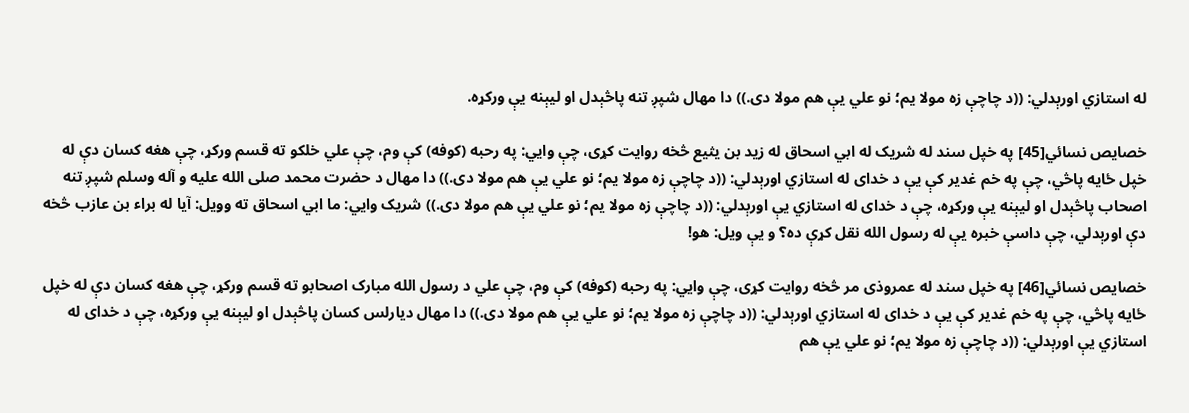له استازي اورېدلي: ((د چاچې زه مولا يم؛ نو علي يې هم مولا دى.)) دا مهال شپږ تنه پاڅېدل او ليېنه يې ورکړه.

خصايص نسائي[45] په خپل سند له شريک له ابي اسحاق له زيد بن يثيع څخه روايت کړى، چې وايي: په رحبه (کوفه) کې وم، چې علي خلکو ته قسم ورکړ، چې هغه کسان دې له خپل ځايه پاڅي، چې په خم غدير کې يې د خداى له استازي اورېدلي: ((د چاچې زه مولا يم؛ نو علي يې هم مولا دى.)) دا مهال د حضرت محمد صلی الله علیه و آله وسلم شپږ تنه اصحاب پاڅېدل او ليېنه يې ورکړه، چې د خداى له استازي يې اورېدلي: ((د چاچې زه مولا يم؛ نو علي يې هم مولا دى.)) شريک وايي: ما ابي اسحاق ته وويل: آيا له براء بن عازب څخه دې اورېدلي، چې داسې خبره يې له رسول الله نقل کړې ده؟ و يې ويل: هو!

خصايص نسائي[46] په خپل سند له عمروذى مر څخه روايت کړى، چې وايي: په رحبه (کوفه) کې وم، چې علي د رسول الله مبارک اصحابو ته قسم ورکړ، چې هغه کسان دې له خپل ځايه پاڅي، چې په خم غدير کې يې د خداى له استازي اورېدلي: ((د چاچې زه مولا يم؛ نو علي يې هم مولا دى.)) دا مهال ديارلس کسان پاڅېدل او ليېنه يې ورکړه، چې د خداى له استازي يې اورېدلي: ((د چاچې زه مولا يم؛ نو علي يې هم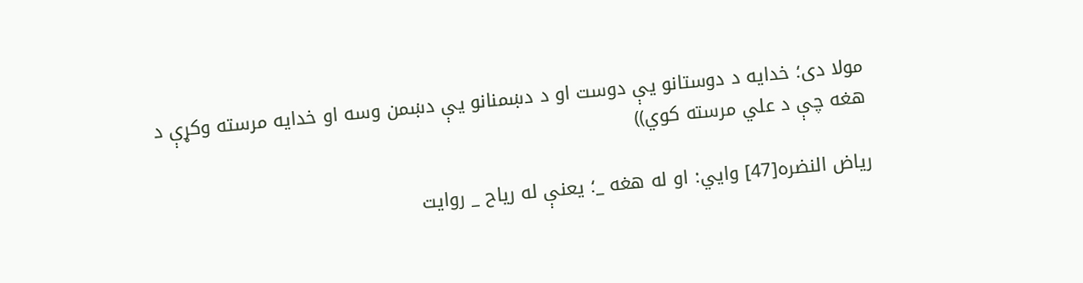مولا دى؛ خدايه د دوستانو يې دوست او د دښمنانو يې دښمن وسه او خدايه مرسته وکړې د هغه چې د علي مرسته کوي))

رياض النضره[47] وايي: او له هغه _؛ يعنې له رياح _ روايت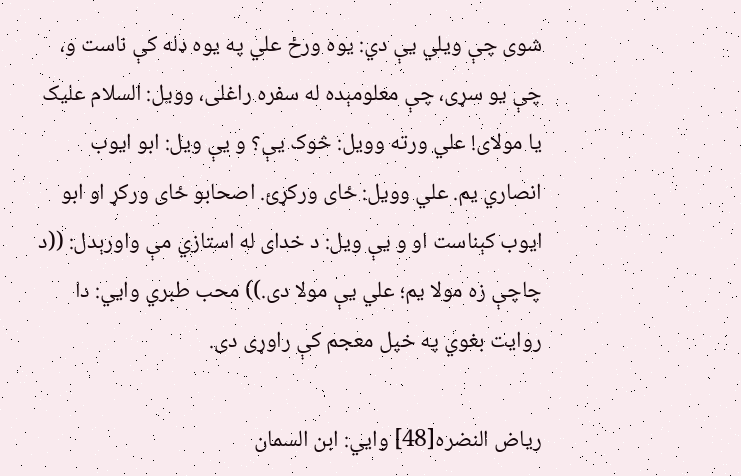شوى چې ويلي يې دي: يوه ورځ علي په يوه ډله کې ناست و، چې يو سړى، چې معلومېده له سفره راغلى، وويل: السلام عليک يا مولاى! علي ورته وويل: څوک يې؟ و يې ويل: ابو ايوب انصاري يم. علي وويل: ځاى ورکړئ. اصحابو ځاى ورکړ او ابو ايوب کېناست او و يې ويل: د خداى له استازي مې واورېدل: ((د چاچې زه مولا يم؛ علي يې مولا دى.)) محب طبري وايي: دا روايت بغوي په خپل معجم کې راوړى دى.

رياض النضره[48] وايي: ابن السمان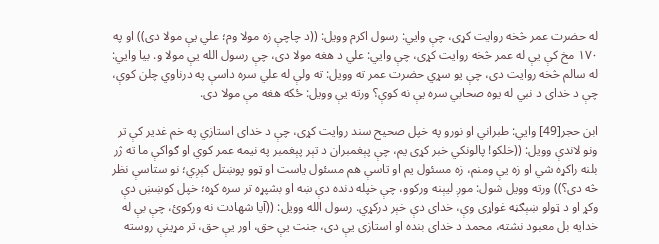له حضرت عمر څخه روايت کړى، چې وايي: رسول اکرم وويل: ((د چاچې زه مولا وم؛ علي يې مولا دى)) او په ١٧٠ مخ کې يې له عمر څخه روايت کړى، چې وايي: علي د هغه مولا دى، چې رسول الله يې مولا و. بيا وايي: له سالم څخه روايت دى، چې يو سړي حضرت عمر ته وويل: ته ولې له علي سره داسې په درناوي چلن کوې، چې د خداى د نبي له يوه صحابي سره يې نه کوې؟ ورته يې وويل: ځکه هغه مې مولا دى.

ابن حجر[49] وايي: طبراني او نورو په خپل صحيح سند روايت کړى، چې د خداى استازي په خم غدير کې تر ونو لاندې وويل: ((خلکو! پالونکي خبر کړى يم، چې پېغمبران د تېر پېغمبر په نيمه عمر کوي او ګواکې ما ته ژر بلنه راکړه شي او زه يې ومنم، زه مسئول يم او تاسې هم مسئول ياست او ټوو پوښتل کېږي؛ نو ستاسې نظر څه دى؟)) ورته وويل شول: موږ ليېنه ورکوو، چې خپله دنده دې ښه او بشپړه تر سره کړه؛ خپل کوښښ دې وکړ او د ټولو ښېګڼه غواړى وې، خداى دې خېر درکړي. رسول الله وويل: ((آيا شهادت نه ورکوئ، چې بې له خدايه بل معبود نشته، محمد د خداى بنده او استازى يې دى، جنت يې حق، اور يې حق، تر مړينې روسته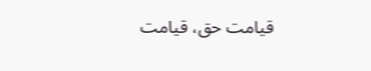قيامت حق، قيامت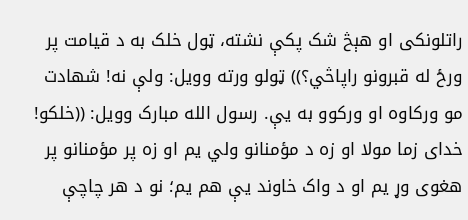راتلونکى او هېڅ شک پکې نشته، ټول خلک به د قيامت پر ورځ له قبرونو راپاڅي؟)) ټولو ورته وويل: ولې نه! شهادت مو ورکاوه او ورکوو به يې. رسول الله مبارک وويل: ((خلکو! خداى زما مولا او زه د مؤمنانو ولي يم او زه پر مؤمنانو پر هغوى وړ يم او د واک خاوند يې هم يم؛ نو د هر چاچې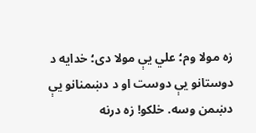زه مولا وم؛ علي يې مولا دى؛ خدايه د دوستانو يې دوست او د دښمنانو يې دښمن وسه. خلکو! زه درنه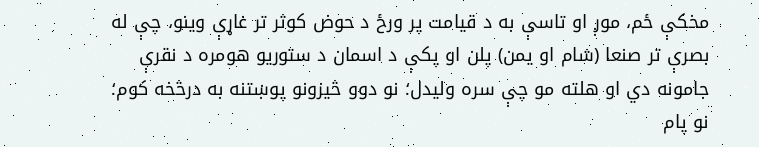مخکې ځم، موږ او تاسې به د قيامت پر ورځ د حوض کوثر تر غاړې وينو، چې له بصرې تر صنعا (شام او يمن) پلن او پکې د اسمان د ستوريو هومره د نقرې جامونه دي او هلته مو چې سره وليدل؛ نو دوو څيزونو پوښتنه به درڅخه کوم؛ نو پام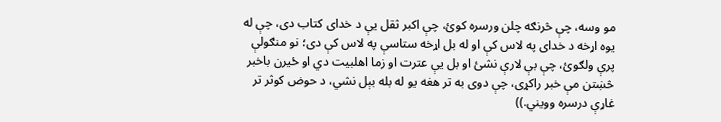مو وسه، چې څرنګه چلن ورسره کوئ، چې اکبر ثقل يې د خداى کتاب دى، چې له يوه اړخه د خداى په لاس کې او له بل اړخه ستاسې په لاس کې دى؛ نو منګولې پرې ولګوئ، چې بې لارې نشئ او بل يې عترت او زما اهلبيت دي او ځيرن باخبر څښتن مې خبر راکړى، چې دوى به تر هغه يو له بله بېل نشي، د حوض کوثر تر غاړې درسره وويني.))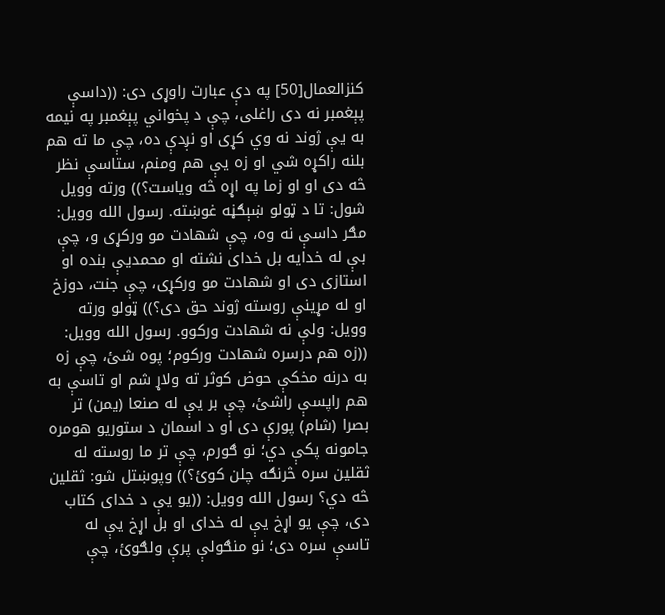کنزالعمال[50] په دې عبارت راوړى دى: ((داسې پېغمبر نه دى راغلى، چې د پخواني پېغمبر په نيمه به يې ژوند نه وي کړى او نږدې ده، چې ما ته هم بلنه راکړه شي او زه يې هم ومنم، ستاسې نظر څه دى او او زما په اړه څه وياست؟)) ورته وويل شول: تا د ټولو ښېګڼه غوښته. رسول الله وويل: مګر داسې نه وه، چې شهادت مو ورکړى و، چې بې له خدايه بل خداى نشته او محمديې بنده او استازى دى او شهادت مو ورکړى، چې جنت، دوزخ او له مړينې روسته ژوند حق دى؟)) ټولو ورته وويل: ولې نه شهادت ورکوو. رسول الله وويل: ((زه هم درسره شهادت ورکوم؛ پوه شئ، چې زه به درنه مخکې حوض کوثر ته ولاړ شم او تاسې به هم راپسې راشئ، چې بر يې له صنعا (يمن) تر بصرا (شام) پورې دى او د اسمان د ستوريو هومره جامونه پکې دي؛ نو ګورم، چې تر ما روسته له ثقلين سره څرنګه چلن کوئ؟)) وپوښتل شو: ثقلين څه دي؟ رسول الله وويل: ((يو يې د خداى کتاب دى، چې يو اړخ يې له خداى او بل اړخ يې له تاسې سره دى؛ نو منګولې پرې ولګوئ، چې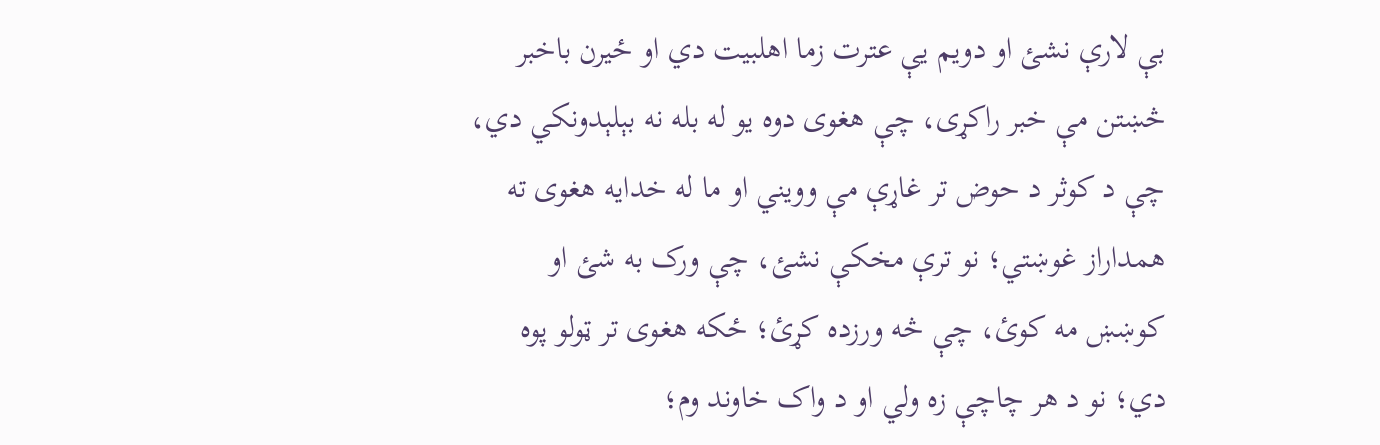بې لارې نشئ او دويم يې عترت زما اهلبيت دي او ځيرن باخبر څښتن مې خبر راکړى، چې هغوى دوه يو له بله نه بېلېدونکي دي، چې د کوثر د حوض تر غاړې مې وويني او ما له خدايه هغوى ته همداراز غوښتي؛ نو ترې مخکې نشئ، چې ورک به شئ او کوښښ مه کوئ، چې څه ورزده کړئ؛ ځکه هغوى تر ټولو پوه دي؛ نو د هر چاچې زه ولي او د واک خاوند وم؛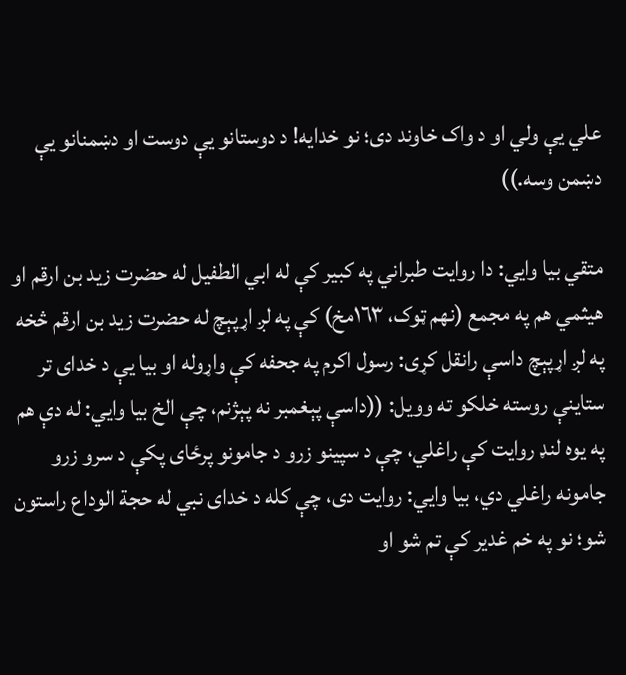علي يې ولي او د واک خاوند دى؛ نو خدايه! د دوستانو يې دوست او دښمنانو يې دښمن وسه.))

متقي بيا وايي: دا روايت طبراني په کبير کې له ابي الطفيل له حضرت زيد بن ارقم او هيثمي هم په مجمع (نهم ټوک، ١٦٣مخ) کې په لږ اړپېچ له حضرت زيد بن ارقم څخه په لږ اړپېچ داسې رانقل کړی: رسول اکرم په جحفه کې واړوله او بيا يې د خداى تر ستاينې روسته خلکو ته وويل: ((داسې پېغمبر نه پېژنم، چې الخ بيا وايي: له دې هم په يوه لنډ روايت کې راغلي، چې د سپينو زرو د جامونو پرځاى پکې د سرو زرو جامونه راغلي دي، بيا وايي: روايت دى، چې کله د خداى نبي له حجة الوداع راستون شو؛ نو په خم غدير کې تم شو او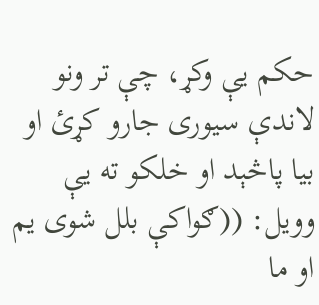حکم يې وکړ، چې تر ونو لاندې سيورى جارو کړئ او بيا پاڅېد او خلکو ته يې وويل: ((ګواکې بلل شوى يم او ما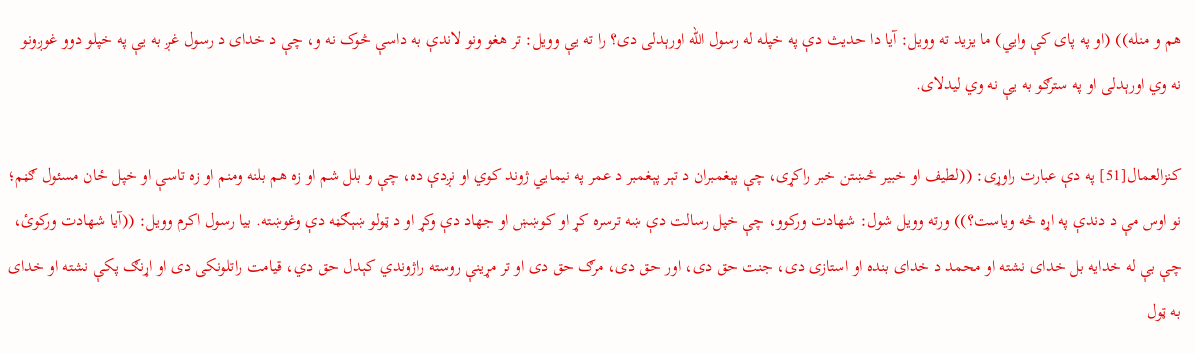هم و منله)) (او په پاى کې وايي) ما يزيد ته وويل: آيا دا حديث دې په خپله له رسول الله اورېدلى دى؟ را ته يې وويل: تر هغو ونو لاندې به داسې څوک نه و، چې د خداى د رسول غږ به يې په خپلو دوو غوږونو نه وي اورېدلى او په سترګو به يې نه وي ليدلاى.

کنزالعمال[51] په دې عبارت راوړى: ((لطيف او خبير څښتن خبر راکړى، چې پېغمبران د تېر پېغمبر د عمر په نيمايي ژوند کوي او نږدې ده، چې و بلل شم او زه هم بلنه ومنم او زه تاسې او خپل ځان مسئول ګڼم؛ نو اوس مې د دندې په اړه څه وياست؟)) ورته وويل شول: شهادت ورکوو، چې خپل رسالت دې ښه ترسره کړ او کوښښ او جهاد دې وکړ او د ټولو ښېګڼه دې وغوښته. بيا رسول اکرم وويل: ((آيا شهادت ورکوئ، چې بې له خدايه بل خداى نشته او محمد د خداى بنده او استازى دى، جنت حق دى، اور حق دى، مرګ حق دى او تر مړينې روسته راژوندي کېدل حق دي، قيامت راتلونکى دى او اړنګ پکې نشته او خداى به ټول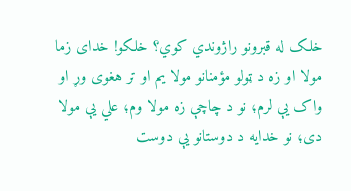خلک له قبرونو راژوندي کوي؟ خلکو! خداى زما مولا او زه د ټولو مؤمنانو مولا يم او تر هغوى وړ او واک يې لرم؛ نو د چاچې زه مولا وم؛ علي يې مولا دى؛ نو خدايه د دوستانو يې دوست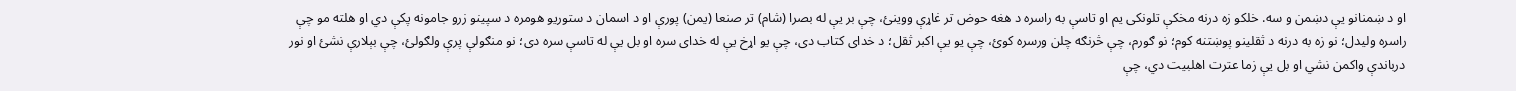او د ښمنانو يې دښمن و سه. خلکو زه درنه مخکې تلونکى يم او تاسې به راسره د هغه حوض تر غاړې ووينئ، چې بر يې له بصرا (شام) تر صنعا (يمن) پورې او د اسمان د ستوريو هومره د سپينو زرو جامونه پکې دي او هلته مو چې راسره وليدل؛ نو زه به درنه د ثقلينو پوښتنه کوم؛ نو ګورم، چې څرنګه چلن ورسره کوئ، چې يو يې اکبر ثقل؛ د خداى کتاب دى، چې يو اړخ يې له خداى سره او بل يې له تاسې سره دى؛ نو منګولې پرې ولګولئ، چې بېلارې نشئ او نور درباندې واکمن نشي او بل يې زما عترت اهلبيت دي، چې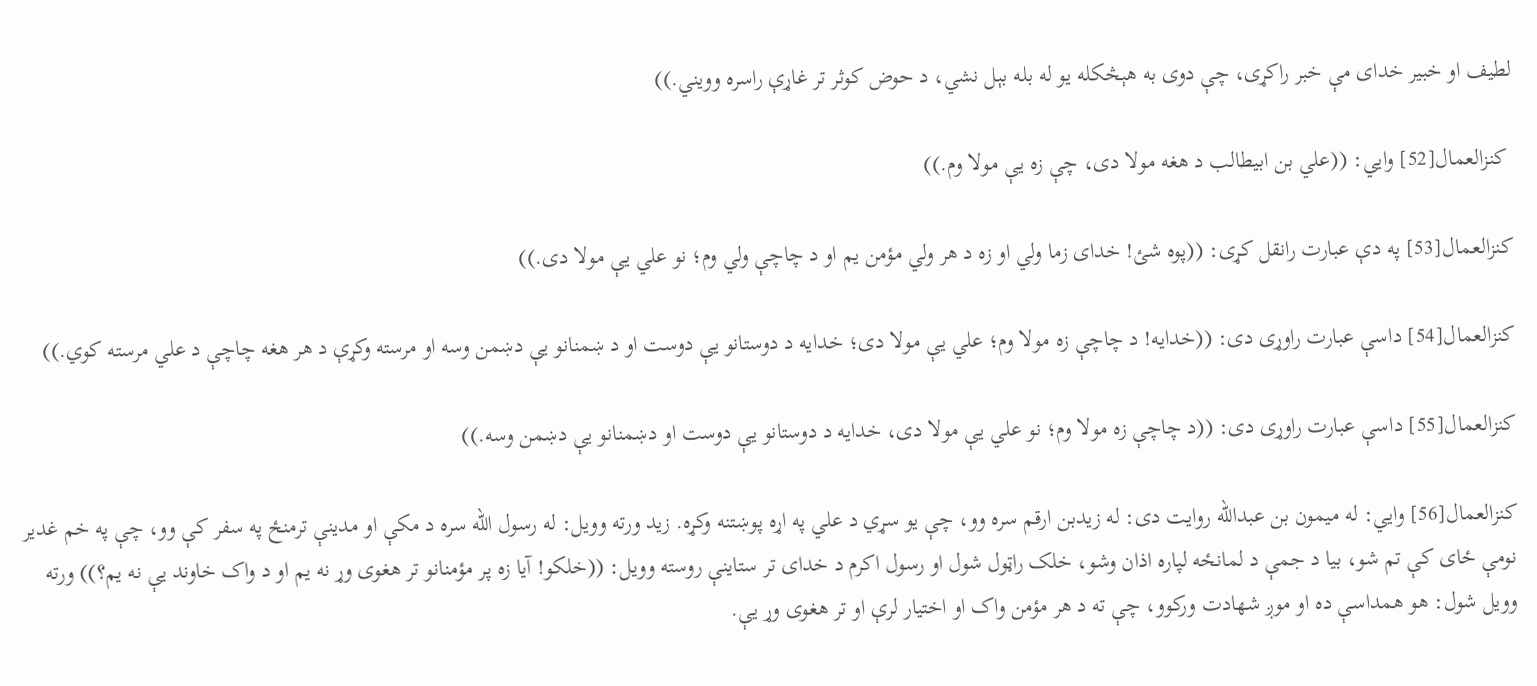لطيف او خبير خداى مې خبر راکړى، چې دوى به هېڅکله يو له بله بېل نشي، د حوض کوثر تر غاړې راسره وويني.))

 کنزالعمال[52] وايي: ((علي بن ابيطالب د هغه مولا دى، چې زه يې مولا وم.))

کنزالعمال[53] په دې عبارت رانقل کړی: ((پوه شئ! خداى زما ولي او زه د هر ولي مؤمن يم او د چاچې ولي وم؛ نو علي يې مولا دى.))

کنزالعمال[54] داسې عبارت راوړى دى: ((خدايه! د چاچې زه مولا وم؛ علي يې مولا دى؛ خدايه د دوستانو يې دوست او د ښمنانو يې دښمن وسه او مرسته وکړې د هر هغه چاچې د علي مرسته کوي.))

کنزالعمال[55] داسې عبارت راوړى دى: ((د چاچې زه مولا وم؛ نو علي يې مولا دى، خدايه د دوستانو يې دوست او دښمنانو يې دښمن وسه.))

کنزالعمال[56] وايي: له ميمون بن عبدالله روايت دى: له زيدبن ارقم سره وو، چې يو سړي د علي په اړه پوښتنه وکړه. زيد ورته وويل: له رسول الله سره د مکې او مدينې ترمنځ په سفر کې وو، چې په خم غدير نومې ځاى کې تم شو، بيا د جمې د لمانځه لپاره اذان وشو، خلک راټول شول او رسول اکرم د خداى تر ستاينې روسته وويل: ((خلکو! آيا زه پر مؤمنانو تر هغوى وړ نه يم او د واک خاوند يې نه يم؟)) ورته وويل شول: هو همداسې ده او موږ شهادت ورکوو، چې ته د هر مؤمن واک او اختيار لرې او تر هغوى وړ يې.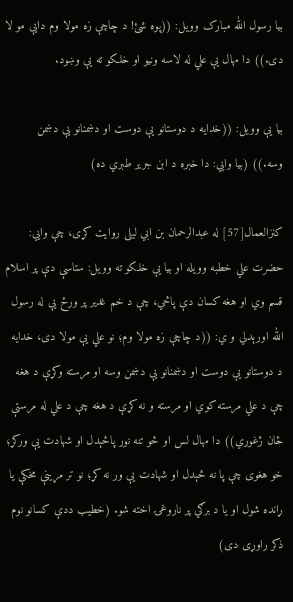بيا رسول الله مبارک وويل: ((پوه شئ! د چاچې زه مولا وم دايې مو لا دى.)) دا مهال يې علي له لاسه ونيو او خلکو ته يې وښود.

بيا يې وويل: ((خدايه د دوستانو يې دوست او دښمنانو يې دښمن وسه.)) (بيا وايي: دا خبره د ابن جرير طبري ده)

کنزالعمال[57] له عبدالرحمان بن ابي ليلى روايت کړى، چې وايي: حضرت علي خطبه وويله او بيا يې خلکو ته وويل: ستاسې دې پر اسلام قسم وي او هغه کسان دې پاڅي، چې د خم غدير پر ورځ يې له رسول الله اورېدلي و ي: ((د چاچې زه مولا وم؛ نو علي يې مولا دى، خدايه د دوستانو يې دوست او دښمنانو يې دښمن وسه او مرسته وکړې د هغه چې د علي مرسته کوي او مرسته و نه کړې د هغه چې د علي له مرستې ځان ژغوري)) دا مهال لس او څو تنه نور پاڅېدل او شهادت يې ورکړ؛ خو هغوى چې پا نه څېدل او شهادت يې ور نه کړ؛ نو تر مړينې مخکې يا ړانده شول او يا د برګي پر ناروغۍ اخته شو. (خطيب ددې کسانو نوم ذکر راوړى دى)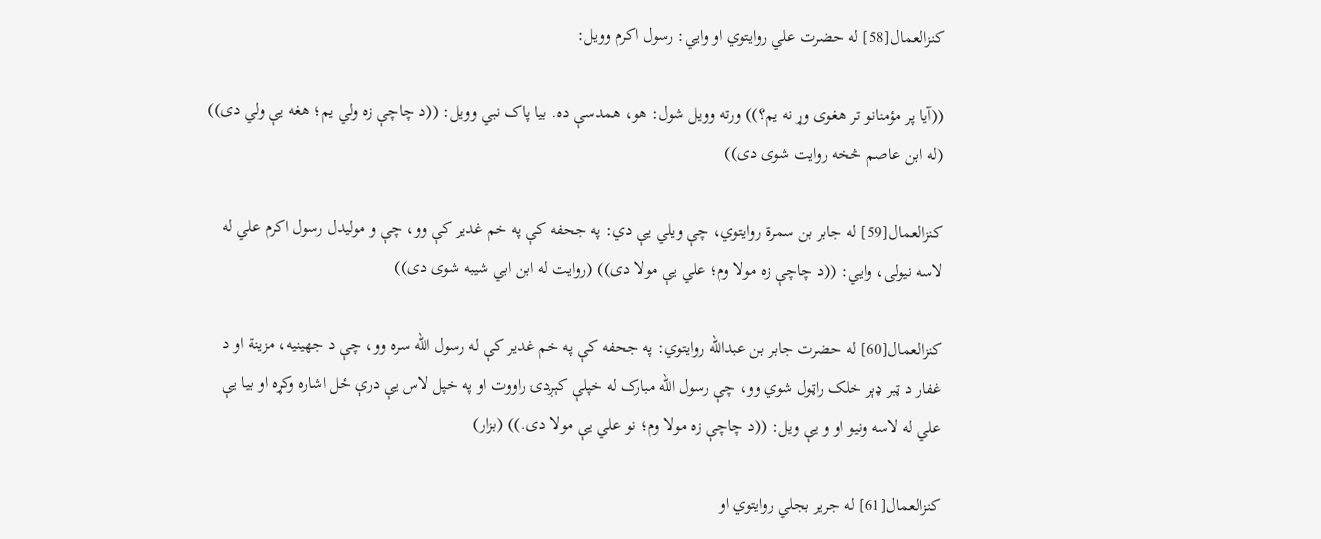کنزالعمال[58] له حضرت علي روايتوي او وايي: رسول اکرم وويل:

((آيا پر مؤمنانو تر هغوى وړ نه يم؟)) ورته وويل شول: هو، همدسې ده. بيا پاک نبي وويل: ((د چاچې زه ولي يم؛ هغه يې ولي دى)) (له ابن عاصم څخه روايت شوى دى))

کنزالعمال[59] له جابر بن سمرة روايتوي، چې ويلي يې دي: په جحفه کې په خم غدير کې وو، چې و موليدل رسول اکرم علي له لاسه نيولى، وايي: ((د چاچې زه مولا وم؛ علي يې مولا دى)) (روايت له ابن ابي شيبه شوى دى))

کنزالعمال[60] له حضرت جابر بن عبدالله روايتوي: په جحفه کې په خم غدير کې له رسول الله سره وو، چې د جهينيه، مزينة او د غفار د ټبر ډېر خلک راټول شوي وو، چې رسول الله مبارک له خپلې کېږدۍ راووت او په خپل لاس يې درې ځل اشاره وکړه او بيا يې علي له لاسه ونيو او و يې ويل: ((د چاچې زه مولا وم؛ نو علي يې مولا دى.)) (بزار)

کنزالعمال[61] له جرير بجلي روايتوي او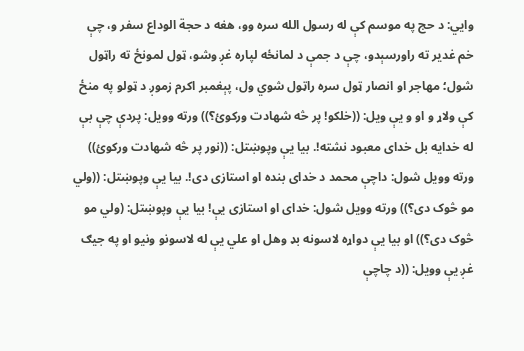وايي: د حج په موسم کې له رسول الله سره وو، هغه د حجة الوداع سفر و، چې خم غدير ته راورسېدو، چې د جمې د لمانځه لپاره غږ وشو، ټول لمونځ ته راټول شول؛ مهاجر او انصار ټول سره راټول شوي ول، پېغمبر اکرم زموږ د ټولو په منځ کې ولاړ و او و يې ويل: ((خلکو! پر څه شهادت ورکوئ؟)) ورته وويل: پردې چې بې له خدايه بل خداى معبود نشته!. بيا يې وپوښتل: ((نور پر څه شهادت ورکوئ)) ورته وويل شول: داچې محمد د خداى بنده او استازى دى!. بيا يې وپوښتل: ((ولي مو څوک دى؟)) ورته وويل شول: خداى او استازى يې! بيا يې وپوښتل: (ولي مو څوک دى؟)) او بيا يې دواړه لاسونه بډ وهل او علي يې له لاسونو ونيو او په جيګ غږ يې وويل: ((د چاچې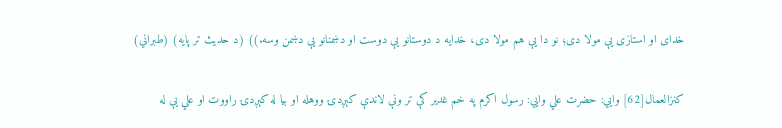خداى او استازى يې مولا دى؛ نو دا يې هم مولا دى، خدايه د دوستانو يې دوست او دښمنانو يې دښمن وسه.)) (د حديث تر پايه) (طبراني)

کنزالعمال[62] وايي: حضرت علي وايي: رسول اکرم په خم غدير کې تر ونې لاندې کېږدۍ ووهله او بيا له کېږدۍ راووت او علي يې له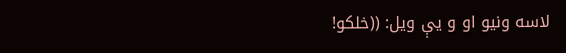لاسه ونيو او و يې ويل: ((خلکو!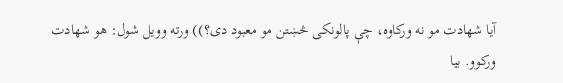آيا شهادت مو نه ورکاوه، چې پالونکى څښتن مو معبود دى؟)) ورته وويل شول: هو شهادت ورکوو. بيا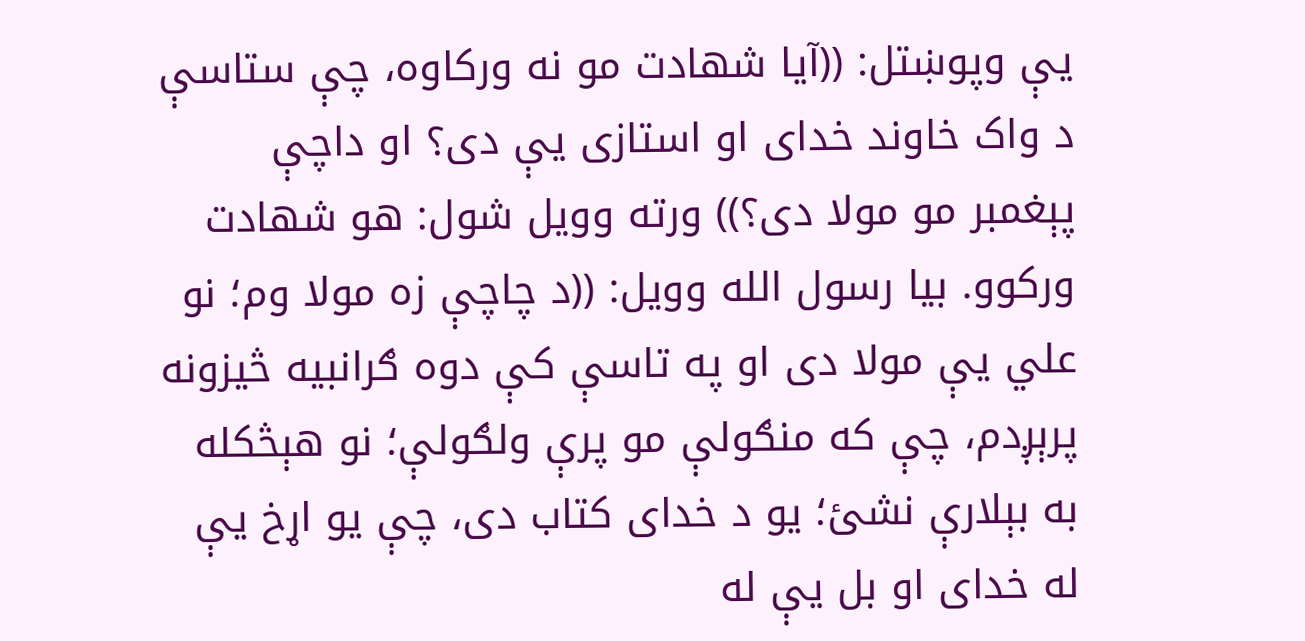يې وپوښتل: ((آيا شهادت مو نه ورکاوه، چې ستاسې د واک خاوند خداى او استازى يې دى؟ او داچې پېغمبر مو مولا دى؟)) ورته وويل شول: هو شهادت ورکوو. بيا رسول الله وويل: ((د چاچې زه مولا وم؛ نو علي يې مولا دى او په تاسې کې دوه ګرانبيه څيزونه پرېږدم، چې که منګولې مو پرې ولګولې؛ نو هېڅکله به بېلارې نشئ؛ يو د خداى کتاب دى، چې يو اړخ يې له خداى او بل يې له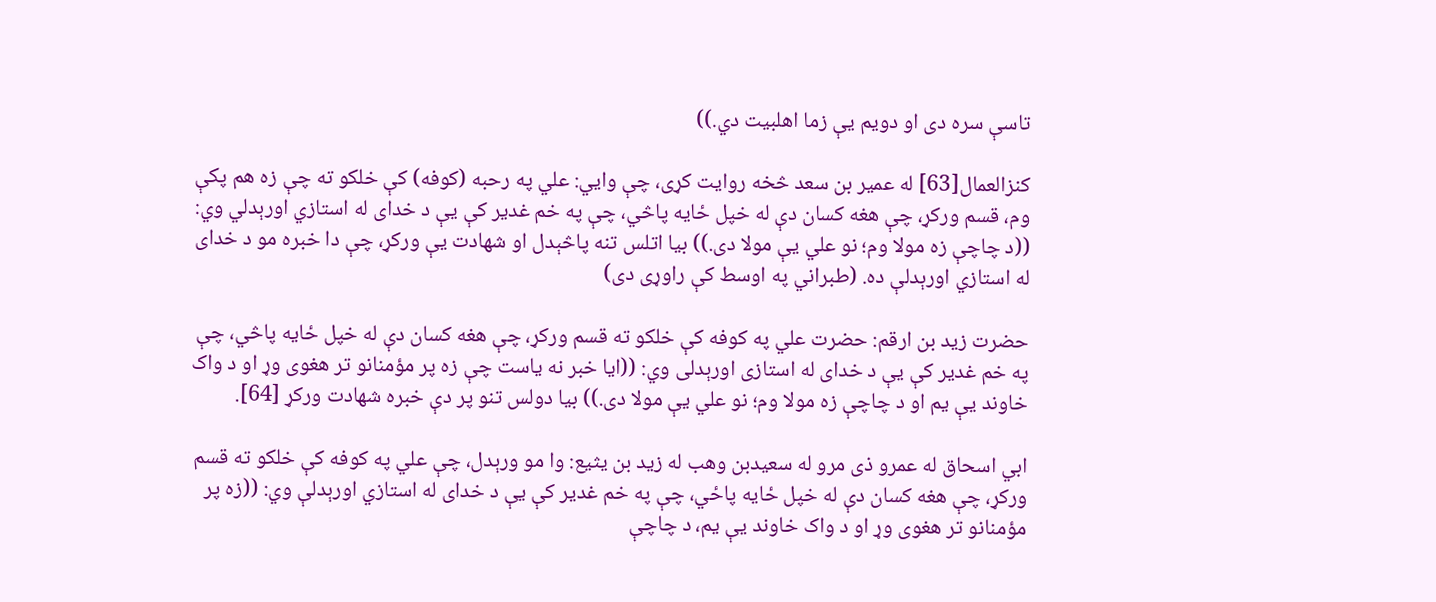تاسې سره دى او دويم يې زما اهلبيت دي.))

کنزالعمال[63] له عمير بن سعد څخه روايت کړى، چې وايي: علي په رحبه (کوفه) کې خلکو ته چې زه هم پکې وم، قسم ورکړ، چې هغه کسان دې له خپل ځايه پاڅي، چې په خم غدير کې يې د خداى له استازي اورېدلي وي: ((د چاچې زه مولا وم؛ نو علي يې مولا دى.)) بيا اتلس تنه پاڅېدل او شهادت يې ورکړ، چې دا خبره مو د خداى له استازي اورېدلې ده. (طبراني په اوسط کې راوړى دى)

حضرت زيد بن ارقم: حضرت علي په کوفه کې خلکو ته قسم ورکړ، چې هغه کسان دې له خپل ځايه پاڅي، چې په خم غدير کې يې د خداى له استازى اورېدلى وي: ((ايا خبر نه ياست چې زه پر مؤمنانو تر هغوى وړ او د واک خاوند يې يم او د چاچې زه مولا وم؛ نو علي يې مولا دى.)) بيا دولس تنو پر دې خبره شهادت ورکړ [64].

ابي اسحاق له عمرو ذى مرو له سعيدبن وهب له زيد بن يثيع: وا مو ورېدل، چې علي په کوفه کې خلکو ته قسم ورکړ، چې هغه کسان دې له خپل ځايه پاځي، چې په خم غدير کې يې د خداى له استازي اورېدلې وي: ((زه پر مؤمنانو تر هغوى وړ او د واک خاوند يې يم، د چاچې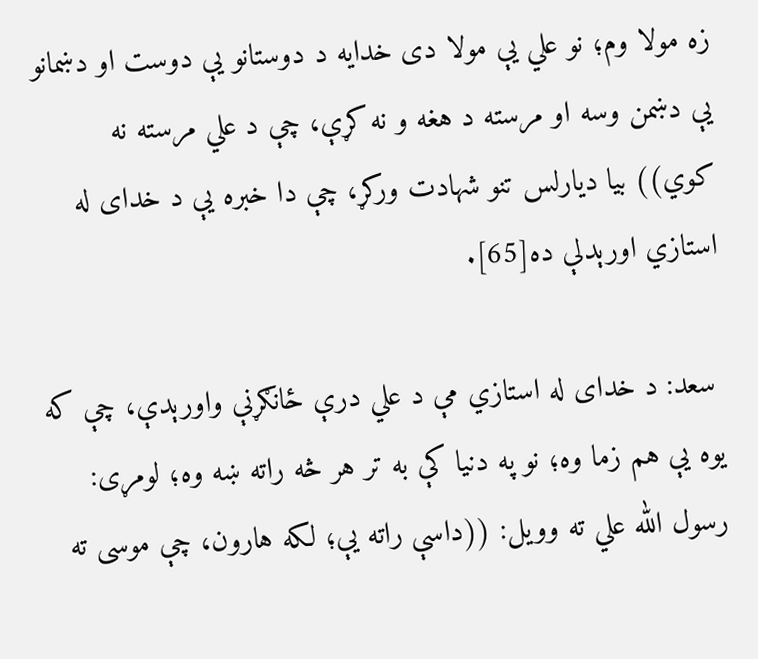زه مولا وم؛ نو علي يې مولا دى خدايه د دوستانو يې دوست او دښمانو يې دښمن وسه او مرسته د هغه و نه کړې، چې د علي مرسته نه کوي)) بيا ديارلس تنو شهادت ورکړ، چې دا خبره يې د خداى له استازي اورېدلې ده[65].

 سعد: د خداى له استازي مې د علي درې ځانګړنې واورېدې، چې که يوه يې هم زما وه؛ نو په دنيا کې به تر هر څه راته ښه وه؛ لومړى: رسول الله علي ته وويل: ((داسې راته يې؛ لکه هارون، چې موسى ته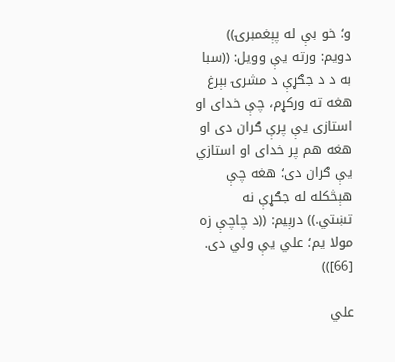و؛ خو بې له پېغمبرۍ)) دويم: ورته يې وويل: ((سبا به د د جګړې د مشرۍ بېرغ هغه ته ورکړم، چې خداى او استازى يې پرې ګران دى او هغه هم پر خداى او استازي يې ګران دى؛ هغه چې هېڅکله له جګړې نه تښتي.)) درېیم: ((د چاچې زه مولا يم؛ علي يې ولي دى. [66]))

علي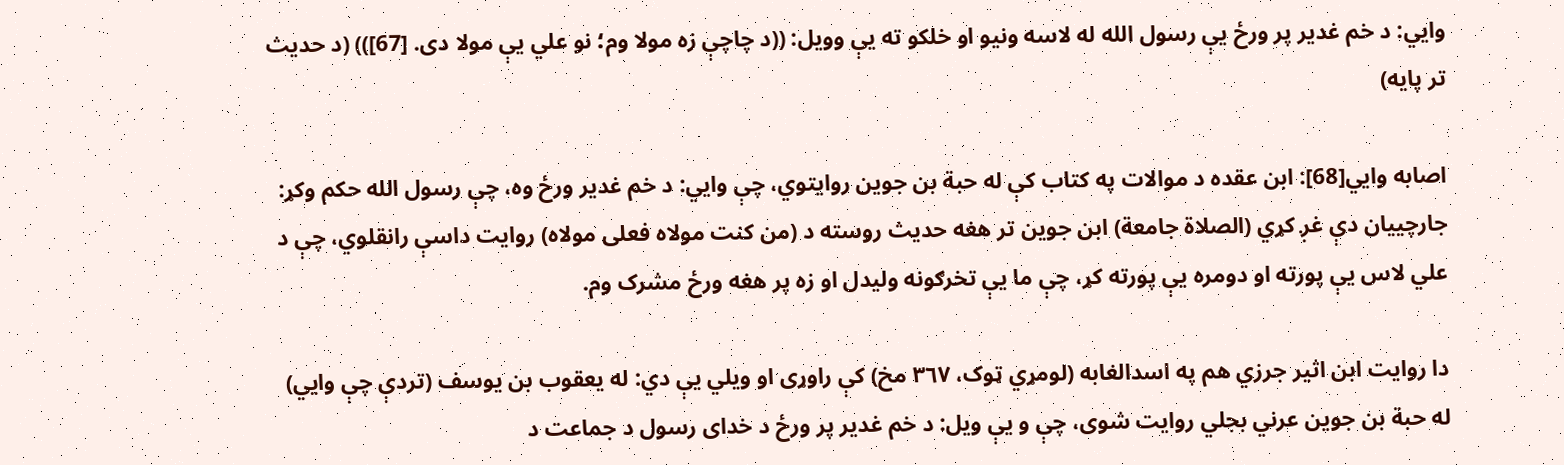وايي: د خم غدير پر ورځ يې رسول الله له لاسه ونيو او خلکو ته يې وويل: ((د چاچې زه مولا وم؛ نو علي يې مولا دى. [67])) (د حديث تر پايه)

اصابه وايي[68]: ابن عقده د موالات په کتاب کې له حبة بن جوين روايتوي، چې وايي: د خم غدير ورځ وه، چې رسول الله حکم وکړ: جارچييان دې غږ کړي (الصلاة جامعة) ابن جوين تر هغه حديث روسته د (من کنت مولاه فعلى مولاه) روايت داسې رانقلوي، چې د علي لاس يې پورته او دومره يې پورته کړ، چې ما يې تخرګونه وليدل او زه پر هغه ورځ مشرک وم.

دا روايت ابن اثير جرزي هم په اسدالغابه (لومړي ټوک، ٣٦٧ مخ) کې راوړى او ويلي يې دي: له يعقوب بن يوسف (تردې چې وايي) له حبة بن جوين عرني بجلي روايت شوى، چې و يې ويل: د خم غدير پر ورځ د خداى رسول د جماعت د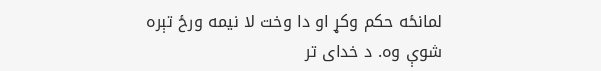لمانځه حکم وکړ او دا وخت لا نيمه ورځ تېره شوې وه. د خداى تر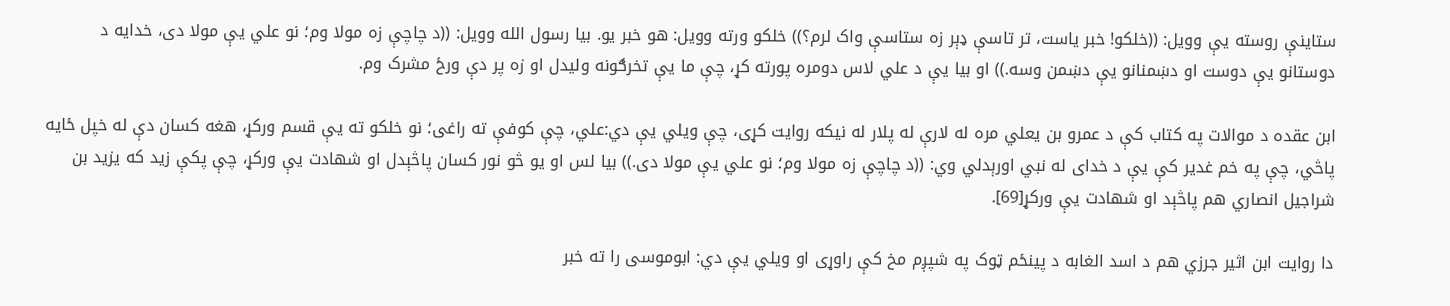ستاينې روسته يې وويل: ((خلکو! خبر ياست، تر تاسې ډېر زه ستاسې واک لرم؟)) خلکو ورته وويل: هو خبر يو. بيا رسول الله وويل: ((د چاچې زه مولا وم؛ نو علي يې مولا دى، خدايه د دوستانو يې دوست او دښمنانو يې دښمن وسه.)) او بيا يې د علي لاس دومره پورته کړ، چې ما يې تخرګونه وليدل او زه پر دې ورځ مشرک وم.

ابن عقده د موالات په کتاب کې د عمرو بن يعلي مره له لارې له پلار له نيکه روايت کړى، چې ويلي يې دي:علي، چې کوفې ته راغى؛ نو خلکو ته يې قسم ورکړ، هغه کسان دې له خپل ځايه پاڅي، چې په خم غدير کې يې د خداى له نبي اورېدلي وي: ((د چاچې زه مولا وم؛ نو علي يې مولا دى.)) بيا لس او يو څو نور کسان پاڅېدل او شهادت يې ورکړ، چې پکې زيد که يزيد بن شراجيل انصاري هم پاڅېد او شهادت يې ورکړ[69].

دا روايت ابن اثير جرزي هم د اسد الغابه د پينځم ټوک په شپږم مخ کې راوړى او ويلي يې دي: ابوموسى را ته خبر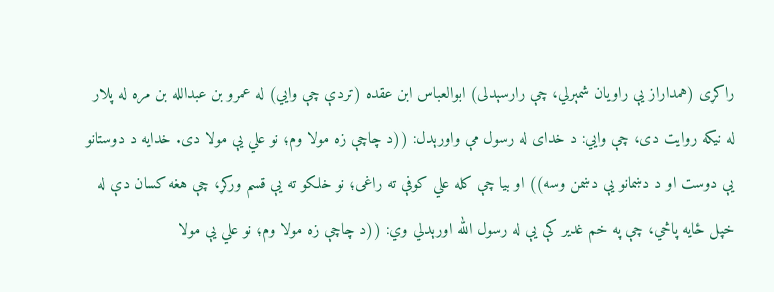راکړى (همداراز يې راويان شمېرلي، چې رارسېدلى) ابوالعباس ابن عقده (تردې چې وايي) له عمرو بن عبدالله بن مره له پلار له نيکه روايت دى، چې وايي: د خداى له رسول مې واورېدل: ((د چاچې زه مولا وم؛ نو علي يې مولا دى. خدايه د دوستانو يې دوست او د دښمانو يې دښمن وسه)) او بيا چې کله علي کوفې ته راغى؛ نو خلکو ته يې قسم ورکړ، چې هغه کسان دې له خپل ځايه پاڅي، چې په خم غدير کې يې له رسول الله اورېدلي وي: ((د چاچې زه مولا وم؛ نو علي يې مولا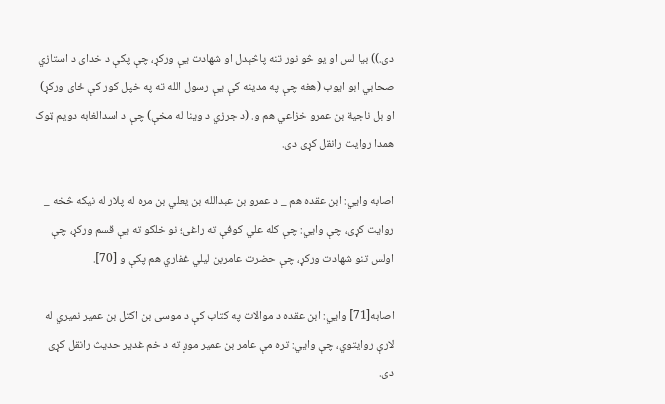دى.)) بيا لس او يو څو نور تنه پاڅېدل او شهادت يې ورکړ، چې پکې د خداى د استازي صحابي ابو ايوب (هغه چې په مدينه کې يې رسول الله ته په خپل کور کې ځاى ورکړ) او بل ناجية بن عمرو خزاعي هم و. (د جرزي د وينا له مخې) چې د اسدالغابه دويم ټوک همدا روايت رانقل کړی دى.

اصابه وايي: ابن عقده هم _ د عمرو بن عبدالله بن يعلي بن مره له پلار له نيکه څخه _ روايت کړى، چې وايي: چې کله علي کوفې ته راغى؛ نو خلکو ته يې قسم ورکړ، چې اولس تنو شهادت ورکړ، چې حضرت عامربن ليلي غفاري هم پکې و [70].

اصابه[71] وايي: ابن عقده د موالات په کتاب کې د موسى بن اکتل بن عمير نميري له لارې روايتوي، چې وايي: تره مې عامر بن عمير موږ ته د خم غدير حديث رانقل کړی دى.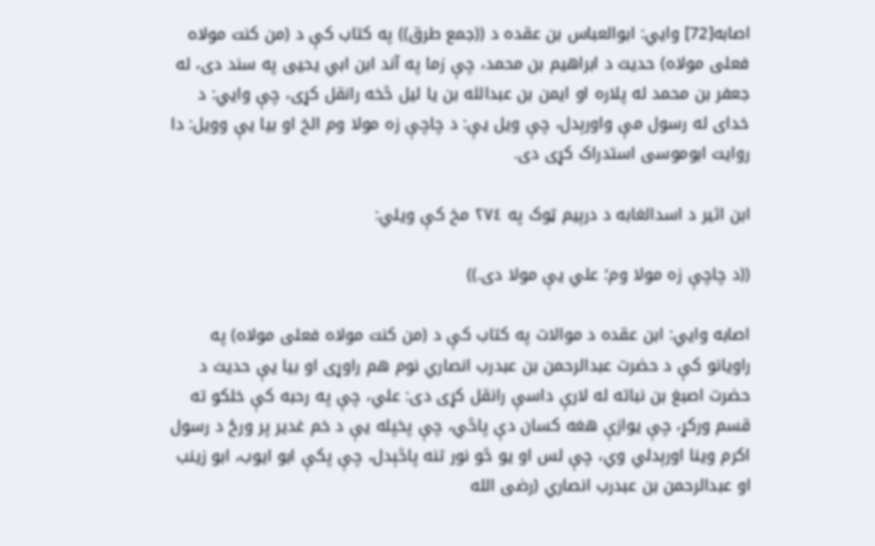اصابه[72] وايي: ابوالعباس بن عقده د ((جمع طرق)) په کتاب کې د (من کنت مولاه فعلى مولاه) حديث د ابراهيم بن محمد، چې زما په آند ابن ابي يحيى په سند دى، له جعفر بن محمد له پلاره او ايمن بن عبدالله بن يا ليل څخه رانقل کړی، چې وايي: د خداى له رسول مې واورېدل، چې ويل يې: د چاچې زه مولا وم الخ او بيا يې وويل: دا روايت ابوموسى استدراک کړى دى.

ابن اثير د اسدالغابه د درېیم ټوک په ٢٧٤ مخ کې ويلي:

((د چاچې زه مولا وم؛ علي يې مولا دى.))

اصابه وايي: ابن عقده د موالات په کتاب کې د (من کنت مولاه فعلى مولاه) په راويانو کې د حضرت عبدالرحمن بن عبدرب انصاري نوم هم راوړى او بيا يې حديث د حضرت اصبغ بن نباته له لارې داسې رانقل کړی دى: علي، چې په رحبه کې خلکو ته قسم ورکړ، چې يوازې هغه کسان دې پاڅي، چې پخپله يې د خم غدير پر ورځ د رسول اکرم وينا اورېدلي وي، چې لس او يو څو نور تنه پاڅېدل، چې پکې ابو ايوب، ابو زينب او عبدالرحمن بن عبدرب انصاري (رضى الله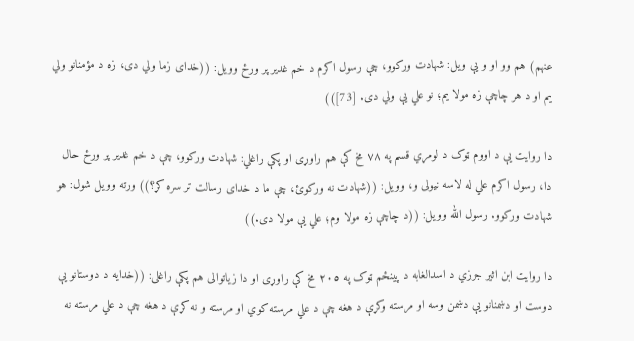عنهم) هم وو او و يې ويل: شهادت ورکوو، چې رسول اکرم د خم غدير پر ورځ وويل: ((خداى زما ولي دى، زه د مؤمنانو ولي يم او د هر چاچې زه مولا يم؛ نو علي يې ولي دى. [73]))

دا روايت يې د اووم ټوک د لومړي قسم په ٧٨ مخ کې هم راوړى او پکې راغلي: شهادت ورکوو، چې د خم غدير پر ورځ حال دا، رسول اکرم علي له لاسه نيولى و، وويل: ((شهادت نه ورکوئ، چې ما د خداى رسالت تر سره کړ؟)) ورته وويل شول: هو شهادت ورکوو. رسول الله وويل: ((د چاچې زه مولا وم؛ علي يې مولا دى.))

دا روايت ابن اثير جرزي د اسدالغابه د پينځم ټوک په ٢٠٥ مخ کې راوړى او دا زياتوالى هم پکې راغلى: ((خدايه د دوستانو يې دوست او دښمنانو يې دښمن وسه او مرسته وکړې د هغه چې د علي مرسته کوي او مرسته و نه کړې د هغه چې د علي مرسته نه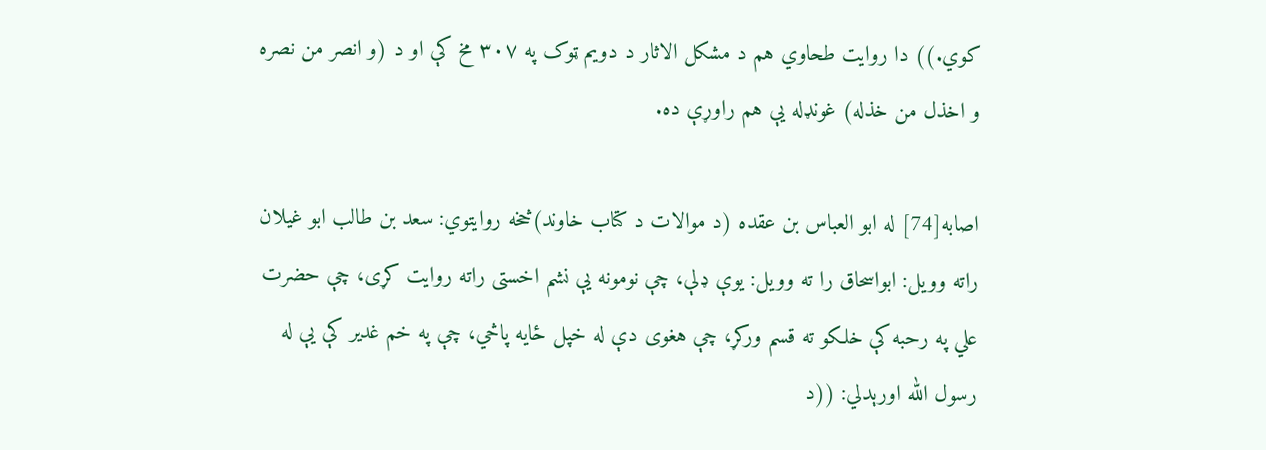کوي.)) دا روايت طحاوي هم د مشکل الاثار د دويم ټوک په ٣٠٧ مخ کې او د (و انصر من نصره و اخذل من خذله) غونډله يې هم راوړې ده.

اصابه[74] له ابو العباس بن عقده (د موالات د کتاب خاوند)څخه روايتوي: سعد بن طالب ابو غيلان راته وويل: ابواسحاق را ته وويل: يوې ډلې، چې نومونه يې نشم اخستى راته روايت کړى، چې حضرت علي په رحبه کې خلکو ته قسم ورکړ، چې هغوى دې له خپل ځايه پاڅي، چې په خم غدير کې يې له رسول الله اورېدلي: ((د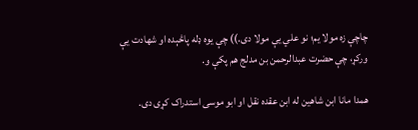چاچې زه مولا يم؛ نو علي يې مولا دى.)) چې يوه ډله پاڅېده او شهادت يې ورکړ، چې حضرت عبدالرحمن بن مدلج هم پکې و.

همدا مانا ابن شاهين له ابن عقده نقل او ابو موسى استدراک کړى دى.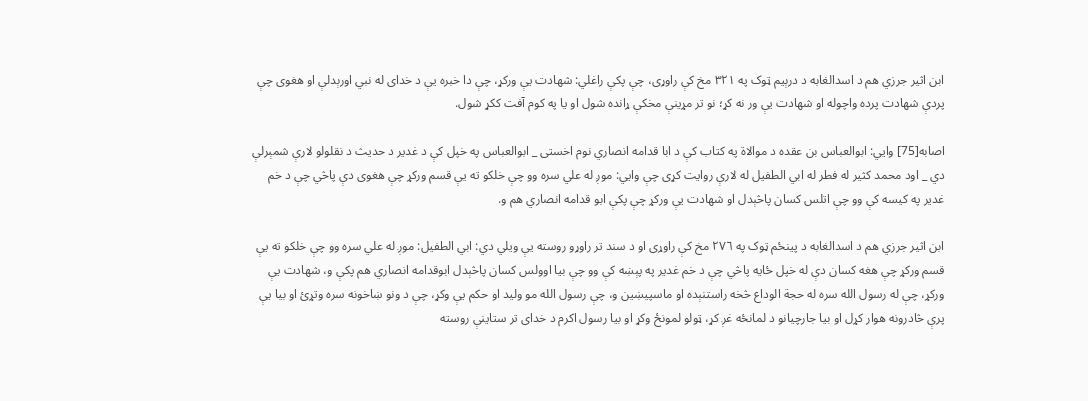ابن اثير جرزي هم د اسدالغابه د درېیم ټوک په ٣٢١ مخ کې راوړى، چې پکې راغلي: شهادت يې ورکړ، چې دا خبره يې د خداى له نبي اورېدلې او هغوى چې پردې شهادت پرده واچوله او شهادت يې ور نه کړ؛ نو تر مړينې مخکې ړانده شول او يا په کوم آفت ککړ شول.

اصابه[75] وايي: ابوالعباس بن عقده د موالاة په کتاب کې د ابا قدامه انصاري نوم اخستى _ ابوالعباس په خپل کې د غدير د حديث د نقلولو لارې شمېرلې دي _ اود محمد کثير له فطر له ابي الطفيل له لارې روايت کړى چې وايي: موږ له علي سره وو چې خلکو ته يې قسم ورکړ چې هغوى دې پاڅي چې د خم غدير په کيسه کې وو چې اتلس کسان پاڅېدل او شهادت يې ورکړ چې پکې ابو قدامه انصاري هم و.

ابن اثير جرزي هم د اسدالغابه د پينځم ټوک په ٢٧٦ مخ کې راوړى او د سند تر راوړو روسته يې ويلي دي: ابي الطفيل: موږ له علي سره وو چې خلکو ته يې قسم ورکړ چې هغه کسان دې له خپل ځايه پاڅي چې د خم غدير په پېښه کې وو چې بيا اوولس کسان پاڅېدل ابوقدامه انصاري هم پکې و، شهادت يې ورکړ، چې له رسول الله سره له حجة الوداع څخه راستنېده او ماسپيښين و، چې رسول الله مو وليد او حکم يې وکړ، چې د ونو ښاخونه سره وتړئ او بيا يې پرې څادرونه هوار کړل او بيا جارچيانو د لمانځه غږ کړ، ټولو لمونځ وکړ او بيا رسول اکرم د خداى تر ستاينې روسته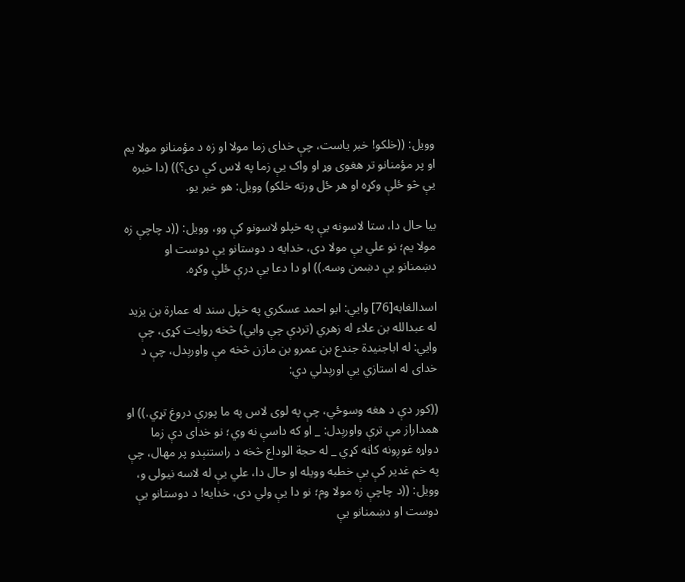وويل: ((خلکو! خبر ياست، چې خداى زما مولا او زه د مؤمنانو مولا يم او پر مؤمنانو تر هغوى وړ او واک يې زما په لاس کې دى؟)) (دا خبره يې څو ځلې وکړه او هر ځل ورته خلکو) وويل: هو خبر يو.

بيا حال دا، ستا لاسونه يې په خپلو لاسونو کې وو، وويل: ((د چاچې زه مولا يم؛ نو علي يې مولا دى، خدايه د دوستانو يې دوست او دښمنانو يې دښمن وسه.)) او دا دعا يې درې ځلې وکړه.

اسدالغابه[76] وايي: ابو احمد عسکري په خپل سند له عمارة بن يزيد له عبدالله بن علاء له زهري (تردې چې وايي) څخه روايت کړى، چې وايي: له اباجنيدة جندع بن عمرو بن مازن څخه مې واورېدل، چې د خداى له استازي يې اورېدلي دي:

((کور دې د هغه وسوځي، چې په لوى لاس په ما پورې دروغ تړي.)) او همداراز مې ترې واورېدل: _ او که داسې نه وي؛ نو خداى دې زما دواړه غوږونه کاڼه کړي _ له حجة الوداع څخه د راستنېدو پر مهال، چې په خم غدير کې يې خطبه وويله او حال دا، علي يې له لاسه نيولى و، وويل: ((د چاچې زه مولا وم؛ نو دا يې ولي دى، خدايه! د دوستانو يې دوست او دښمنانو يې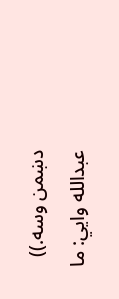دښمن وسه.)) عبدالله وايي: ما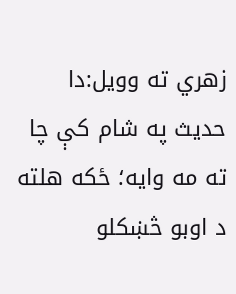زهري ته وويل:دا حديث په شام کې چا ته مه وايه؛ ځکه هلته د اوبو څښکلو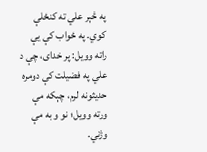په څېر علي ته کنځلې کوي. په ځواب کې يې راته وويل: پر خداى، چې د علي په فضيلت کې دومره حديثونه لرم، چېکه مې ورته وويل؛ نو و به مې وژني.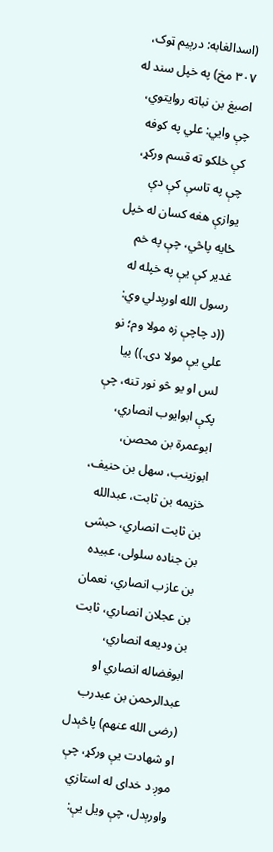(اسدالغابه: درېیم ټوک، ٣٠٧ مخ) په خپل سند له اصبغ بن نباته روايتوي، چې وايي: علي په کوفه کې خلکو ته قسم ورکړ، چې په تاسې کې دې يوازې هغه کسان له خپل ځايه پاڅي، چې په خم غدير کې يې په خپله له رسول الله اورېدلي وي: ((د چاچې زه مولا وم؛ نو علي يې مولا دى.)) بيا لس او يو څو نور تنه، چې پکې ابوايوب انصاري، ابوعمرة بن محصن، ابوزينب، سهل بن حنيف، خزيمه بن ثابت، عبدالله بن ثابت انصاري، حبشى بن جناده سلولى، عبيده بن عازب انصاري، نعمان بن عجلان انصاري، ثابت بن وديعه انصاري، ابوفضاله انصاري او عبدالرحمن بن عبدرب (رضى الله عنهم) پاڅېدل او شهادت يې ورکړ، چې موږ د خداى له استازي واورېدل، چې ويل يې: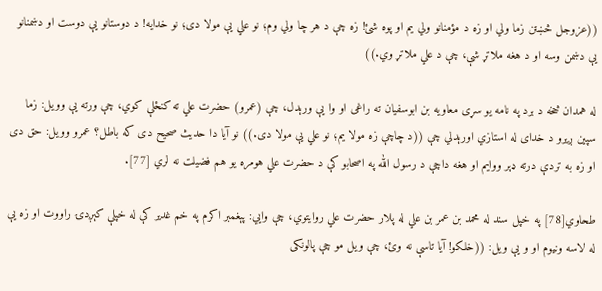((عزوجل څښتن زما ولي او زه د مؤمنانو ولي يم او پوه شئ! زه چې د هر چا ولي وم؛ نو علي يې مولا دى؛ نو خدايه! د دوستانو يې دوست او دښمنانو يې دښمن وسه او د هغه ملاتړ شې، چې د علي ملاتړ وي.))

له همدان څخه د برد په نامه يو سړى معاويه بن ابوسفيان ته راغى او وا يې ورېدل، چې (عمرو) حضرت علي ته کنځلې کوي، چې ورته يې وويل: زما سپين ږيرو د خداى له استازي اورېدلي چې ((د چاچې زه مولا يم؛ نو علي يې مولا دى.)) نو آيا دا حديث صحيح دى که باطل؟ عمرو وويل: حق دى او زه به تردې درته ډېر ووايم او هغه داچې د رسول الله په اصحابو کې د حضرت علي هومره يو هم فضيلت نه لري [77].

طحاوي[78] په خپل سند له محمد بن عمر بن علي له پلار حضرت علي روايتوي، چې وايي: پېغمبر اکرم په خم غدير کې له خپلې کېږدۍ راووت او زه يې له لاسه ونيوم او و يې ويل: ((خلکو! آيا تاسې نه وئ، چې ويل مو چې پالونکى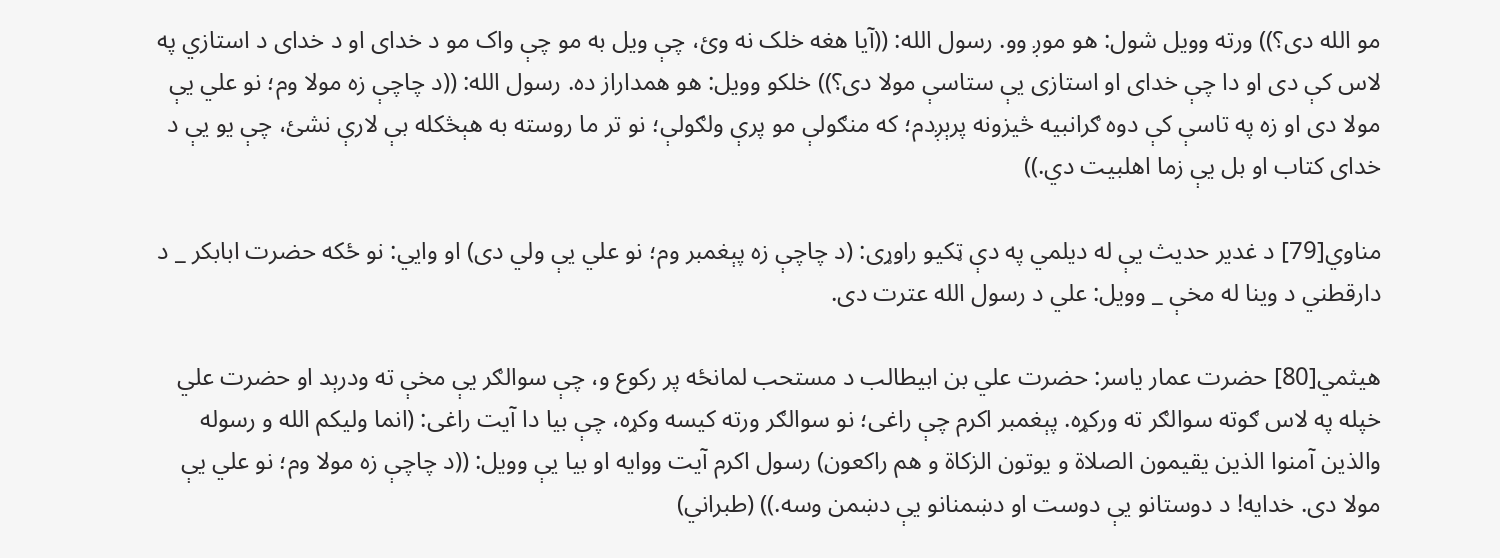مو الله دى؟)) ورته وويل شول: هو موږ وو. رسول الله: ((آيا هغه خلک نه وئ، چې ويل به مو چې واک مو د خداى او د خداى د استازي په لاس کې دى او دا چې خداى او استازى يې ستاسې مولا دى؟)) خلکو وويل: هو همداراز ده. رسول الله: ((د چاچې زه مولا وم؛ نو علي يې مولا دى او زه په تاسې کې دوه ګرانبيه څيزونه پرېږدم؛ که منګولې مو پرې ولګولې؛ نو تر ما روسته به هېڅکله بې لارې نشئ، چې يو يې د خداى کتاب او بل يې زما اهلبيت دي.))

مناوي[79] د غدير حديث يې له ديلمي په دې ټکيو راوړى: (د چاچې زه پېغمبر وم؛ نو علي يې ولي دى) او وايي: نو ځکه حضرت ابابکر _ د دارقطني د وينا له مخې _ وويل: علي د رسول الله عترت دى.

هيثمي[80] حضرت عمار ياسر: حضرت علي بن ابيطالب د مستحب لمانځه پر رکوع و، چې سوالګر يې مخې ته ودرېد او حضرت علي خپله په لاس ګوته سوالګر ته ورکړه. پېغمبر اکرم چې راغى؛ نو سوالګر ورته کيسه وکړه، چې بيا دا آيت راغى: (انما وليکم الله و رسوله والذين آمنوا الذين يقيمون الصلاة و يوتون الزکاة و هم راکعون) رسول اکرم آيت ووايه او بيا يې وويل: ((د چاچې زه مولا وم؛ نو علي يې مولا دى. خدايه! د دوستانو يې دوست او دښمنانو يې دښمن وسه.)) (طبراني)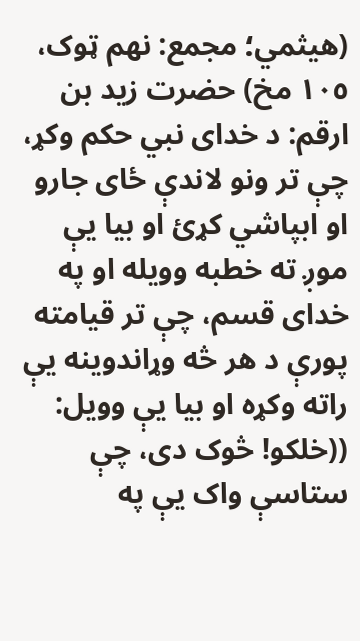(هيثمي؛ مجمع: نهم ټوک، ١٠٥ مخ) حضرت زيد بن ارقم: د خداى نبي حکم وکړ، چې تر ونو لاندې ځاى جارو او ابپاشي کړئ او بيا يې موږ ته خطبه وويله او په خداى قسم، چې تر قيامته پورې د هر څه وړاندوينه يې راته وکړه او بيا يې وويل: ((خلکو! څوک دى، چې ستاسې واک يې په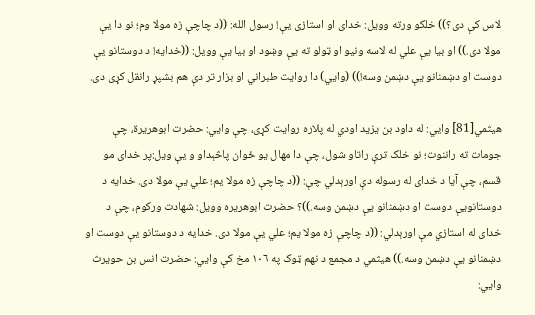لاس کې دى؟)) خلکو ورته وويل: خداى او استازى يې! رسول الله: ((د چاچې زه مولا وم؛ نو دا يې مولا دى.)) او بيا يې علي له لاسه ونيو او ټولو ته يې وښود او بيا يې وويل: ((خدايه! د دوستانو يې دوست او دښمنانو يې دښمن وسه!)) (وايي) دا روايت طبراني او بزار تر دې هم بشپړ رانقل کړی دى.

هيثمي[81] وايي: له داود بن يزيد اودي له پلاره روايت کړى، چې وايي: حضرت ابوهريرة، چې جومات ته راننوت؛ نو خلک ترې راتاو شول، چې دا مهال يو ځوان پاڅېداو و يې ويل:پر خداى مو قسم، چې آيا د خداى له رسوله دې اورېدلي چې: ((د چاچې زه مولا يم؛ علي يې مولا دى. خدايه د دوستانويې دوست او دښمنانو يې دښمن وسه.))؟ حضرت ابوهريره وويل: شهادت ورکوم، چې د خداى له استازي مې اورېدلي: ((د چاچې زه مولا يم؛ علي يې مولا دى. خدايه د دوستانو يې دوست او دښمنانو يې دښمن وسه.)) هيثمي د مجمع د نهم ټوک په ١٠٦ مخ کې وايي: حضرت انس بن حويرث وايي: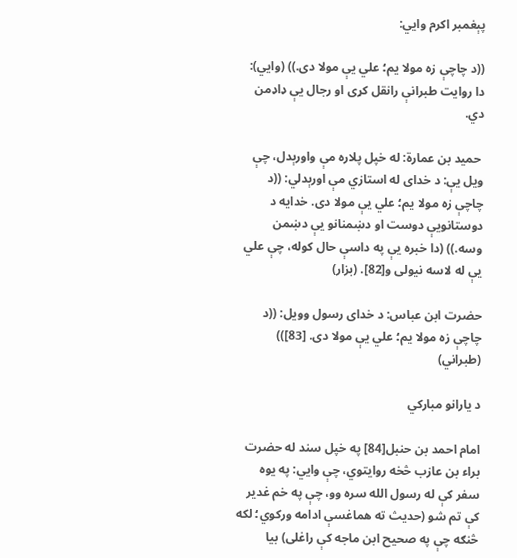پېغمبر اکرم وايي:

((د چاچې زه مولا يم؛ علي يې مولا دى.)) (وايي): دا روايت طبرانې رانقل کړی او رجال يې ډاډمن دي.

 حميد بن عمارة: له خپل پلاره مې واورېدل، چې ويل يې: د خداى له استازي مې اورېدلي: ((د چاچې زه مولا يم؛ علي يې مولا دى. خدايه د دوستانويې دوست او دښمنانو يې دښمن وسه.)) (دا خبره يې په داسې حال کوله، چې علي يې له لاسه نيولى و[82]. (بزار)

حضرت ابن عباس: د خداى رسول وويل: ((د چاچې زه مولا يم؛ علي يې مولا دى. [83])) (طبراني)

د يارانو مبارکي

امام احمد بن حنبل[84] په خپل سند له حضرت براء بن عازب څخه روايتوي، چې وايي: په يوه سفر کې له رسول الله سره وو، چې په خم غدير کې تم شو (حديث ته هماغسې ادامه ورکوي؛ لکه څنګه چې په صحيح ابن ماجه کې راغلى) بيا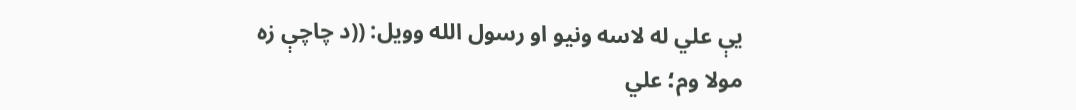يې علي له لاسه ونيو او رسول الله وويل: ((د چاچې زه مولا وم؛ علي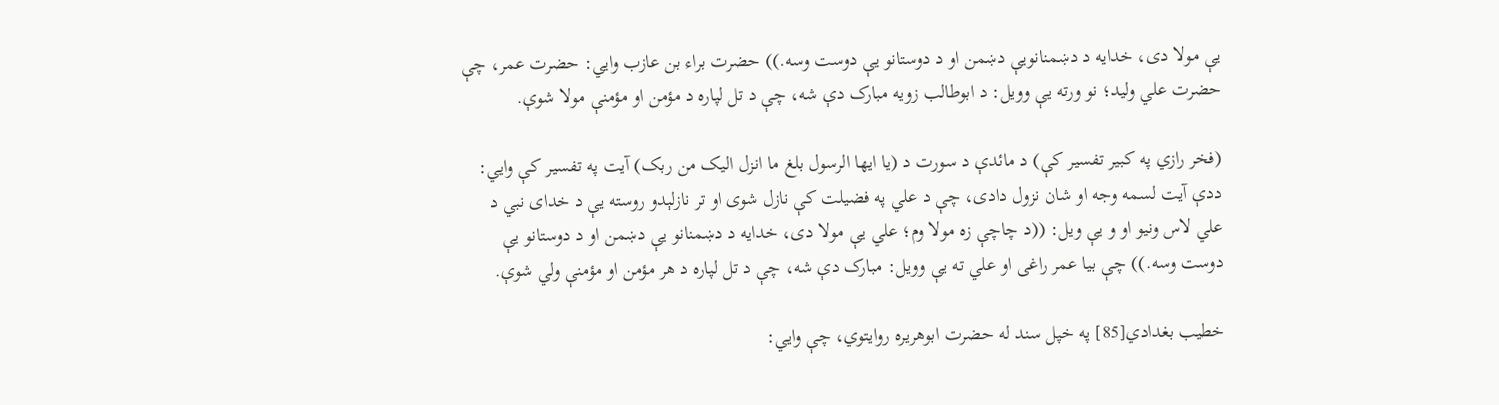يې مولا دى، خدايه د دښمنانويې دښمن او د دوستانو يې دوست وسه.)) حضرت براء بن عازب وايي: حضرت عمر، چې حضرت علي وليد؛ نو ورته يې وويل: د ابوطالب زويه مبارک دې شه، چې د تل لپاره د مؤمن او مؤمنې مولا شوې.

(فخر رازي په کبير تفسير کې) د مائدې د سورت د (يا ايها الرسول بلغ ما انزل اليک من ربک) آيت په تفسير کې وايي: ددې آيت لسمه وجه او شان نزول دادى، چې د علي په فضيلت کې نازل شوى او تر نازلېدو روسته يې د خداى نبي د علي لاس ونيو او و يې ويل: ((د چاچې زه مولا وم؛ علي يې مولا دى، خدايه د دښمنانو يې دښمن او د دوستانو يې دوست وسه.)) چې بيا عمر راغى او علي ته يې وويل: مبارک دې شه، چې د تل لپاره د هر مؤمن او مؤمنې ولي شوې.

خطيب بغدادي[85] په خپل سند له حضرت ابوهريره روايتوي، چې وايي: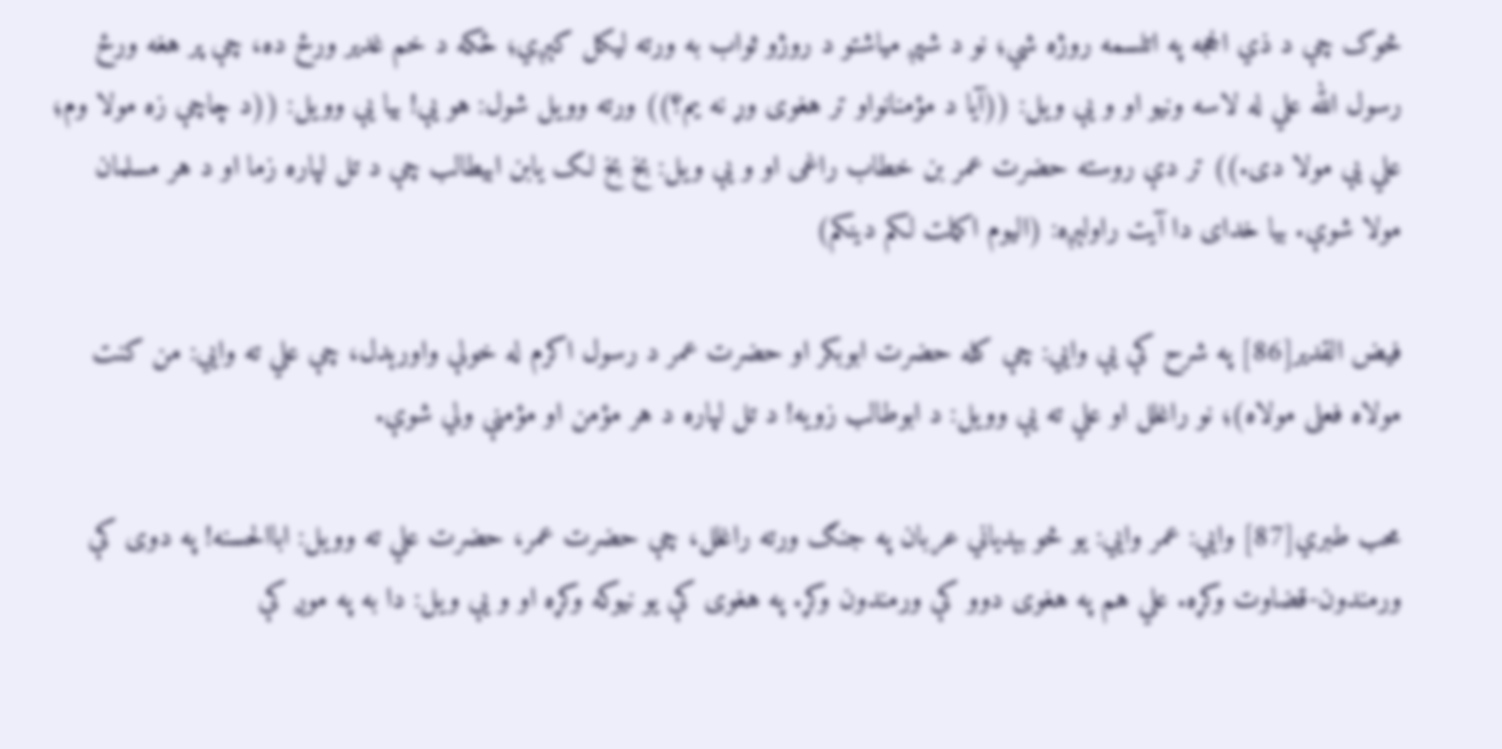څوک چې د ذي الحجه په اتلسمه روژه شي؛ نو د شپږ مياشتو د روژو ثواب به ورته ليکل کېږي؛ ځکه د خم غدير ورځ ده، چې پر هغه ورځ رسول الله علي له لاسه ونيو او و يې ويل: ((آيا د مؤمنانواو تر هغوى وړ نه يم؟)) ورته وويل شول: هو يې! بيا يې وويل: ((د چاچې زه مولا وم؛ علي يې مولا دى.)) تر دې روسته حضرت عمر بن خطاب راغى او و يې ويل: بخ بخ لک يابن ابيطالب چې د تل لپاره زما او د هر مسلمان مولا شوې. بيا خداى دا آيت راولېږه: (اليوم اکملت لکم دينکم)

فيض القدير[86] په شرح کې يې وايي: چې کله حضرت ابوبکر او حضرت عمر د رسول اکرم له خولې واورېدل، چې علي ته وايي: من کنت مولاه فعلى مولاه)؛ نو راغلل او علي ته يې وويل: د ابوطالب زويه! د تل لپاره د هر مؤمن او مؤمنې ولي شوې.

محب طبري[87] وايي: عمر وايي: يو څو بېدیاني عربان په جنګ ورته راغلل، چې حضرت عمر، حضرت علي ته وويل: اباالحسنه! په دوى کې ورمندون-قضاوت وکړه. علي هم په هغوى دوو کې ورمندون وکړ. په هغوى کې يو نيوکه وکړه او و يې ويل: دا به په موږ کې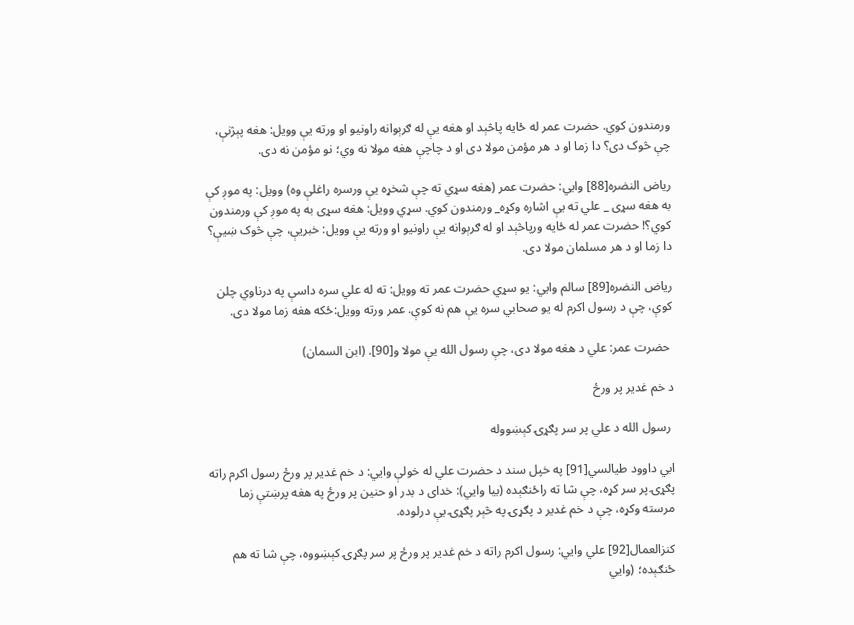ورمندون کوي. حضرت عمر له ځايه پاڅېد او هغه يې له ګرېوانه راونيو او ورته يې وويل: هغه پېژنې، چې څوک دى؟ دا زما او د هر مؤمن مولا دى او د چاچې هغه مولا نه وي؛ نو مؤمن نه دى.

رياض النضره[88] وايي: حضرت عمر (هغه سړي ته چې شخړه يې ورسره راغلې وه) وويل: په موږ کې به هغه سړى _ علي ته يې اشاره وکړه_ ورمندون کوي. سړي وويل: هغه سړى به په موږ کې ورمندون کوي؟! حضرت عمر له ځايه ورپاڅېد او له ګرېوانه يې راونيو او ورته يې وويل: خبريې، چې څوک ښيې؟ دا زما او د هر مسلمان مولا دى.

رياض النضره[89] سالم وايي: يو سړي حضرت عمر ته وويل: ته له علي سره داسې په درناوي چلن کوې، چې د رسول اکرم له يو صحابي سره يې هم نه کوې. عمر ورته وويل:ځکه هغه زما مولا دى.

 حضرت عمر: علي د هغه مولا دى، چې رسول الله يې مولا و[90]. (ابن السمان)

د خم غدير پر ورځ

 رسول الله د علي پر سر پګړۍ کېښووله

ابي داوود طيالسي[91] په خپل سند د حضرت علي له خولې وايي: د خم غدير پر ورځ رسول اکرم راته پګړۍ پر سر کړه، چې شا ته راځنګېده (بيا وايي): خداى د بدر او حنين پر ورځ په هغه پرښتې زما مرسته وکړه، چې د خم غدير د پګړۍ په څېر پګړۍ يې درلوده.

کنزالعمال[92] علي وايي: رسول اکرم راته د خم غدير پر ورځ پر سر پګړۍ کېښووه، چې شا ته هم ځنګېده؛ (وايي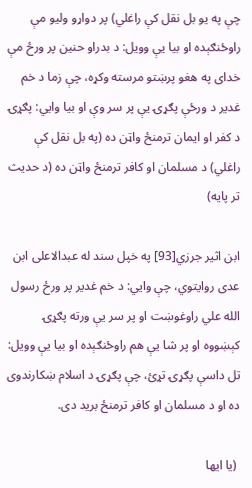چې په يو بل نقل کې راغلي) پر دواړو وليو مې راوځنګېده او بيا يې وويل: د بدراو حنين پر ورځ مې خداى په هغو پرښتو مرسته وکړه، چې زما د خم غدير د ورځې پګړۍ يې پر سر وې او بيا وايي: پګړۍ د کفر او ايمان ترمنځ واټن ده (په بل نقل کې راغلي) د مسلمان او کافر ترمنځ واټن ده (د حديث تر پايه)

ابن اثير جرزي[93] په خپل سند له عبدالاعلى ابن عدى روايتوي، چې وايي: د خم غدير پر ورځ رسول الله علي راوغوښت او پر سر يې ورته پګړۍ کېښووه او پر شا يې هم راوځنګېده او بيا يې وويل: تل داسې پګړۍ تړئ، چې پګړۍ د اسلام ښکارندوى ده او د مسلمان او کافر ترمنځ بريد دى.

 (يا ايها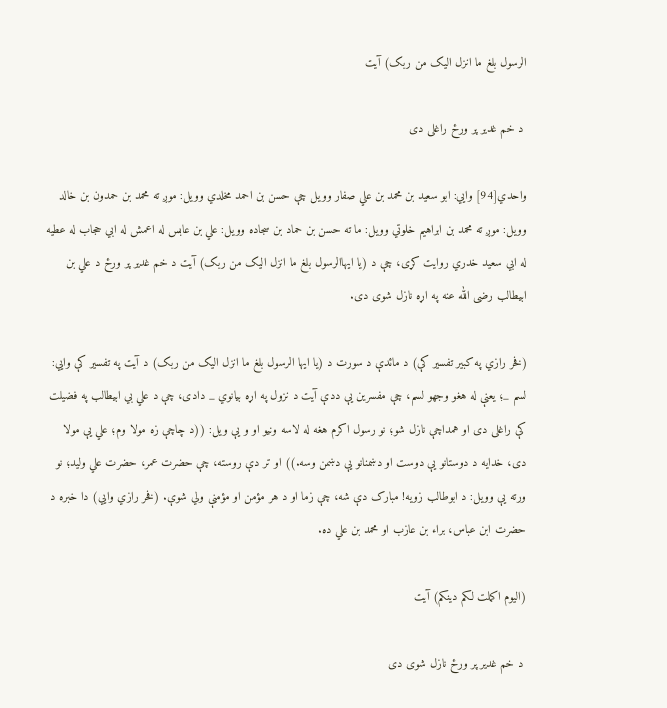الرسول بلغ ما انزل اليک من ربک) آيت

 د خم غدير پر ورځ راغلى دى

واحدي[94] وايي: ابو سعيد بن محمد بن علي صفار وويل چې حسن بن احمد مخلدي وويل: موږ ته محمد بن حمدون بن خالد وويل: موږ ته محمد بن ابراهيم خلوتي وويل: ما ته حسن بن حماد بن سجاده وويل: علي بن عابس له اعمش له ابي حجاب له عطيه له ابي سعيد خدري روايت کړى، چې د (يا ايهاالرسول بلغ ما انزل اليک من ربک) آيت د خم غدير پر ورځ د علي بن ابيطالب رضى الله عنه په اړه نازل شوى دى.

(فخر رازي په کبير تفسير کې) د مائدې د سورت د (يا ايها الرسول بلغ ما انزل اليک من ربک) د آيت په تفسير کې وايي: لسم _؛ يعنې له هغو وجهو لسم، چې مفسرين يې ددې آيت د نزول په اړه بيانوي _ دادى، چې د علي بي ابيطالب په فضيلت کې راغلى دى او همداچې نازل شو؛ نو رسول اکرم هغه له لاسه ونيو او و يې ويل: ((د چاچې زه مولا وم؛ علي يې مولا دى، خدايه د دوستانو يې دوست او دښمنانو يې دښمن وسه.)) او تر دې روسته، چې حضرت عمر، حضرت علي وليد؛ نو ورته يې وويل: د ابوطالب زويه! مبارک دې شه، چې زما او د هر مؤمن او مؤمنې ولي شوې. (فخر رازي وايي) دا خبره د حضرت ابن عباس، براء بن عازب او محمد بن علي ده.

(اليوم اکملت لکم دينکم) آيت

 د خم غدير پر ورځ نازل شوى دى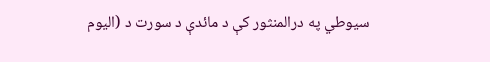سيوطي په درالمنثور کې د مائدې د سورت د (اليوم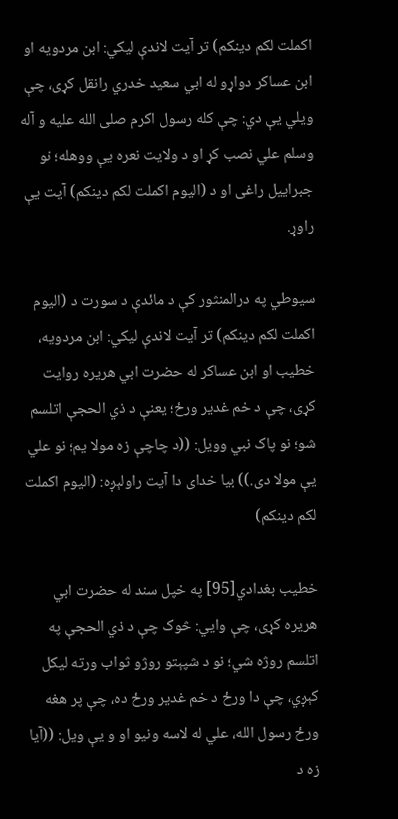اکملت لکم دينکم) تر آيت لاندې ليکي: ابن مردويه او ابن عساکر دواړو له ابي سعيد خدري رانقل کړی، چې ويلي يې دي: چې کله رسول اکرم صلی الله علیه و آله وسلم علي نصب کړ او د ولايت نعره يې ووهله؛ نو جبراييل راغى او د (اليوم اکملت لکم دينکم) آيت يې راوړ.

سيوطي په درالمنثور کې د مائدې د سورت د (اليوم اکملت لکم دينکم) تر آيت لاندې ليکي: ابن مردويه، خطيب او ابن عساکر له حضرت ابي هريره روايت کړى، چې د خم غدير ورځ؛ يعنې د ذي الحجې اتلسم شو؛ نو پاک نبي وويل: ((د چاچې زه مولا يم؛ نو علي يې مولا دى.)) بيا خداى دا آيت راولېږه: (اليوم اکملت لکم دينکم)

خطيب بغدادي[95] په خپل سند له حضرت ابي هريره کړى، چې وايي: څوک چې د ذي الحجې په اتلسم روژه شي؛ نو د شپېتو روژو ثواب ورته ليکل کېږي، چې دا ورځ د خم غدير ورځ ده، چې پر هغه ورځ رسول الله، علي له لاسه ونيو او و يې ويل: ((آيا زه د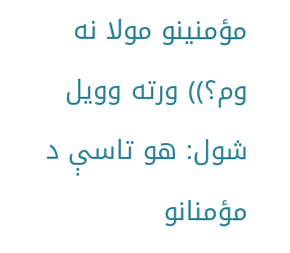مؤمنينو مولا نه وم؟)) ورته وويل شول: هو تاسې د مؤمنانو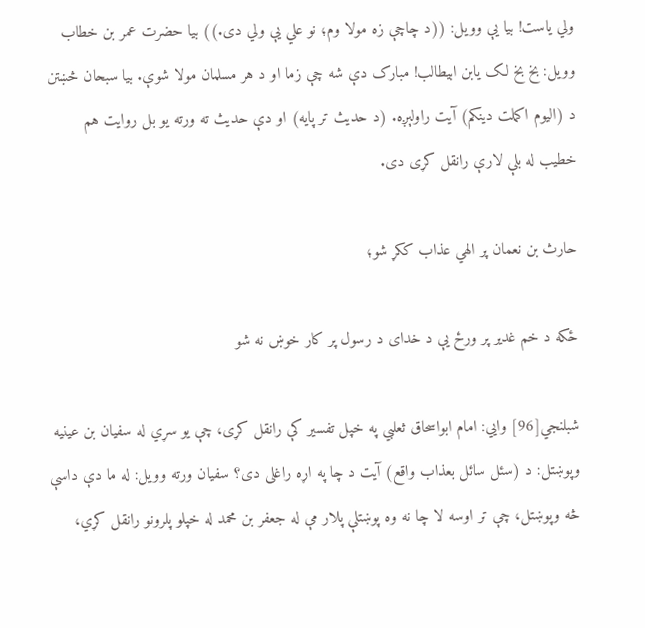ولي ياست! بيا يې وويل: ((د چاچې زه مولا وم؛ نو علي يې ولي دى.)) بيا حضرت عمر بن خطاب وويل: بخ بخ لک يابن ابيطالب! مبارک دې شه چې زما او د هر مسلمان مولا شوې. بيا سبحان څښتن د (اليوم اکملت دينکم) آيت راولېږه. (د حديث تر پايه) او دې حديث ته ورته يو بل روايت هم خطيب له بلې لارې رانقل کړی دى.

حارث بن نعمان پر الهي عذاب ککړ شو؛

ځکه د خم غدير پر ورځ يې د خداى د رسول پر کار خوښ نه شو

شبلنجي[96] وايي: امام ابواسحاق ثعلبي په خپل تفسير کې رانقل کړی، چې يو سړي له سفيان بن عينيه وپوښتل: د (سئل سائل بعذاب واقع) آيت د چا په اړه راغلى دى؟ سفيان ورته وويل: له ما دې داسې څه وپوښتل، چې تر اوسه لا چا نه وه پوښتلې پلار مې له جعفر بن محمد له خپلو پلرونو رانقل کړي،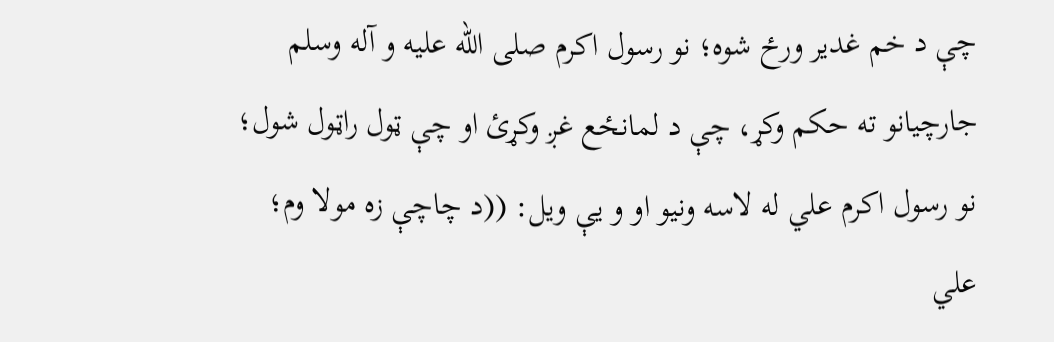چې د خم غدير ورځ شوه؛ نو رسول اکرم صلی الله علیه و آله وسلم جارچيانو ته حکم وکړ، چې د لمانځع غږ وکړئ او چې ټول راټول شول؛ نو رسول اکرم علي له لاسه ونيو او و يې ويل: ((د چاچې زه مولا وم؛ علي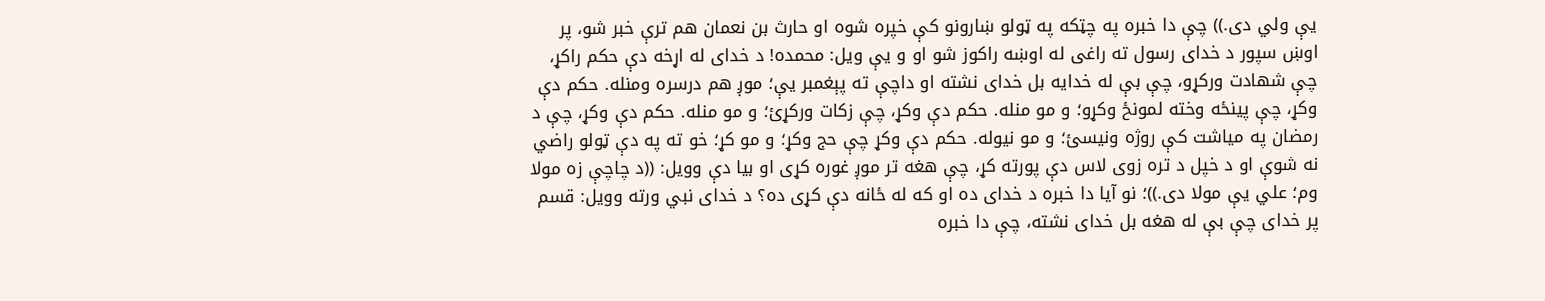يې ولي دى.)) چې دا خبره په چټکه په ټولو ښارونو کې خپره شوه او حارث بن نعمان هم ترې خبر شو، پر اوښ سپور د خداى رسول ته راغى له اوښه راکوز شو او و يې ويل: محمده! د خداى له اړخه دې حکم راکړ، چې شهادت ورکړو، چې بې له خدايه بل خداى نشته او داچې ته پېغمبر يې؛ موږ هم درسره ومنله. حکم دې وکړ، چې پينځه وخته لمونځ وکړو؛ و مو منله. حکم دې وکړ، چې زکات ورکړئ؛ و مو منله. حکم دې وکړ، چې د رمضان په مياشت کې روژه ونيسئ؛ و مو نيوله. حکم دې وکړ چې حج وکړ؛ و مو کړ؛ خو ته په دې ټولو راضي نه شوې او د خپل د تره زوى لاس دې پورته کړ، چې هغه تر موږ غوره کړى او بيا دې وويل: ((د چاچې زه مولا وم؛ علي يې مولا دى.))؛ نو آيا دا خبره د خداى ده او که له ځانه دې کړى ده؟ د خداى نبي ورته وويل: قسم پر خداى چې بې له هغه بل خداى نشته، چې دا خبره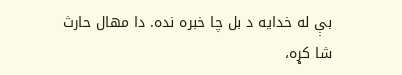بې له خدايه د بل چا خبره نده. دا مهال حارث شا کړه،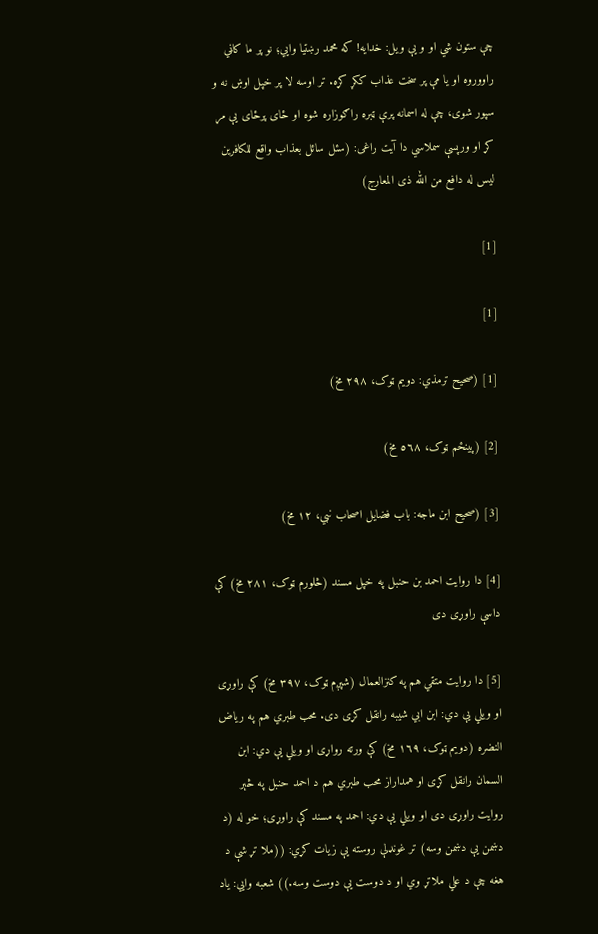چې ستون شي او و يې ويل: خدايه! که محمد رښتيا وايي؛ نو پر ما کاڼي راووروه او يا مې پر سخت عذاب ککړ کړه. تر اوسه لا پر خپل اوښ نه و سپور شوى، چې له اسمانه پرې ټبره راګوزاره شوه او ځاى پرځاى يې مړ کړ او ورپسې سملاسي دا آيت راغى: (سئل سائل بعذاب واقع للکافرين ليس له دافع من الله ذى المعارج)

[1]

[1]

[1] (صحيح ترمذي: دويم ټوک، ٢٩٨ مخ)

[2] (پينځم ټوک، ٥٦٨ مخ)

[3] (صحيح ابن ماجه: باب فضايل اصحاب نبي، ١٢ مخ)

[4] دا روايت احمد بن حنبل په خپل مسند (څلورم ټوک، ٢٨١ مخ) کې داسې راوړى دى

[5] دا روايت متقي هم په کنزالعمال (شپږم ټوک، ٣٩٧ مخ) کې راوړى او ويلي يې دي: ابن ابي شيبه رانقل کړی دى. محب طبري هم په رياض النضره (دويم ټوک، ١٦٩ مخ) کې ورته رواړى او ويلي يې دي: ابن السمان رانقل کړی او همداراز محب طبري هم د احمد حنبل په څېر روايت راوړى دى او ويلي يې دي: احمد په مسند کې راوړى؛ خو له (د دښمن يې دښمن وسه) تر غونډلې روسته يې زيات کړي: ((ملا تړ شې د هغه چې د علي ملاتړ وي او د دوست يې دوست وسه.)) شعبه وايي: ياد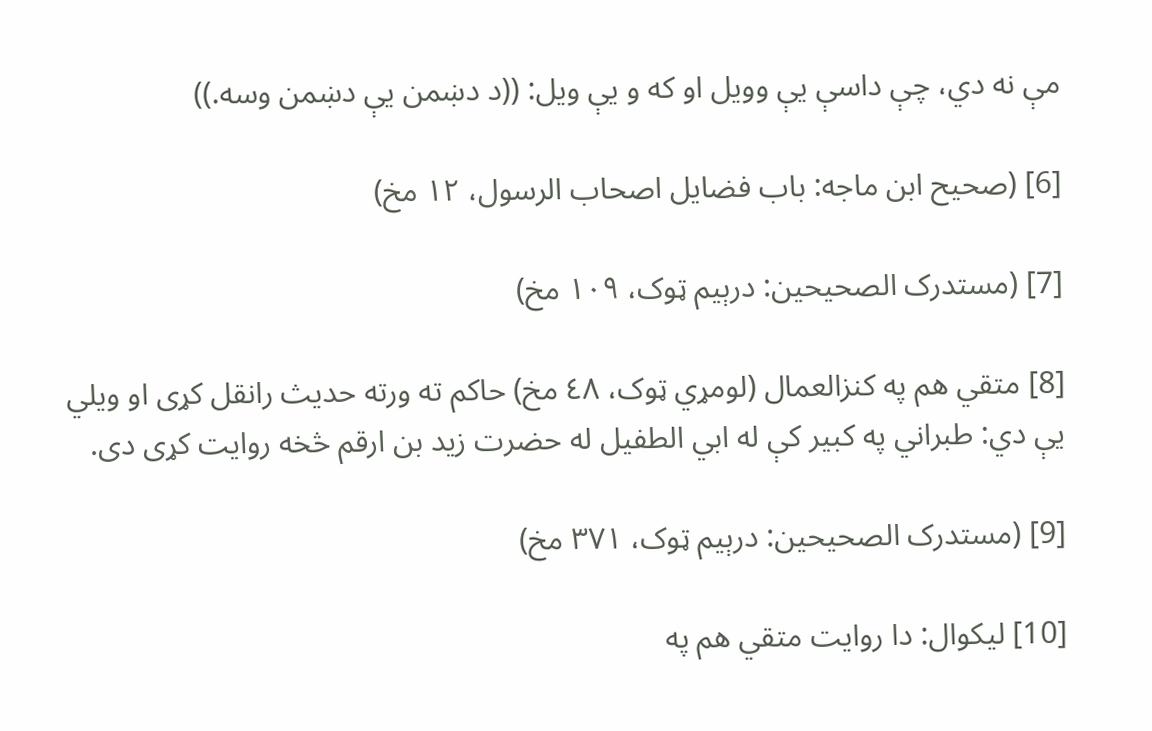مې نه دي، چې داسې يې وويل او که و يې ويل: ((د د‌ښمن يې دښمن وسه.))

[6] (صحيح ابن ماجه: باب فضايل اصحاب الرسول، ١٢ مخ)

[7] (مستدرک الصحيحين: درېیم ټوک، ١٠٩ مخ)

[8] متقي هم په کنزالعمال (لومړي ټوک، ٤٨ مخ) حاکم ته ورته حديث رانقل کړی او ويلي يې دي: طبراني په کبير کې له ابي الطفيل له حضرت زيد بن ارقم څخه روايت کړى دى.

[9] (مستدرک الصحيحين: درېیم ټوک، ٣٧١ مخ)

[10] ليکوال: دا روايت متقي هم په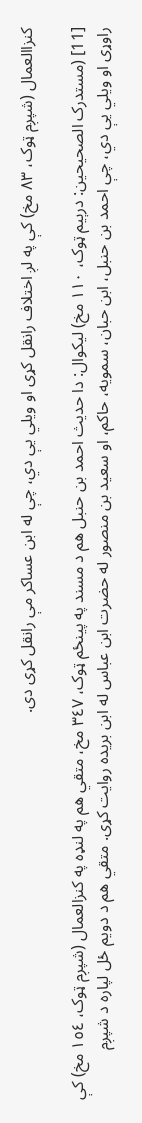کنزاالعمال (شپږم ټوک، ٨٣ مخ) کې په لږ اختلاف رانقل کړی او ويلي يې دي، چې له ابن عساکر مې رانقل کړی دى.

[11] (مستدرک الصحيحين: درېیم ټوک، ١١٠ مخ) ليکوال: دا حديث احمد بن حنبل هم د مسند په پينځم ټوک، ٣٤٧ مخ، متقي هم په لنډه په کنزالعمال (شپږم ټوک، ١٥٤ مخ) کې راوړى او ويلي يې دي، چې احمد بن حنبل، ابن حبان، سمويه، حاکم، او سعيد بن منصور له حضرت ابن عباس له ابن بريده روايت کړى. متقي هم د دويم ځل لپاره د شپږم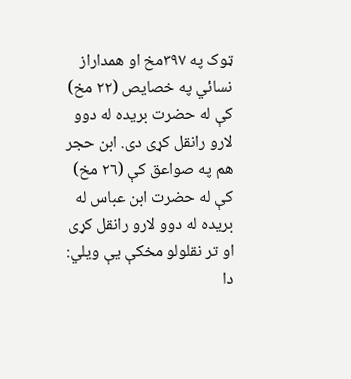ټوک په ٣٩٧مخ او همداراز نسائي په خصايص (٢٢ مخ) کې له حضرت بريده له دوو لارو رانقل کړی دى. ابن حجر هم په صواعق کې (٢٦ مخ) کې له حضرت ابن عباس له بريده له دوو لارو رانقل کړی او تر نقلولو مخکې يې ويلي: دا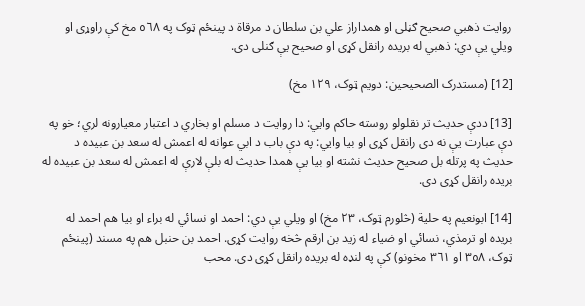روايت ذهبي صحيح ګڼلى او همداراز علي بن سلطان د مرقاة د پينځم ټوک په ٥٦٨ مخ کې راوړى او ويلي يې دي: ذهبي له بريده رانقل کړی او صحيح يې ګنلى دى.

[12] (مستدرک الصحيحين: دويم ټوک، ١٢٩ مخ)

[13] ددې حديث تر نقلولو روسته حاکم وايي: دا روايت د مسلم او بخاري د اعتبار معيارونه لري؛ خو په دې عبارت يې نه دى رانقل کړی او بيا وايي: په دې باب د ابي عوانه له اعمش له سعد بن عبيده د حديث په پرتله بل صحيح حديث نشته او بيا يې همدا حديث له بلې لارې له اعمش له سعد بن عبيده له بريده رانقل کړی دى.

[14] ابونعيم په حلية (څلورم ټوک، ٢٣ مخ) او ويلي يې دي: احمد او نسائي له براء او بيا هم احمد له بريده او ترمذي، نسائي او ضياء له زيد بن ارقم څخه روايت کړى. احمد بن حنبل هم په مسند (پينځم ټوک، ٣٥٨ او ٣٦١ مخونو) کې په لنډه له بريده رانقل کړی دى. محب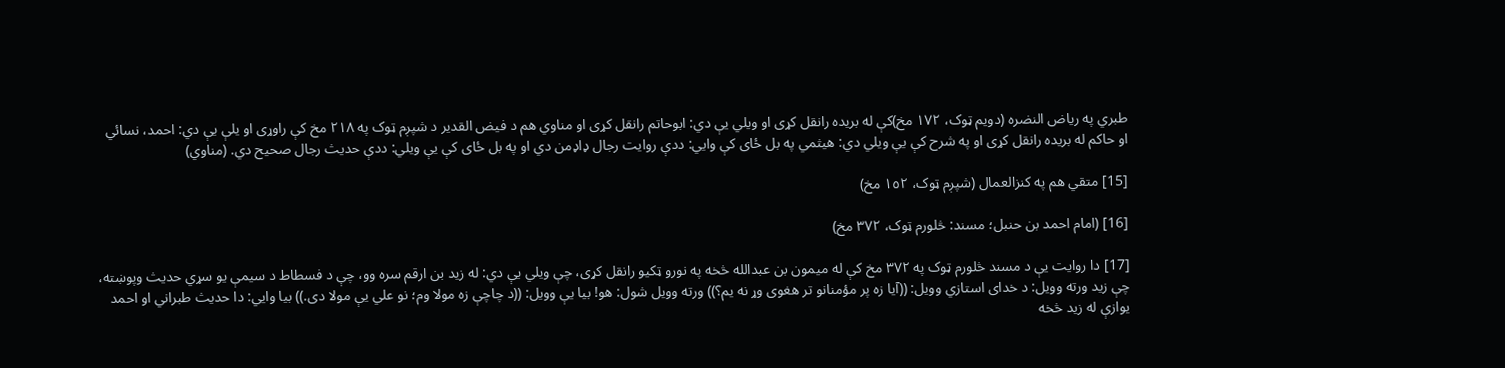طبري په رياض النضره (دويم ټوک، ١٧٢ مخ)کې له بريده رانقل کړی او ويلي يې دي: ابوحاتم رانقل کړی او مناوي هم د فيض القدير د شپږم ټوک په ٢١٨ مخ کې راوړى او يلې يې دي: احمد، نسائي او حاکم له بريده رانقل کړی او په شرح کې يې ويلي دي: هيثمي په بل ځاى کې وايي: ددې روايت رجال ډاډمن دي او په بل ځاى کې يې ويلي: ددې حديث رجال صحيح دي. (مناوي)

[15] متقي هم په کنزالعمال (شپږم ټوک، ١٥٢ مخ)

[16] (امام احمد بن حنبل؛ مسند: څلورم ټوک، ٣٧٢ مخ)

[17] دا روايت يې د مسند څلورم ټوک په ٣٧٢ مخ کې له ميمون بن عبدالله څخه په نورو ټکيو رانقل کړی، چې ويلي يې دي: له زيد بن ارقم سره وو، چې د فسطاط د سيمې يو سړي حديث وپوښته، چې زيد ورته وويل: د خداى استازي وويل: ((آيا زه پر مؤمنانو تر هغوى وړ نه يم؟)) ورته وويل شول: هو! بيا يې وويل: ((د چاچې زه مولا وم؛ نو علي يې مولا دى.)) بيا وايي: دا حديث طبراني او احمد يوازې له زيد څخه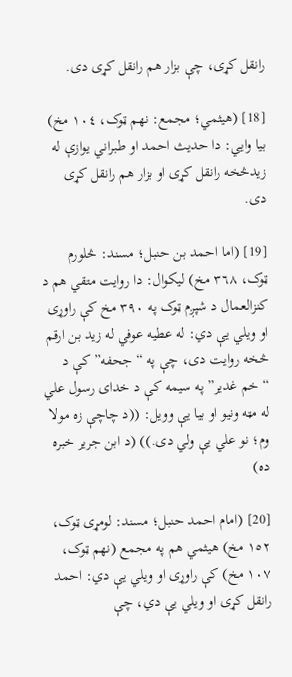رانقل کړی، چې بزار هم رانقل کړی دى.

[18] (هيثمي؛ مجمع: نهم ټوک، ١٠٤ مخ) بيا وايي: دا حديث احمد او طبراني يوازې له زيدڅخه رانقل کړی او بزار هم رانقل کړی دى.

[19] (اما احمد بن حنبل؛ مسند: څلورم ټوک، ٣٦٨ مخ) ليکوال: دا روايت متقي هم د کنزالعمال د شپږم ټوک په ٣٩٠ مخ کې راوړى او ويلي يې دي: له عطيه عوفي له زيد بن ارقم څخه روايت دى، چې په “جحفه” کې د “خم غدير” په سيمه کې د خداى رسول علي له مټه ونيو او بيا يې وويل: ((د چاچې زه مولا وم؛ نو علي يې ولي دى.)) (د ابن جرير خبره ده)

[20] (امام احمد حنبل؛ مسند: لومړى ټوک، ١٥٢ مخ) هيثمي هم په مجمع (نهم ټوک، ١٠٧ مخ) کې راوړى او ويلي يې دي: احمد رانقل کړی او ويلي يې دي، چې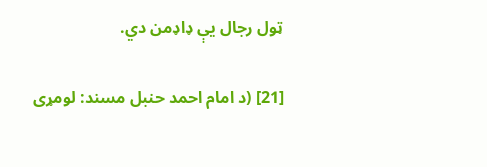ټول رجال يې ډاډمن دي.

[21] (د امام احمد حنبل مسند: لومړى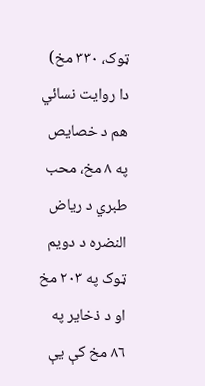ټوک، ٣٣٠ مخ) دا روايت نسائي هم د خصايص په ٨ مخ، محب طبري د رياض النضره د دويم ټوک په ٢٠٣ مخ او د ذخاير په ٨٦ مخ کې يې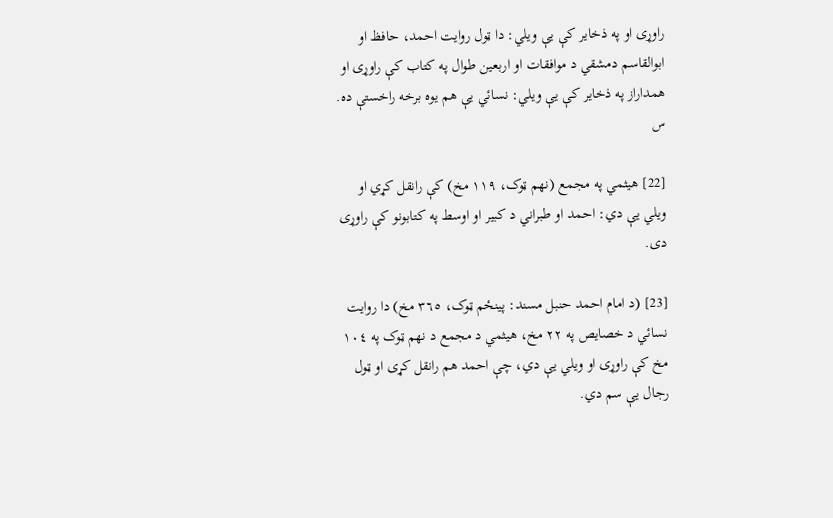راوړى او په ذخاير کې يې ويلي: دا ټول روايت احمد، حافظ او ابوالقاسم دمشقي د موافقات او اربعين طوال په کتاب کې راوړى او همداراز په ذخاير کې يې ويلي: نسائي يې هم يوه برخه راخستې ده. س

[22] هيثمي په مجمع (نهم ټوک، ١١٩ مخ) کې رانقل کړي او ويلي يې دي: احمد او طبراني د کبير او اوسط په کتابونو کې راوړى دى.

[23] (د امام احمد حنبل مسند: پينځم ټوک، ٣٦٥ مخ) دا روايت نسائي د خصايص په ٢٢ مخ، هيثمي د مجمع د نهم ټوک په ١٠٤ مخ کې راوړى او ويلي يې دي، چې احمد هم رانقل کړی او ټول رجال يې سم دي.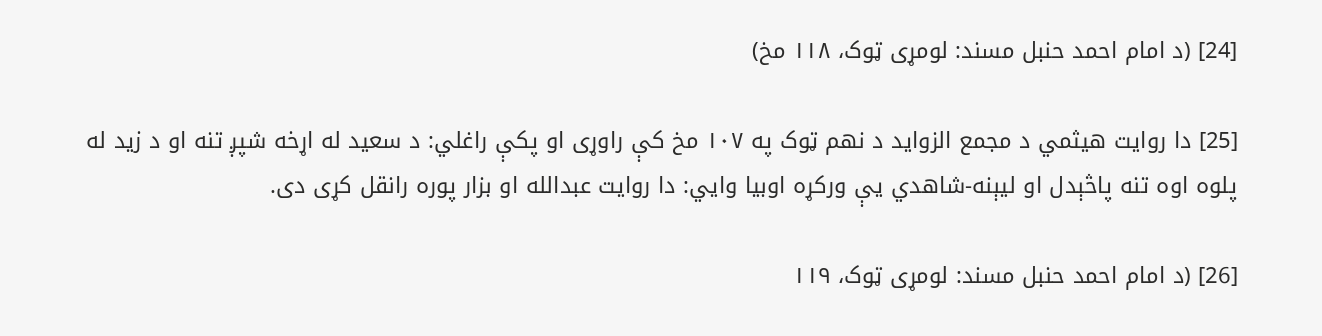[24] (د امام احمد حنبل مسند: لومړى ټوک، ١١٨ مخ)

[25] دا روايت هيثمي د مجمع الزوايد د نهم ټوک په ١٠٧ مخ کې راوړى او پکې راغلي: د سعيد له اړخه شپږ تنه او د زيد له پلوه اوه تنه پاڅېدل او ليېنه-شاهدي يې ورکړه اوبيا وايي: دا روايت عبدالله او بزار پوره رانقل کړی دى.

[26] (د امام احمد حنبل مسند: لومړى ټوک، ١١٩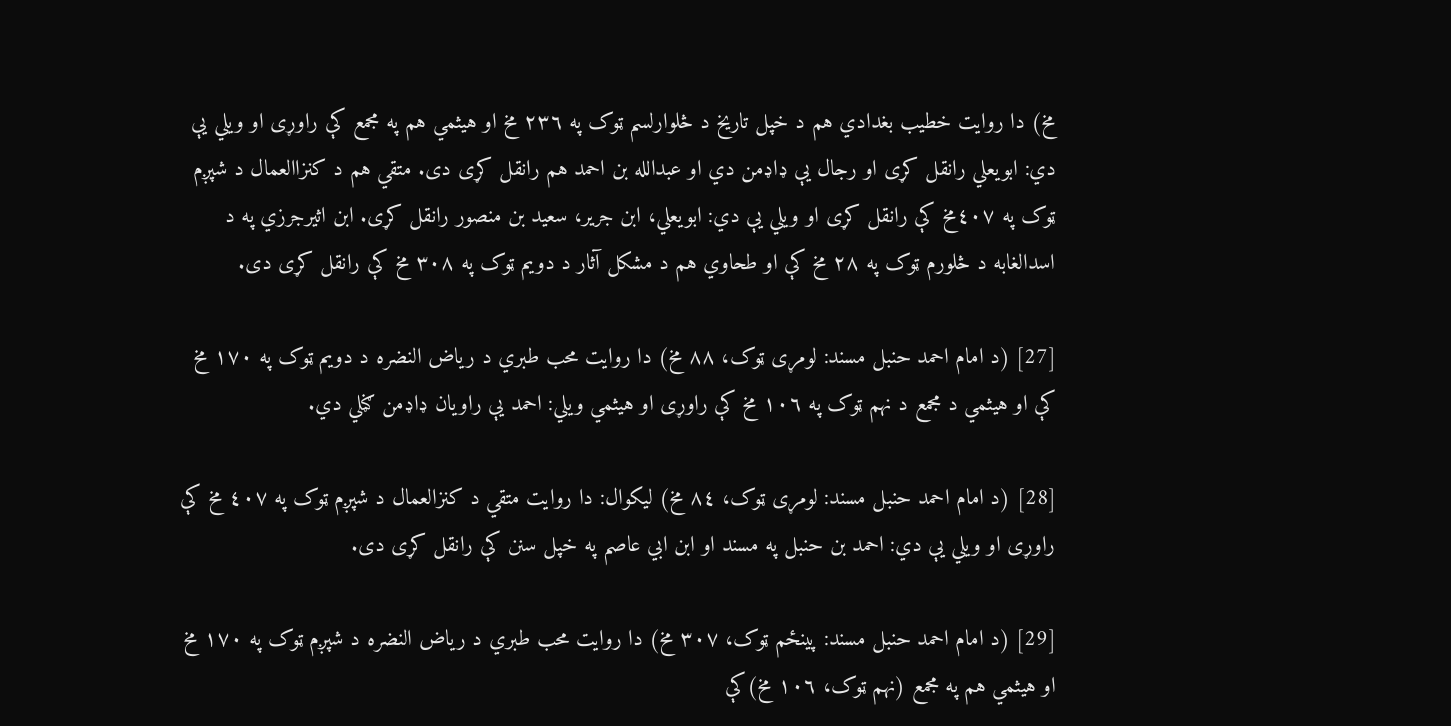مخ) دا روايت خطيب بغدادي هم د خپل تاريخ د څلوارلسم ټوک په ٢٣٦ مخ او هيثمي هم په مجمع کې راوړى او ويلي يې دي: ابويعلي رانقل کړی او رجال يې ډاډمن دي او عبدالله بن احمد هم رانقل کړی دى. متقي هم د کنزاالعمال د شپږم ټوک په ٤٠٧مخ کې رانقل کړی او ويلي يې دي: ابويعلي، ابن جرير، سعيد بن منصور رانقل کړی. ابن اثيرجرزي په د اسدالغابه د څلورم ټوک په ٢٨ مخ کې او طحاوي هم د مشکل آثار د دويم ټوک په ٣٠٨ مخ کې رانقل کړی دى.

[27] (د امام احمد حنبل مسند: لومړى ټوک، ٨٨ مخ) دا روايت محب طبري د رياض النضره د دويم ټوک په ١٧٠ مخ کې او هيثمي د مجمع د نهم ټوک په ١٠٦ مخ کې راوړى او هيثمي ويلي: احمد يې راويان ډاډمن ګڼلي دي.

[28] (د امام احمد حنبل مسند: لومړى ټوک، ٨٤ مخ) ليکوال: دا روايت متقي د کنزالعمال د شپږم ټوک په ٤٠٧ مخ کې راوړى او ويلي يې دي: احمد بن حنبل په مسند او ابن ابي عاصم په خپل سنن کې رانقل کړی دى.

[29] (د امام احمد حنبل مسند: پينځم ټوک، ٣٠٧ مخ) دا روايت محب طبري د رياض النضره د شپږم ټوک په ١٧٠ مخ او هيثمي هم په مجمع (نهم ټوک، ١٠٦ مخ)کې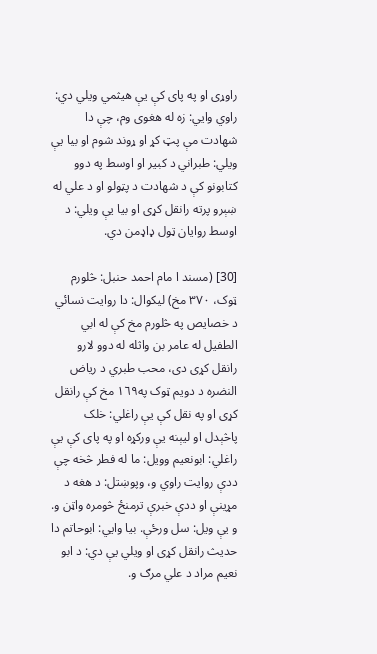راوړى او په پاى کې يې هيثمي ويلي دي: راوي وايي: زه له هغوى وم، چې دا شهادت مې پټ کړ او ړوند شوم او بيا يې ويلي: طبراني د کبير او اوسط په دوو کتابونو کې د شهادت د پټولو او د علي له ښېرو پرته رانقل کړی او بيا يې ويلي: د اوسط روايان ټول ډاډمن دي.

[30] (مسند ا مام احمد حنبل: څلورم ټوک، ٣٧٠ مخ) ليکوال: دا روايت نسائي د خصايص په څلورم مخ کې له ابي الطفيل له عامر بن واثله له دوو لارو رانقل کړی دى، محب طبري د رياض النضره د دويم ټوک په١٦٩ مخ کې رانقل کړی او په نقل کې يې راغلي: خلک پاڅېدل او ليېنه يې ورکړه او په پاى کې يې راغلي: ابونعيم وويل: ما له فطر څخه چې ددې روايت راوي و، وپوښتل: د هغه د مړينې او ددې خبرې ترمنځ څومره واټن و. و يې ويل: سل ورځې. بيا وايي: ابوحاتم دا حديث رانقل کړی او ويلي يې دي: د ابو نعيم مراد د علي مرګ و.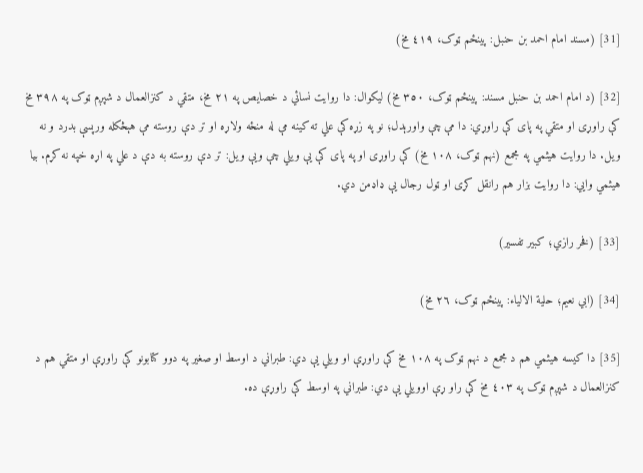[31] (مسند امام احمد بن حنبل: پينځم ټوک، ٤١٩ مخ)

[32] (د امام احمد بن حنبل مسند: پينځم ټوک، ٣٥٠ مخ) ليکوال: دا روايت نسائي د خصايص په ٢١ مخ، متقي د کنزالعمال د شپږم ټوک په ٣٩٨ مخ کې راوړى او متقي په پاى کې راوړي: دا مې چې واورېدل؛ نو په زړه کې علي ته کينه مې له منځه ولاړه او تر دې روسته مې هېڅکله ورپسې بدرد و نه ويل. دا روايت هيثمي په مجمع (نهم ټوک، ١٠٨ مخ) کې راوړى او په پاى کې يې ويلي چې ويې ويل: تر دې روسته به دې د علي په اړه خپه نه کړم. بيا هيثمي وايي: دا روايت بزار هم رانقل کړی او ټول رجال يې ډاډمن دي.

[33] (فخر رازي؛ کبير تفسير)

[34] (ابي نعيم؛ حلية الالياء: پينځم ټوک، ٢٦ مخ)

[35] دا کيسه هيثمي هم د مجمع د نهم ټوک په ١٠٨ مخ کې راوړې او ويلي يې دي: طبراني د اوسط او صغير په دوو کتابونو کې راوړې او متقي هم د کنزالعمال د شپږم ټوک په ٤٠٣ مخ کې راو ړې اوويلي يې دي: طبراني په اوسط کې راوړې ده.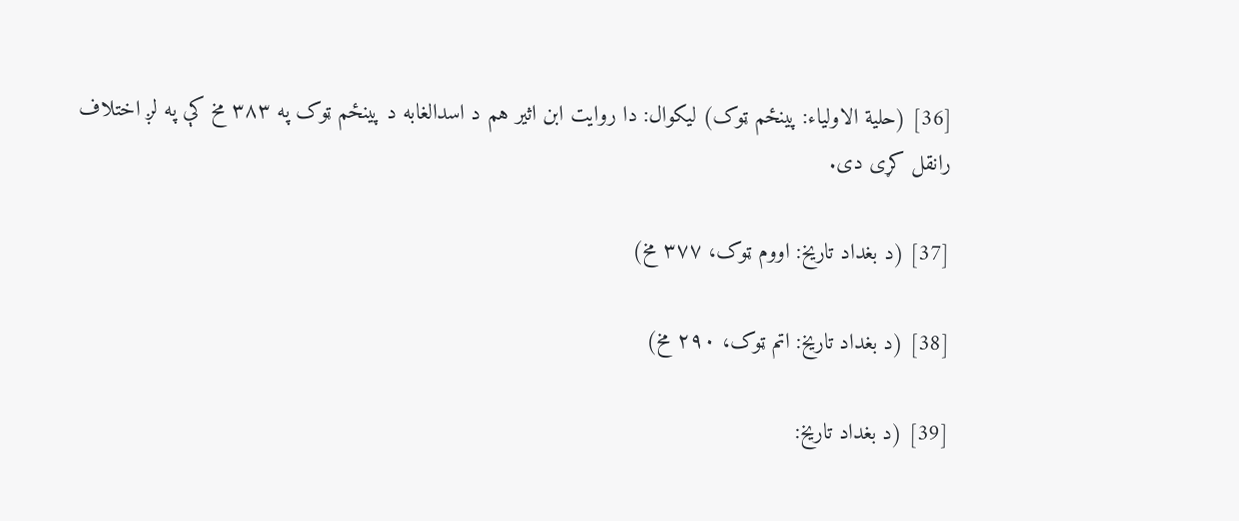[36] (حلية الاولياء: پينځم ټوک) ليکوال: دا روايت ابن اثير هم د اسدالغابه د پينځم ټوک په ٣٨٣ مخ کې په لږ اختلاف رانقل کړی دى.

[37] (د بغداد تاريخ: اووم ټوک، ٣٧٧ مخ)

[38] (د بغداد تاريخ: اتم ټوک، ٢٩٠ مخ)

[39] (د بغداد تاريخ: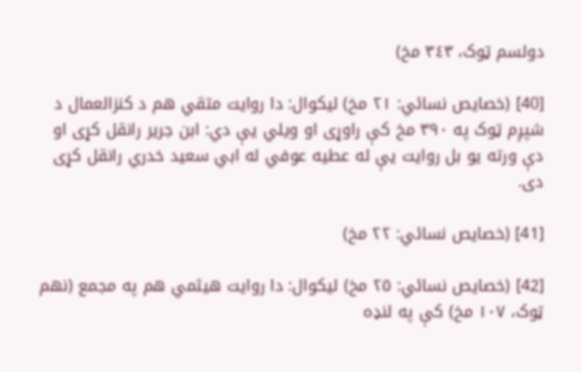دولسم ټوک، ٣٤٣ مخ)

[40] (خصايص نسائي: ٢١ مخ) ليکوال: دا روايت متقي هم د کنزالعمال د شپږم ټوک په ٣٩٠ مخ کې راوړى او ويلي يې دي: ابن جرير رانقل کړی او دې ورته يو بل روايت يې له عطيه عوفي له ابي سعيد خدري رانقل کړی دى.

[41] (خصايص نسائي: ٢٢ مخ)

[42] (خصايص نسائي: ٢٥ مخ) ليکوال: دا روايت هيثمي هم په مجمع (نهم ټوک، ١٠٧ مخ) کې په لنډه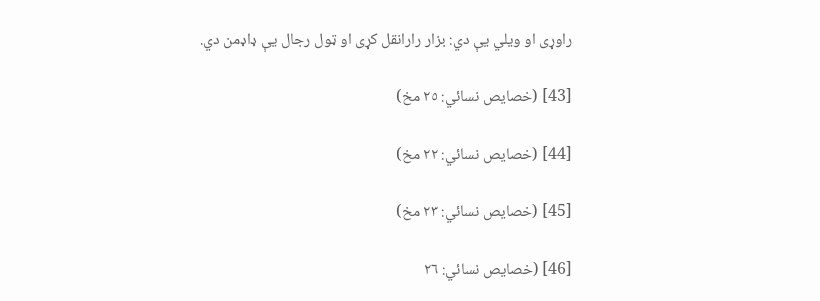راوړى او ويلي يې دي: بزار رارانقل کړی او ټول رجال يې ډاډمن دي.

[43] (خصايص نسائي: ٢٥ مخ)

[44] (خصايص نسائي: ٢٢ مخ)

[45] (خصايص نسائي: ٢٣ مخ)

[46] (خصايص نسائي: ٢٦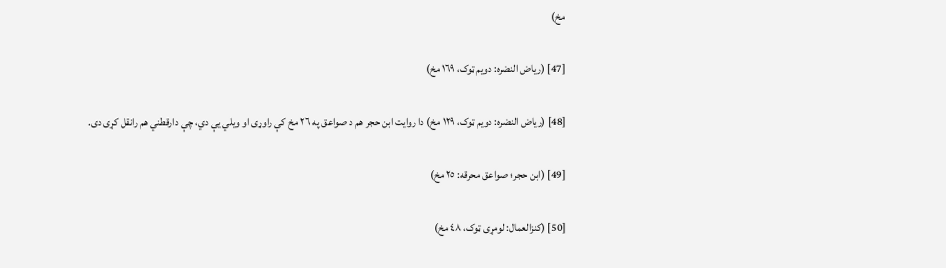مخ)

[47] (رياض النضره: دويم ټوک، ١٦٩ مخ)

[48] (رياض النضره: دويم ټوک، ١٢٩ مخ) دا روايت ابن حجر هم د صواعق په ٢٦ مخ کې راوړى او ويلي يې دي، چې دارقطني هم رانقل کړی دى.

[49] (ابن حجر؛ صواعق محرقه: ٢٥ مخ)

[50] (کنزالعمال: لومړى ټوک، ٤٨ مخ)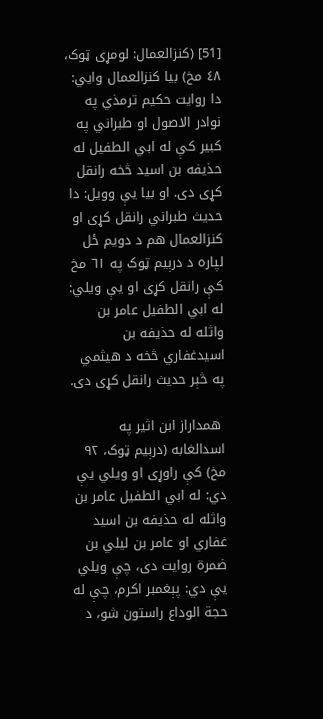[51] (کنزالعمال: لومړى ټوک، ٤٨ مخ) بيا کنزالعمال وايي: دا روايت حکيم ترمذي په نوادر الاصول او طبراني په کبير کې له ابي الطفيل له حذيفه بن اسيد څخه رانقل کړی دى. او بيا يې وويل: دا حديث طبراني رانقل کړی او کنزالعمال هم د دويم ځل لپاره د درېیم ټوک په ٦١ مخ کې رانقل کړی او يې ويلي: له ابي الطفيل عامر بن واثله له حذيفه بن اسيدغفاري څخه د هيثمي په څېر حديث رانقل کړی دى.

 همداراز ابن اثير په اسدالغابه (درېیم ټوک، ٩٢ مخ) کې راوړى او ويلي يې دي: له ابي الطفيل عامر بن واثله له حذيفه بن اسيد غفاري او عامر بن ليلي بن ضمرة روايت دى، چې ويلي يې دي: پېغمبر اکرم، چې له حجة الوداع راستون شو، د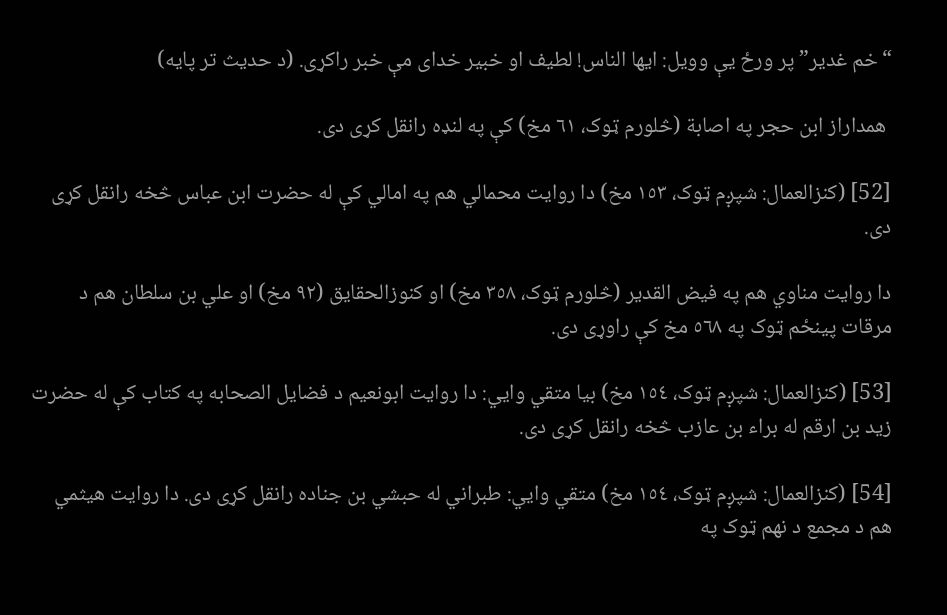“خم غدير” پر ورځ يې وويل: ايها الناس! لطيف او خبير خداى مې خبر راکړى. (د حديث تر پايه)

 همداراز ابن حجر په اصابة (څلورم ټوک، ٦١ مخ) کې په لنډه رانقل کړی دى.

[52] (کنزالعمال: شپږم ټوک، ١٥٣ مخ) دا روايت محمالي هم په امالي کې له حضرت ابن عباس څخه رانقل کړی دى.

دا روايت مناوي هم په فيض القدير (څلورم ټوک، ٣٥٨ مخ) او کنوزالحقايق (٩٢ مخ) او علي بن سلطان هم د مرقات پينځم ټوک په ٥٦٨ مخ کې راوړى دى.

[53] (کنزالعمال: شپږم ټوک، ١٥٤ مخ) بيا متقي وايي: دا روايت ابونعيم د فضايل الصحابه په کتاب کې له حضرت زيد بن ارقم له براء بن عازب څخه رانقل کړی دى.

[54] (کنزالعمال: شپږم ټوک، ١٥٤ مخ) متقي وايي: طبراني له حبشي بن جناده رانقل کړی دى. دا روايت هيثمي هم د مجمع د نهم ټوک په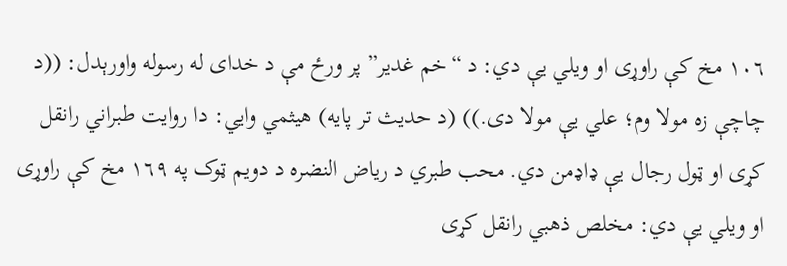١٠٦ مخ کې راوړى او ويلي يې دي: د “خم غدير” پر ورځ مې د خداى له رسوله واورېدل: ((د چاچې زه مولا وم؛ علي يې مولا دى.)) (د حديث تر پايه) هيثمي وايي: دا روايت طبراني رانقل کړی او ټول رجال يې ډاډمن دي. محب طبري د رياض النضره د دويم ټوک په ١٦٩ مخ کې راوړى او ويلي يې دي: مخلص ذهبي رانقل کړی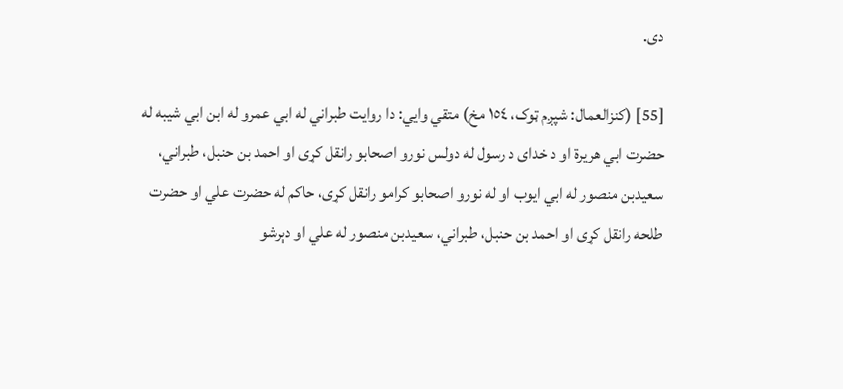دى.

[55] (کنزالعمال: شپږم ټوک، ١٥٤ مخ) متقي وايي: دا روايت طبراني له ابي عمرو له ابن ابي شيبه له حضرت ابي هريرة او د خداى د رسول له دولس نورو اصحابو رانقل کړی او احمد بن حنبل، طبراني، سعيدبن منصور له ابي ايوب او له نورو اصحابو کرامو رانقل کړی، حاکم له حضرت علي او حضرت طلحه رانقل کړی او احمد بن حنبل، طبراني، سعيدبن منصور له علي او دېرشو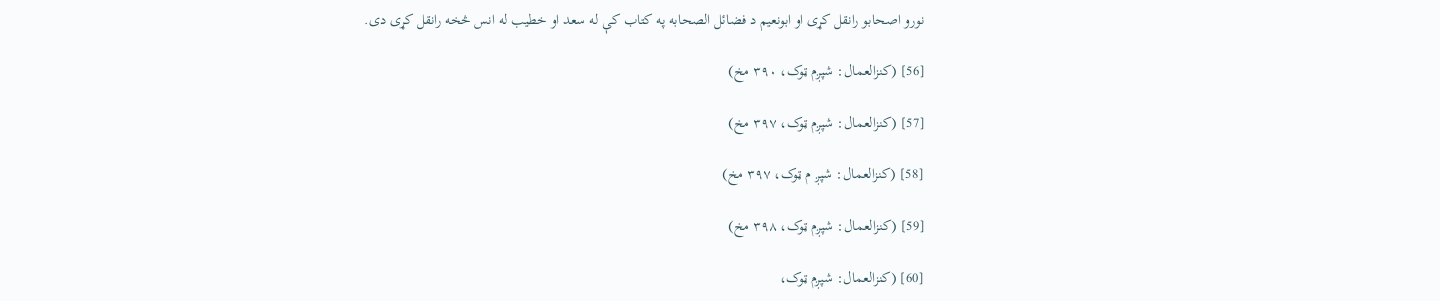نورو اصحابو رانقل کړی او ابونعيم د فضائل الصحابه په کتاب کې له سعد او خطيب له انس څخه رانقل کړی دى.

[56] (کنزالعمال: شپږم ټوک، ٣٩٠ مخ)

[57] (کنزالعمال: شپږم ټوک، ٣٩٧ مخ)

[58] (کنزالعمال: شپږ م ټوک، ٣٩٧ مخ)

[59] (کنزالعمال: شپږم ټوک، ٣٩٨ مخ)

[60] (کنزالعمال: شپږم ټوک،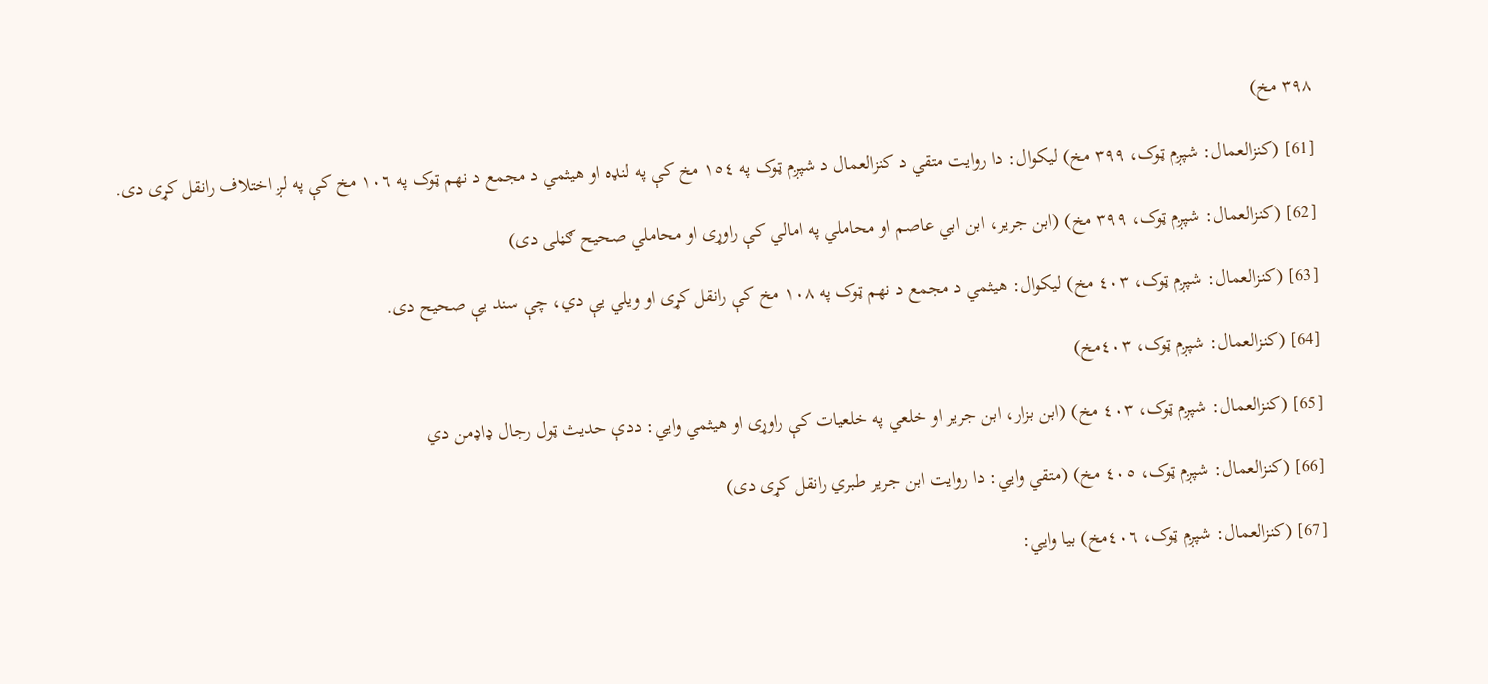٣٩٨ مخ)

[61] (کنزالعمال: شپږم ټوک، ٣٩٩ مخ) ليکوال: دا روايت متقي د کنزالعمال د شپږم ټوک په ١٥٤ مخ کې په لنډه او هيثمي د مجمع د نهم ټوک په ١٠٦ مخ کې په لږ اختلاف رانقل کړی دى.

[62] (کنزالعمال: شپږم ټوک، ٣٩٩ مخ) (ابن جرير، ابن ابي عاصم او محاملي په امالي کې راوړى او محاملي صحيح ګڼلى دى)

[63] (کنزالعمال: شپږم ټوک، ٤٠٣ مخ) ليکوال: هيثمي د مجمع د نهم ټوک په ١٠٨ مخ کې رانقل کړی او ويلي يې دي، چې سند يې صحيح دى.

[64] (کنزالعمال: شپږم ټوک، ٤٠٣مخ)

[65] (کنزالعمال: شپږم ټوک، ٤٠٣ مخ) (ابن بزار، ابن جرير او خلعي په خلعيات کې راوړى او هيثمي وايي: ددې حديث ټول رجال ډاډمن دي

[66] (کنزالعمال: شپږم ټوک، ٤٠٥ مخ) (متقي وايي: دا روايت ابن جرير طبري رانقل کړی دى)

[67] (کنزالعمال: شپږم ټوک، ٤٠٦مخ) بيا وايي: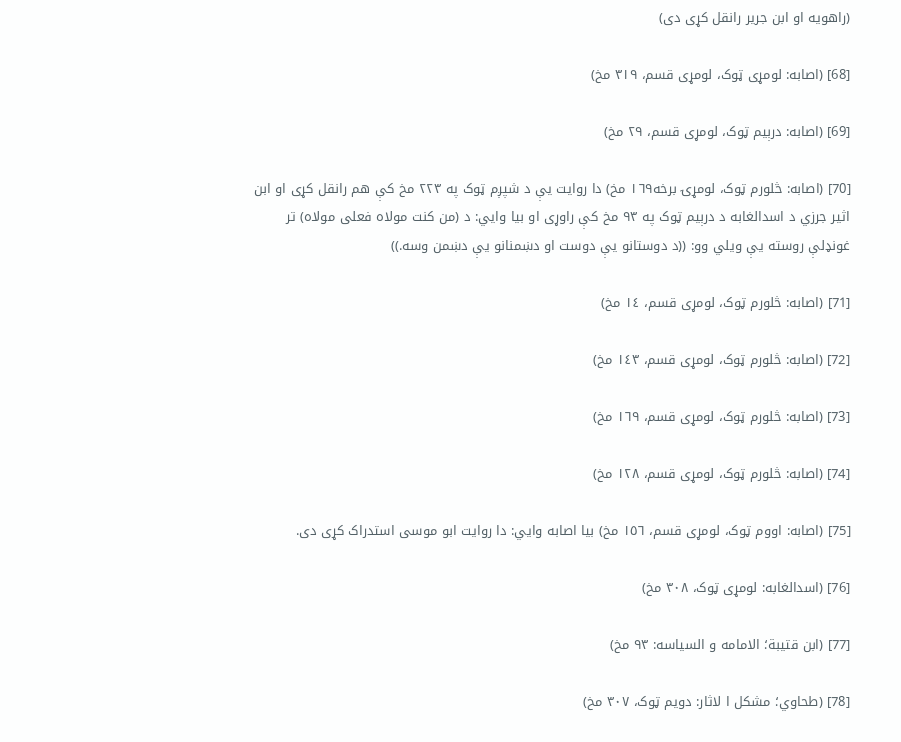(راهويه او ابن جرير رانقل کړی دى)

[68] (اصابه: لومړى ټوک، لومړى قسم، ٣١٩ مخ)

[69] (اصابه: درېیم ټوک، لومړى قسم، ٢٩ مخ)

[70] (اصابه: څلورم ټوک، لومړۍ برخه١٦٩ مخ) دا روايت يې د شپږم ټوک په ٢٢٣ مخ کې هم رانقل کړی او ابن اثير جرزي د اسدالغابه د درېیم ټوک په ٩٣ مخ کې راوړى او بيا وايي: د (من کنت مولاه فعلى مولاه) تر غونډلې روسته يې ويلي وو: ((د دوستانو يې دوست او دښمنانو يې دښمن وسه.))

[71] (اصابه: څلورم ټوک، لومړى قسم، ١٤ مخ)

[72] (اصابه: څلورم ټوک، لومړى قسم، ١٤٣ مخ)

[73] (اصابه: څلورم ټوک، لومړى قسم، ١٦٩ مخ)

[74] (اصابه: څلورم ټوک، لومړى قسم، ١٢٨ مخ)

[75] (اصابه: اووم ټوک، لومړى قسم، ١٥٦ مخ) بيا اصابه وايي: دا روايت ابو موسى استدراک کړى دى.

[76] (اسدالغابه: لومړى ټوک، ٣٠٨ مخ)

[77] (ابن قتيبة؛ الامامه و السياسه: ٩٣ مخ)

[78] (طحاوي؛ مشکل ا لاثار: دويم ټوک، ٣٠٧ مخ)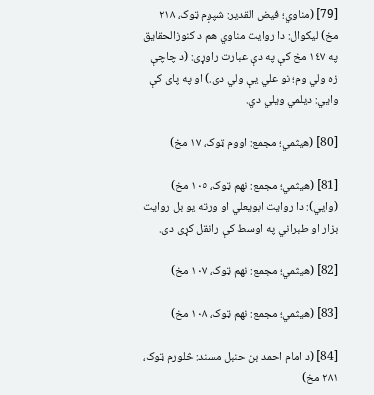[79] (مناوي؛ فيض القدير: شپږم ټوک، ٢١٨ مخ) ليکوال: دا روايت مناوي هم د کنوزالحقايق په ١٤٧ مخ کې په دې عبارت راوړى: (د چاچې زه ولي وم؛ نو علي يې ولي دى.) او په پاى کې وايي: ديلمي ويلي دي.

[80] (هيثمي؛ مجمع: اووم ټوک، ١٧ مخ)

[81] (هيثمي؛ مجمع: نهم ټوک، ١٠٥ مخ) (وايي): دا روايت ابويعلي او ورته يو بل روايت بزار او طبراني په اوسط کې رانقل کړی دى.

[82] (هيثمي؛ مجمع: نهم ټوک، ١٠٧ مخ)

[83] (هيثمي؛ مجمع: نهم ټوک، ١٠٨ مخ)

[84] (د امام احمد بن حنبل مسند: څلورم ټوک، ٢٨١ مخ)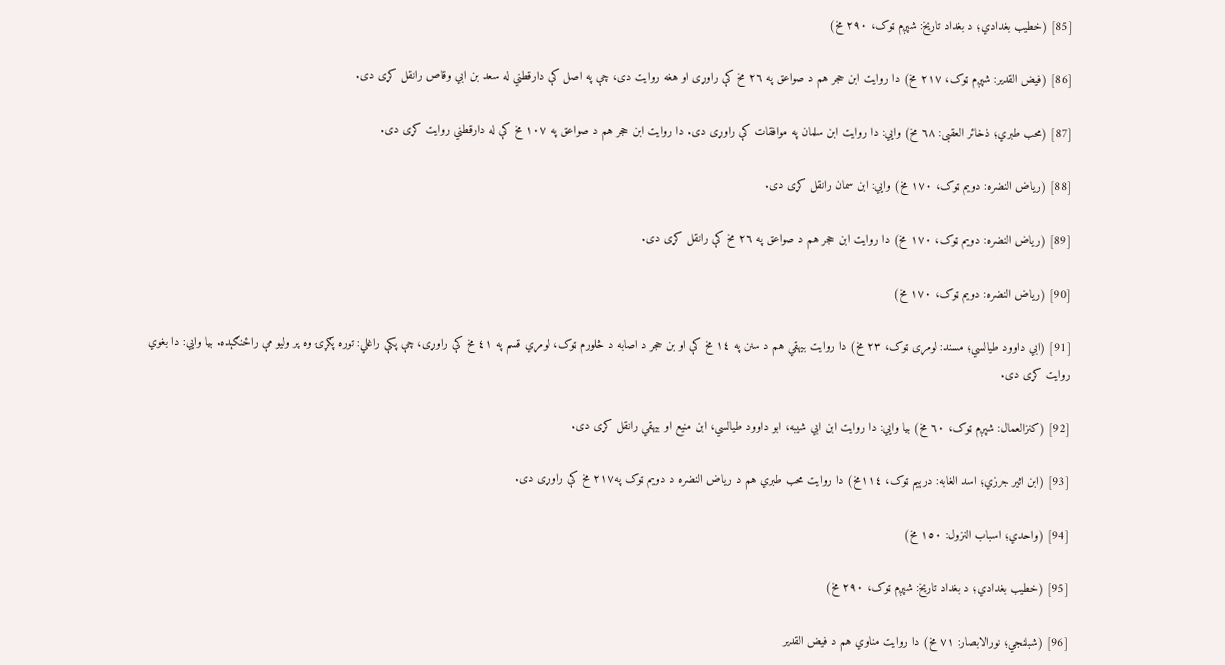[85] (خطيب بغدادي؛ د بغداد تاريخ: شپږم ټوک، ٢٩٠ مخ)

[86] (فيض القدير: شپږم ټوک، ٢١٧ مخ) دا روايت ابن حجر هم د صواعق په ٢٦ مخ کې راوړى او هغه روايت دى، چې په اصل کې دارقطني له سعد بن ابي وقاص رانقل کړی دى.

[87] (محب طبري؛ ذخائر العقبى: ٦٨ مخ) وايي: دا روايت ابن سلمان په موافقات کې راوړى دى. دا روايت ابن حجر هم د صواعق په ١٠٧ مخ کې له دارقطني روايت کړى دى.

[88] (رياض النضره: دويم ټوک، ١٧٠ مخ) وايي: ابن سمان رانقل کړی دى.

[89] (رياض النضره: دويم ټوک، ١٧٠ مخ) دا روايت ابن حجر هم د صواعق په ٢٦ مخ کې رانقل کړی دى.

[90] (رياض النضره: دويم ټوک، ١٧٠ مخ)

[91] (ابي داوود طيالسي؛ مسند: لومړى ټوک، ٢٣ مخ) دا روايت بيهقي هم د سنن په ١٤ مخ کې او بن حجر د اصابه د څلورم ټوک، لومړي قسم په ٤١ مخ کې راوړى، چې پکې راغلي: توره پګړۍ وه پر وليو مې راځنګېده. بيا وايي: دا بغوي روايت کړى دى.

[92] (کنزالعمال: شپږم ټوک، ٦٠ مخ) بيا وايي: دا روايت ابن ابي شيبه، ابو داوود طيالسي، ابن منيع او بيهقي رانقل کړی دى.

[93] (ابن اثير جرزي؛ اسد الغابه: درېیم ټوک، ١١٤مخ) دا روايت محب طبري هم د رياض النضره د دويم ټوک په٢١٧ مخ کې راوړى دى.

[94] (واحدي؛ اسباب النزول: ١٥٠ مخ)

[95] (خطيب بغدادي؛ د بغداد تاريخ: شپږم ټوک، ٢٩٠ مخ)

[96] (شبلنجي؛ نورالابصار: ٧١ مخ) دا روايت مناوي هم د فيض القدير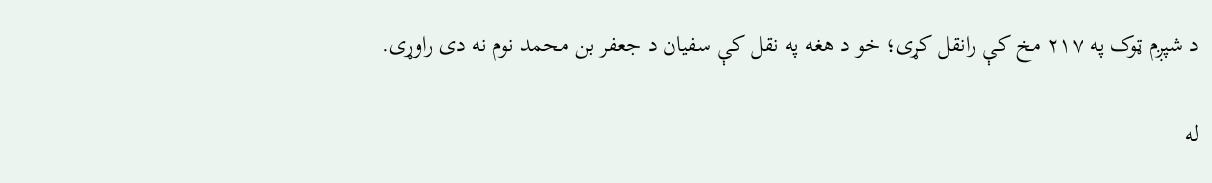د شپږم ټوک په ٢١٧ مخ کې رانقل کړی؛ خو د هغه په نقل کې سفيان د جعفر بن محمد نوم نه دى راوړى.

له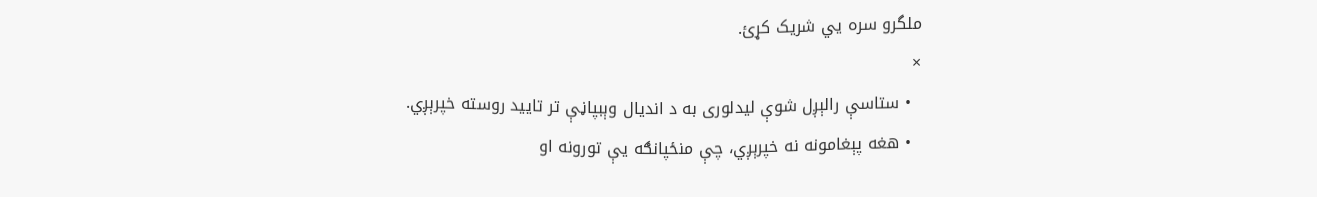ملگرو سره یي شریک کړئ.
×
  • ستاسې رالېږل شوې لیدلوری به د اندیال وېبپاڼې تر تایید روسته خپرېږي.
  • هغه پېغامونه نه خپرېږي، چې منځپانګه یې تورونه او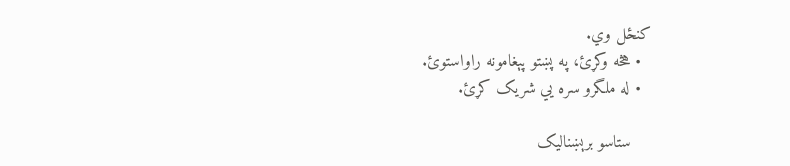کنځل وي.
  • هڅه وکړئ، په پښتو پېغامونه راواستوئ.
  • له ملگرو سره یي شریک کړئ.

    ستاسو برېښناليک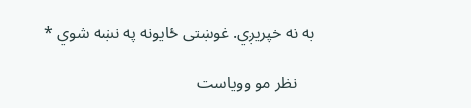به نه خپريږي. غوښتى ځایونه په نښه شوي *

    نظر مو وویاست